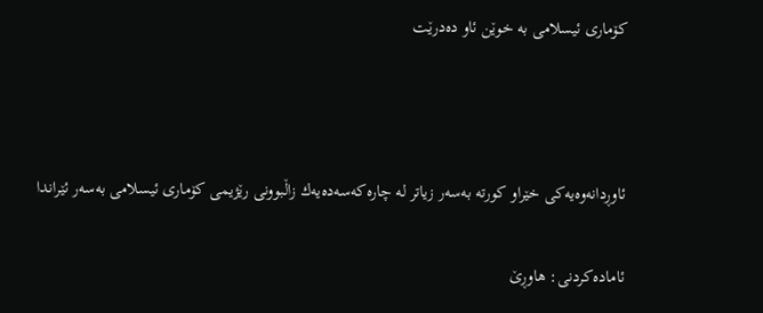كۆماری‌ ئیسلامی‌ به‌ خوێن ئاو ده‌درێت



ئاوڕدانه‌وه‌یه‌كی‌ خێرا‌و كورته‌ به‌سه‌ر زیاتر له‌ چاره‌كه‌سه‌ده‌یه‌ك زاڵبوونی‌ رێژیمی‌ كۆماری‌ ئیسلامی‌ به‌سه‌ر ئێراندا

ئاماده‌كردنی‌: هاوڕێ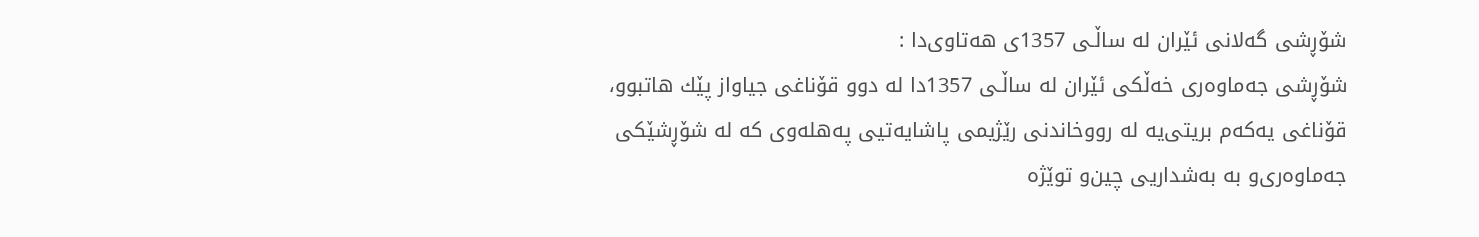شۆڕشی‌ گه‌لانی‌ ئێران له‌ ساڵـی‌ 1357ی‌ هه‌تاوی‌دا :
شۆڕشی‌ جه‌ماوه‌ری‌ خه‌ڵكی‌ ئێران له‌ ساڵـی‌ 1357دا له‌ دوو قۆناغی‌ جیاواز پێك هاتبوو، قۆناغی‌ یه‌كه‌م بریتی‌یه‌ له‌ رووخاندنی‌ رێژیمی‌ پاشایه‌تیی‌ په‌هله‌وی‌ كه‌ له‌ شۆڕشێكی‌ جه‌ماوه‌ری‌‌و به‌ به‌شداریی‌ چین‌و توێژه‌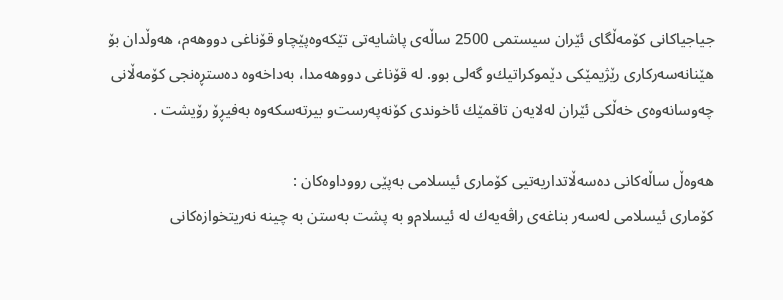جیاجیاكانی‌ كۆمه‌ڵگای‌ ئێران سیستمی‌ 2500 ساڵه‌ی‌ پاشایه‌تی‌ تێكه‌وه‌پێچاو قۆناغی‌ دووهه‌م، هه‌وڵدان بۆ هێنانه‌سه‌ركاری‌ رێژیمێكی‌ دێموكراتیك‌و گه‌لی‌ بوو. له‌ قۆناغی‌ دووهه‌مدا، به‌داخه‌وه‌ ده‌ستڕه‌نجی‌ كۆمه‌ڵانی‌ چه‌وسانه‌وه‌ی‌ خه‌ڵكی‌ ئێران له‌لایه‌ن تاقمێك ئاخوندی‌ كۆنه‌په‌رست‌و بیرته‌سكه‌وه‌ به‌فیڕۆ رۆیشت .

هه‌وه‌ڵ‌ ساڵه‌كانی‌ ده‌سه‌ڵاتداریه‌تیی‌ كۆماری‌ ئیسلامی‌ به‌پێی‌ رووداوه‌كان :
كۆماری‌ ئیسلامی‌ له‌سه‌ر بناغه‌ی‌ راڤه‌یه‌ك له‌ ئیسلام‌و به‌ پشت به‌ستن به‌ چینه‌ نه‌ریتخوازه‌كانی‌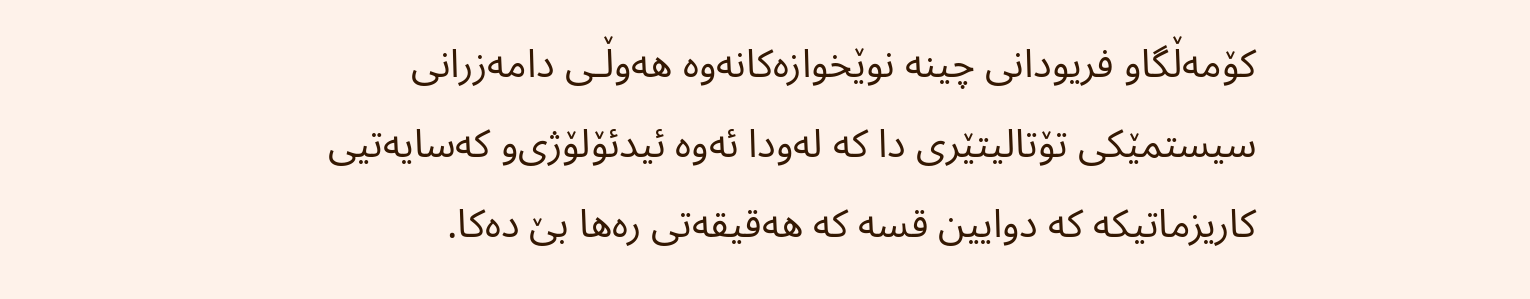كۆمه‌ڵگا‌و فریودانی‌ چینه‌ نوێخوازه‌كانه‌وه‌ هه‌وڵـی‌ دامه‌زرانی‌ سیستمێكی‌ تۆتالیتێری‌ دا كه‌ له‌ودا ئه‌وه‌ ئیدئۆلۆژی‌‌و كه‌سایه‌تیی‌ كاریزماتیكه‌ كه‌ دوایین قسه‌ كه‌ هه‌قیقه‌تی‌ ره‌ها بێ‌ ده‌كا.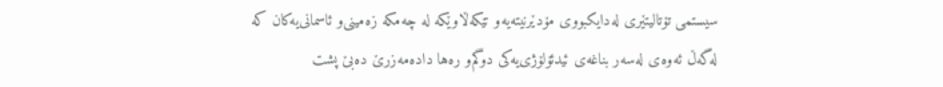سیستمی‌ تۆتالیتێری‌ له‌دایكبووی‌ مۆدێرنیته‌یه‌‌و تێكه‌ڵاوێكه‌ له‌ چه‌مكه‌ زه‌مینی‌‌و ئاسمانی‌یه‌كان كه‌ له‌گه‌ڵ‌ ئه‌وه‌ی‌ له‌سه‌ر بناغه‌ی‌ ئیدئۆلۆژی‌یه‌كی‌ دوگم‌و ره‌ها داده‌مه‌زرێ‌ ده‌بێ‌ پشت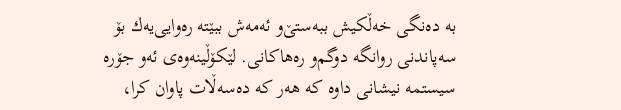به‌ ده‌نگی‌ خه‌ڵكیش ببه‌ستێ‌‌و ئه‌مه‌ش ببێته‌ ره‌وایی‌یه‌ك بۆ سه‌پاندنی‌ روانگه‌ دوگم‌و ره‌هاكانی‌. لێكۆڵینه‌وه‌ی‌ ئه‌و جۆره‌ سیستمه‌ نیشانی‌ داوه‌ كه‌ هه‌ر كه‌ ده‌سه‌ڵات پاوان كرا،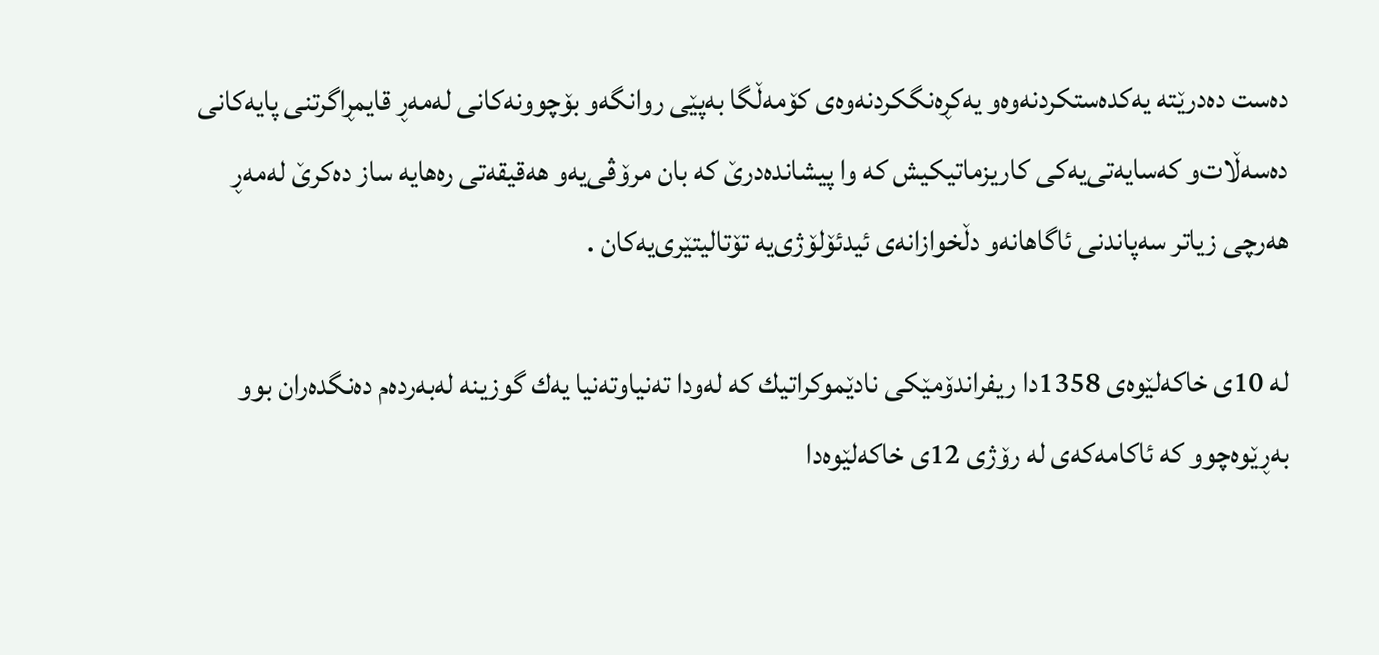ده‌ست ده‌درێته‌ یه‌كده‌ستكردنه‌وه‌‌و یه‌كڕه‌نگكردنه‌وه‌ی‌ كۆمه‌ڵگا به‌پێی‌ روانگه‌‌و بۆچوونه‌كانی‌ له‌مه‌ڕ قایمڕاگرتنی‌ پایه‌كانی‌ ده‌سه‌ڵات‌و كه‌سایه‌تی‌یه‌كی‌ كاریزماتیكیش كه‌ وا پیشانده‌درێ‌ كه‌ بان مرۆڤی‌یه‌‌و هه‌قیقه‌تی‌ ره‌هایه‌ ساز ده‌كرێ‌ له‌مه‌ڕ هه‌رچی‌ زیاتر سه‌پاندنی‌ ئاگاهانه‌‌و دڵخوازانه‌ی‌ ئیدئۆلۆژی‌یه‌ تۆتالیتێری‌یه‌كان .

له‌ 10ی‌ خاكه‌لێوه‌ی‌ 1358دا ریفراندۆمێكی‌ نادێموكراتیك كه‌ له‌ودا ته‌نیاوته‌نیا یه‌ك گوزینه‌ له‌به‌رده‌م ده‌نگده‌ران بوو به‌ڕێوه‌چوو كه‌ ئاكامه‌كه‌ی‌ له‌ رۆژی‌ 12ی‌ خاكه‌لێوه‌دا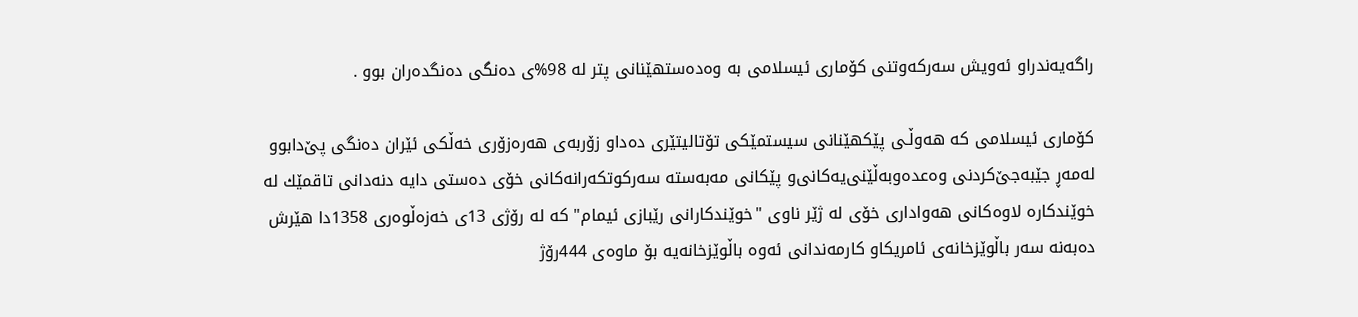راگه‌یه‌ندرا‌و ئه‌ویش سه‌ركه‌وتنی‌ كۆماری‌ ئیسلامی‌ به‌ وه‌ده‌ستهێنانی‌ پتر له‌ 98%ی‌ ده‌نگی‌ ده‌نگده‌ران بوو .

كۆماری‌ ئیسلامی‌ كه‌ هه‌وڵـی‌ پێكهێنانی‌ سیستمێكی‌ تۆتالیتێری‌ ده‌دا‌و زۆربه‌ی‌ هه‌ره‌زۆری‌ خه‌ڵكی‌ ئێران ده‌نگی‌ پێ‌دابوو له‌مه‌ڕ جێبه‌جێ‌كردنی‌ وه‌عده‌وبه‌ڵێنی‌یه‌كانی‌‌و پێكانی‌ مه‌به‌سته‌ سه‌ركوتكه‌رانه‌كانی‌ خۆی‌ ده‌ستی‌ دایه‌ دنه‌دانی‌ تاقمێك له‌ خوێندكاره‌ لاوه‌كانی‌ هه‌واداری‌ خۆی‌ له‌ ژێر ناوی‌ "خوێندكارانی‌ رێبازی‌ ئیمام" كه‌ له‌ رۆژی‌ 13ی‌ خه‌زه‌ڵوه‌ری‌ 1358دا هێرش ده‌به‌نه‌ سه‌ر باڵوێزخانه‌ی‌ ئامریكا‌و كارمه‌ندانی‌ ئه‌وه‌ باڵوێزخانه‌یه‌ بۆ ماوه‌ی‌ 444رۆژ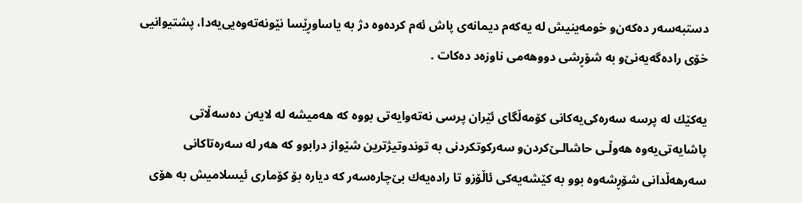دستبه‌سه‌ر ده‌كه‌ن‌و خومه‌ینیش له‌ یه‌كه‌م دیمانه‌ی‌ پاش ئه‌م كرده‌وه‌ دژ به‌ یاساوڕێسا نێونه‌ته‌وه‌یی‌یه‌دا، پشتیوانیی‌ خۆی‌ راده‌گه‌یه‌نێ‌‌و به‌ شۆڕشی‌ دووهه‌می‌ ناوزه‌د ده‌كات .

یه‌كێك له‌ پرسه‌ سه‌ره‌كی‌یه‌كانی‌ كۆمه‌ڵگای‌ ئێران پرسی‌ نه‌ته‌وایه‌تی‌ بووه‌ كه‌ هه‌میشه‌ له‌ لایه‌ن ده‌سه‌ڵاتی‌ پاشایه‌تی‌یه‌وه‌ هه‌وڵـی‌ حاشالـێ‌كردن‌و سه‌ركوتكردنی‌ به‌ توندوتیژترین شێواز درابوو كه‌ هه‌ر له‌ سه‌ره‌تاكانی‌ سه‌رهه‌ڵدانی‌ شۆڕشه‌وه‌ بوو به‌ كێشه‌یه‌كی‌ ئاڵۆز‌و تا راده‌یه‌ك بێ‌چاره‌سه‌ر كه‌ دیاره‌ بۆ كۆماری‌ ئیسلامیش به‌ هۆی‌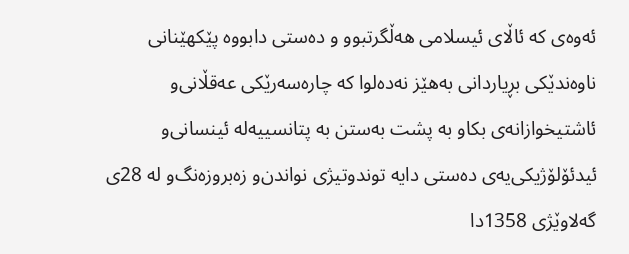ئه‌وه‌ی‌ كه‌ ئاڵای‌ ئیسلامی‌ هه‌ڵگرتبوو و ده‌ستی‌ دابووه‌ پێكهێنانی‌ ناوه‌ندێكی‌ بڕیاردانی‌ به‌هێز نه‌ده‌لوا كه‌ چاره‌سه‌رێكی‌ عه‌قڵانی‌‌و ئاشتیخوازانه‌ی‌ بكا‌و به‌ پشت به‌ستن به‌ پتانسییه‌له‌ ئینسانی‌‌و ئیدئۆلۆژیكی‌یه‌ی‌ ده‌ستی‌ دایه‌ توندوتیژی‌ نواندن‌و زه‌بروزه‌نگ‌و له‌ 28ی‌ گه‌لاوێژی‌ 1358دا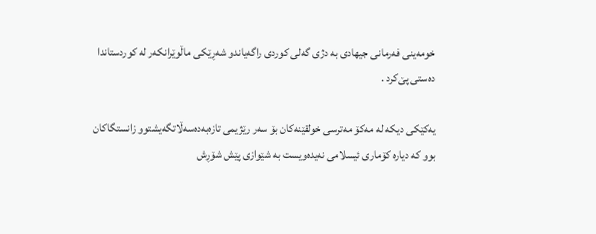خومه‌ینی‌ فه‌رمانی‌ جیهادی‌ به‌ دژی‌ گه‌لی‌ كوردی‌ راگه‌یاند‌و شه‌ڕێكی‌ ماڵوێرانكه‌ر له‌ كوردستاندا ده‌ستی‌ پێ‌كرد .

یه‌كێكی‌ دیكه‌ له‌ مه‌كۆ مه‌ترسی‌ خولقێنه‌كان بۆ سه‌ر رێژیمی‌ تازه‌به‌ده‌سه‌ڵاتگه‌یشتوو زانستگاكان بوو كه‌ دیاره‌ كۆماری‌ ئیسلامی‌ نه‌یده‌ویست به‌ شێوازی‌ پێش شۆڕش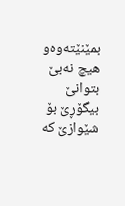بمێنێته‌وه‌‌و هیچ نه‌بێ‌ بتوانێ‌ بیگۆڕێ‌ بۆ شێوازێ‌ كه‌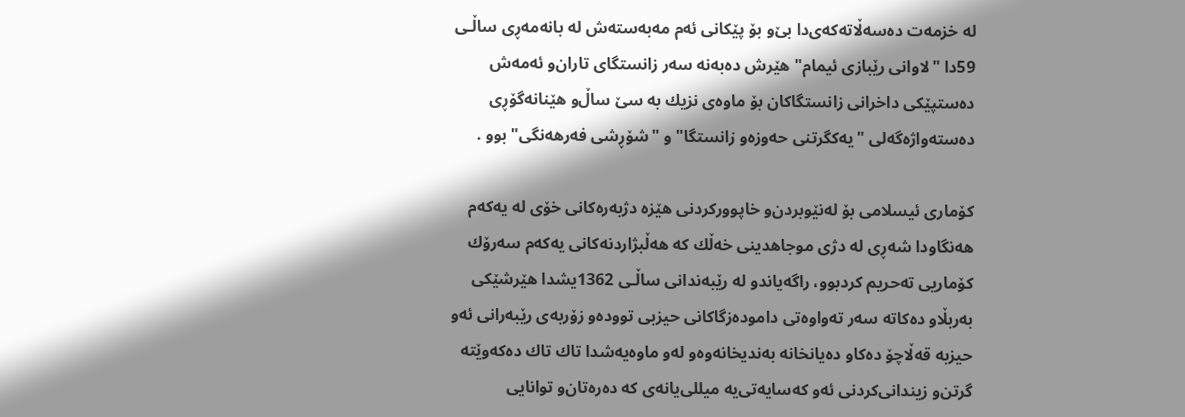له‌ خزمه‌ت ده‌سه‌ڵاته‌كه‌ی‌دا بێ‌‌و بۆ پێكانی‌ ئه‌م مه‌به‌سته‌ش له‌ بانه‌مه‌ڕی‌ ساڵـی‌ 59دا "لاوانی‌ رێبازی‌ ئیمام" هێرش ده‌به‌نه‌ سه‌ر زانستگای‌ تاران‌و ئه‌مه‌ش ده‌ستپێكی‌ داخرانی‌ زانستگاكان بۆ ماوه‌ی‌ نزیك به‌ سێ‌ ساڵ‌‌و هێنانه‌گۆڕی‌ ده‌سته‌واژه‌گه‌لی‌ "یه‌كگرتنی‌ حه‌وزه‌‌و زانستگا"و "شۆڕشی‌ فه‌رهه‌نگی‌" بوو .

كۆماری‌ ئیسلامی‌ بۆ له‌نێوبردن‌و خاپووركردنی‌ هێزه‌ دژبه‌ره‌كانی‌ خۆی‌ له‌ یه‌كه‌م هه‌نگاودا شه‌ڕی‌ له‌ دژی‌ موجاهدینی‌ خه‌ڵك كه‌ هه‌ڵبژاردنه‌كانی‌ یه‌كه‌م سه‌رۆك كۆماریی‌ ته‌حریم كردبوو، راگه‌یاند‌و له‌ رێبه‌ندانی‌ ساڵـی‌ 1362یشدا هێرشێكی‌ به‌ربڵاو ده‌كاته‌ سه‌ر ته‌واوه‌تی‌ داموده‌زگاكانی‌ حیزبی‌ تووده‌‌و زۆربه‌ی‌ رێبه‌رانی‌ ئه‌و حیزبه‌ قه‌ڵاچۆ ده‌كا‌و ده‌یانخانه‌ به‌ندیخانه‌وه‌‌و له‌و ماوه‌یه‌شدا تاك تاك ده‌كه‌وێته‌ گرتن‌و زیندانی‌كردنی‌ ئه‌و كه‌سایه‌تی‌یه‌ میللی‌یانه‌ی‌ كه‌ ده‌ره‌تان‌و توانایی‌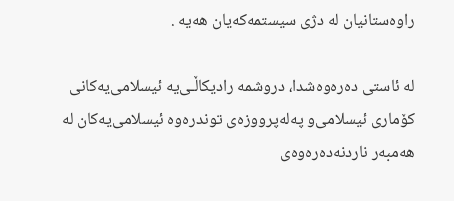راوه‌ستانیان له‌ دژی‌ سیستمه‌كه‌یان هه‌یه‌ .

له‌ ئاستی‌ ده‌ره‌وه‌شدا، دروشمه‌ رادیكاڵـی‌یه‌ ئیسلامی‌یه‌كانی‌ كۆماری‌ ئیسلامی‌‌و په‌له‌پرووزه‌ی‌ توندره‌وه‌ ئیسلامی‌یه‌كان له‌ هه‌مبه‌ر ناردنه‌ده‌ره‌وه‌ی‌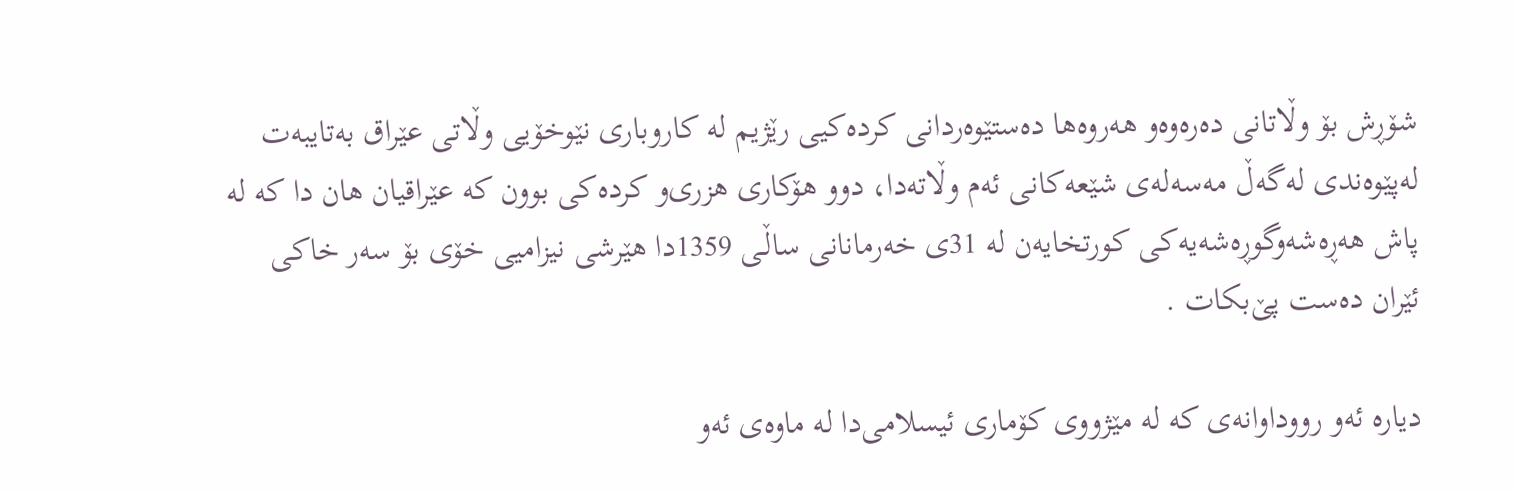شۆڕش بۆ وڵاتانی‌ ده‌ره‌وه‌‌و هه‌روه‌ها ده‌ستێوه‌ردانی‌ كرده‌كیی‌ رێژیم له‌ كاروباری‌ نێوخۆیی‌ وڵاتی‌ عێراق به‌تایبه‌ت له‌پێوه‌ندی‌ له‌گه‌ڵ‌ مه‌سه‌له‌ی‌ شێعه‌كانی‌ ئه‌م وڵاته‌دا، دوو هۆكاری‌ هزری‌‌و كرده‌كی‌ بوون كه‌ عێراقیان هان دا كه‌ له‌ پاش هه‌ڕه‌شه‌‌وگوڕه‌شه‌یه‌كی‌ كورتخایه‌ن له‌ 31ی‌ خه‌رمانانی‌ ساڵـی‌ 1359دا هێرشی‌ نیزامیی‌ خۆی‌ بۆ سه‌ر خاكی‌ ئێران ده‌ست پێ‌بكات .

دیاره‌ ئه‌و رووداوانه‌ی‌ كه‌ له‌ مێژووی‌ كۆماری‌ ئیسلامی‌دا له‌ ماوه‌ی‌ ئه‌و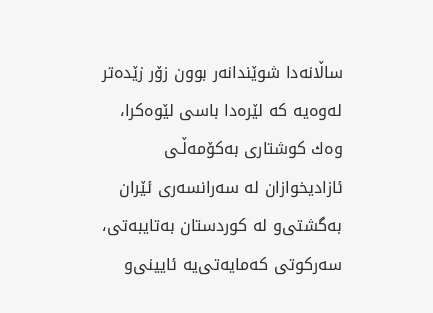ساڵانه‌دا شوێندانه‌ر بوون زۆر زێده‌تر له‌وه‌یه‌ كه‌ لێره‌دا باسی‌ لێوه‌كرا، وه‌ك كوشتاری‌ به‌كۆمه‌ڵـی‌ ئازادیخوازان له‌ سه‌رانسه‌ری‌ ئێران به‌گشتی‌‌و له‌ كوردستان به‌تایبه‌تی‌، سه‌ركوتی‌ كه‌مایه‌تی‌یه‌ ئایینی‌‌و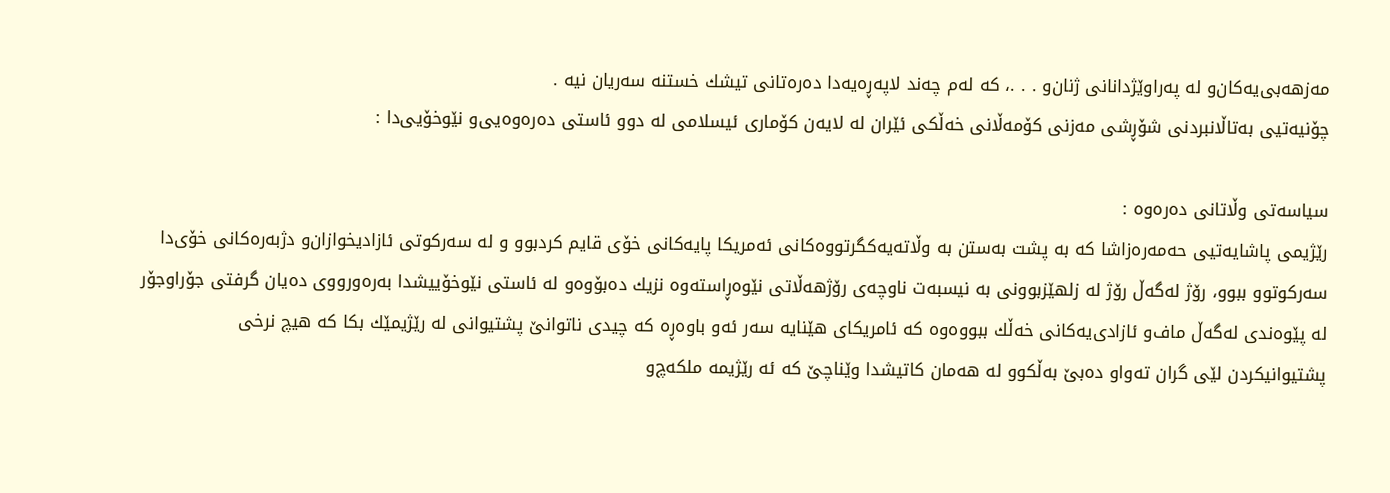مه‌زهه‌بی‌یه‌كان‌و له‌ په‌راوێژدانانی‌ ژنان‌و . . .، كه‌ له‌م چه‌ند لاپه‌ڕه‌یه‌دا ده‌ره‌تانی‌ تیشك خستنه‌ سه‌ریان نیه‌ .
چۆنیه‌تیی‌ به‌تاڵانبردنی‌ شۆڕشی‌ مه‌زنی‌ كۆمه‌ڵانی‌ خه‌ڵكی‌ ئێران له‌ لایه‌ن كۆماری‌ ئیسلامی‌ له‌ دوو ئاستی‌ ده‌ره‌وه‌یی‌‌و نێوخۆیی‌دا :

سیاسه‌تی‌ وڵاتانی‌ ده‌ره‌وه‌ :
رێژیمی‌ پاشایه‌تیی‌ حه‌مه‌ره‌زاشا كه‌ به‌ پشت به‌ستن به‌ وڵاته‌یه‌كگرتووه‌كانی‌ ئه‌مریكا پایه‌كانی‌ خۆی‌ قایم كردبوو و له‌ سه‌ركوتی‌ ئازادیخوازان‌و دژبه‌ره‌كانی‌ خۆی‌دا سه‌ركوتوو ببوو، رۆژ له‌گه‌ڵ‌ رۆژ له‌ زلهێزبوونی‌ به‌ نیسبه‌ت ناوچه‌ی‌ رۆژهه‌ڵاتی‌ نێوه‌ڕاسته‌وه‌ نزیك ده‌بۆوه‌‌و له‌ ئاستی‌ نێوخۆییشدا به‌ره‌ورووی‌ ده‌یان گرفتی‌ جۆراوجۆر له‌ پێوه‌ندی‌ له‌گه‌ڵ‌ ماف‌و ئازادی‌یه‌كانی‌ خه‌ڵك ببووه‌وه‌ كه‌ ئامریكای‌ هێنایه‌ سه‌ر ئه‌و باوه‌ڕه‌ كه‌ چیدی‌ ناتوانێ‌ پشتیوانی‌ له‌ رێژیمێك بكا كه‌ هیچ نرخی‌ پشتیوانیكردن لێی‌ گران ته‌واو ده‌بێ‌ به‌ڵكوو له‌ هه‌مان كاتیشدا وێناچێ‌ كه‌ ئه‌ رێژیمه‌ ملكه‌چ‌و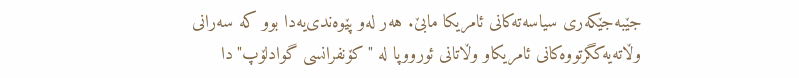جێبه‌جێكه‌ری‌ سیاسه‌ته‌كانی‌ ئامریكا مابێ‌. هه‌ر له‌و پێوه‌ندی‌یه‌دا بوو كه‌ سه‌رانی‌ وڵاته‌یه‌كگرتووه‌كانی‌ ئامریكا‌و وڵاتانی‌ ئورووپا له‌ "كۆنفرانسی‌ گوادلۆپ"دا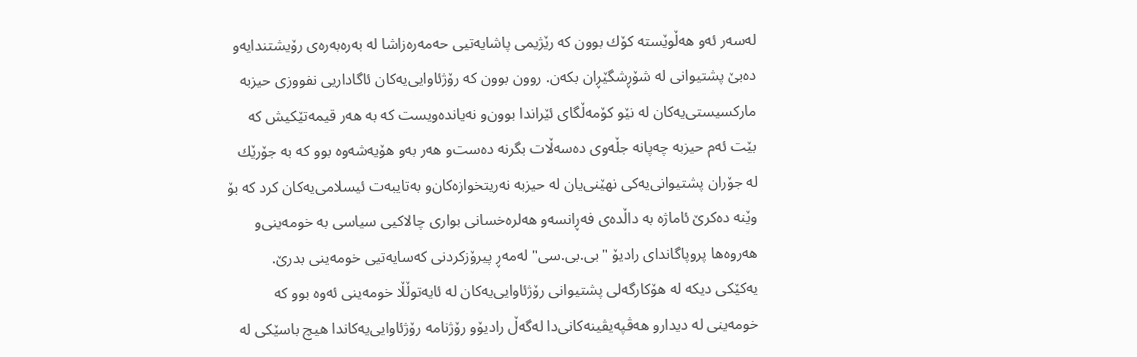له‌سه‌ر ئه‌و هه‌ڵوێسته‌ كۆك بوون كه‌ رێژیمی‌ پاشایه‌تیی‌ حه‌مه‌ره‌زاشا له‌ به‌ره‌به‌ره‌ی‌ رۆیشتندایه‌‌و ده‌بێ‌ پشتیوانی‌ له‌ شۆڕشگێڕان بكه‌ن. روون بوون كه‌ رۆژئاوایی‌یه‌كان ئاگاداریی‌ نفووزی‌ حیزبه‌ ماركسیستی‌یه‌كان له‌ نێو كۆمه‌ڵگای‌ ئێراندا بوون‌و نه‌یانده‌ویست كه‌ به‌ هه‌ر قیمه‌تێكیش كه‌ بێت ئه‌م حیزبه‌ چه‌پانه‌ جڵه‌وی‌ ده‌سه‌ڵات بگرنه‌ ده‌ست‌و هه‌ر به‌و هۆیه‌شه‌وه‌ بوو كه‌ به‌ جۆرێك له‌ جۆران پشتیوانی‌یه‌كی‌ نهێنی‌یان له‌ حیزبه‌ نه‌ریتخوازه‌كان‌و به‌تایبه‌ت ئیسلامی‌یه‌كان كرد كه‌ بۆ وێنه‌ ده‌كرێ‌ ئاماژه‌ به‌ داڵده‌ی‌ فه‌ڕانسه‌‌و هه‌لره‌خسانی‌ بواری‌ چالاكیی‌ سیاسی‌ به‌ خومه‌ینی‌‌و هه‌روه‌ها پروپاگاندای‌ رادیۆ "بی‌.بی‌.سی‌" له‌مه‌ڕ پیرۆزكردنی‌ كه‌سایه‌تیی‌ خومه‌ینی‌ بدرێ‌. یه‌كێكی‌ دیكه‌ له‌ هۆكارگه‌لی‌ پشتیوانی‌ رۆژئاوایی‌یه‌كان له‌ ئایه‌توڵڵا خومه‌ینی‌ ئه‌وه‌ بوو كه‌ خومه‌ینی‌ له‌ دیدار‌و هه‌ڤپه‌یڤینه‌كانی‌دا له‌گه‌ڵ‌ رادیۆ‌و رۆژنامه‌ رۆژئاوایی‌یه‌كاندا هیچ باسێكی‌ له‌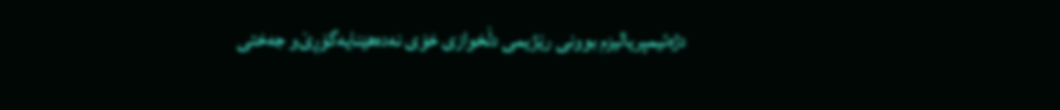دژه‌ئیمپریالیزم بوونی‌ رێژیمی‌ دڵخوازی‌ خۆی‌ نه‌ده‌هێنایه‌گۆڕێ‌‌و جه‌ختی‌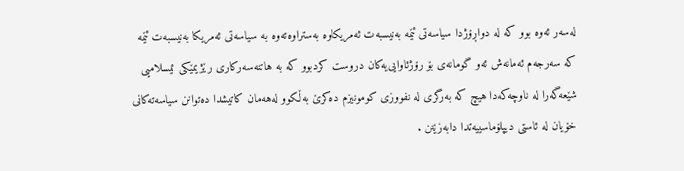له‌سه‌ر ئه‌وه‌ بوو كه‌ له‌ دواڕۆژدا سیاسه‌تی‌ ئێمه‌ به‌نیسبه‌ت ئه‌مریكاوه‌ به‌ستراوه‌ته‌وه‌ به‌ سیاسه‌تی‌ ئه‌مریكا به‌نیسبه‌ت ئێمه‌ كه‌ سه‌رجه‌م ئه‌مانه‌ش ئه‌و گومانه‌ی‌ بۆ رۆژئاوایی‌یه‌كان دروست كردبوو كه‌ به‌ هاتنه‌سه‌ركاری‌ رێژیمێكی‌ ئیسلامیی‌ شێعه‌گه‌را له‌ ناوچه‌كه‌دا هیچ كه‌ به‌رگری‌ له‌ نفووزی‌ كومونیزم ده‌كرێ‌ به‌ڵكوو له‌هه‌مان كاتیشدا ده‌توانن سیاسه‌ته‌كانی‌ خۆیان له‌ ئاستی‌ دیپلۆماسییه‌تدا دابه‌زێنن .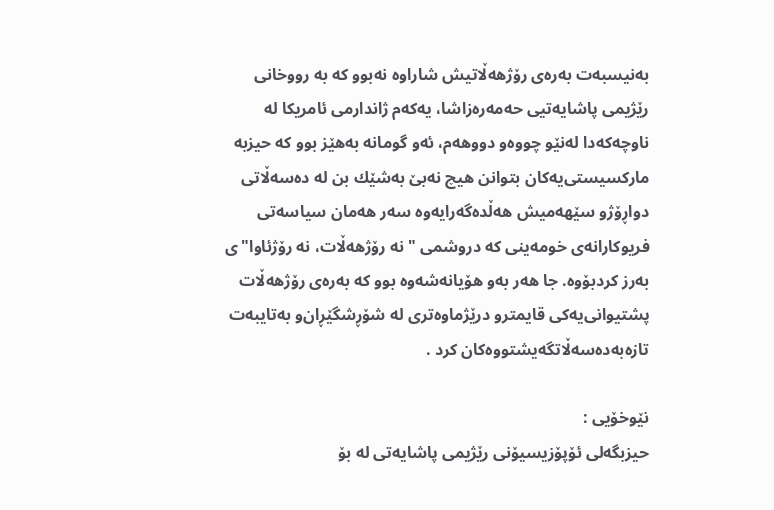به‌نیسبه‌ت به‌ره‌ی‌ رۆژهه‌ڵاتیش شاراوه‌ نه‌بوو كه‌ به‌ رووخانی‌ رێژیمی‌ پاشایه‌تیی‌ حه‌مه‌ره‌زاشا، یه‌كه‌م ژاندارمی‌ ئامریكا له‌ ناوچه‌كه‌دا له‌نێو چووه‌‌و دووهه‌م، ئه‌و گومانه‌ به‌هێز بوو كه‌ حیزبه‌ ماركسیستی‌یه‌كان بتوانن هیچ نه‌بێ‌ به‌شێك بن له‌ ده‌سه‌ڵاتی‌ دواڕۆژ‌و سێهه‌میش هه‌ڵده‌گه‌رایه‌وه‌ سه‌ر هه‌مان سیاسه‌تی‌ فریوكارانه‌ی‌ خومه‌ینی‌ كه‌ دروشمی‌ "نه‌ رۆژهه‌ڵات، نه‌ رۆژئاوا"ی‌ به‌رز كردبۆوه‌. جا هه‌ر به‌و هۆیانه‌شه‌وه‌ بوو كه‌ به‌ره‌ی‌ رۆژهه‌ڵات پشتیوانی‌یه‌كی‌ قایمتر‌و درێژماوه‌تری‌ له‌ شۆڕشگێڕان‌و به‌تایبه‌ت تازه‌به‌ده‌سه‌ڵاتگه‌یشتووه‌كان كرد .

نێوخۆیی‌ :
حیزبگه‌لی‌ ئۆپۆزیسیۆنی‌ رێژیمی‌ پاشایه‌تی‌ له‌ بۆ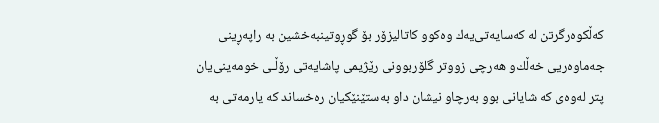كه‌ڵكوه‌رگرتن له‌ كه‌سایه‌تی‌یه‌ك وه‌كوو كاتالیزۆر بۆ گوڕوتینبه‌خشین به‌ راپه‌ڕینی‌ جه‌ماوه‌ریی‌ خه‌ڵك‌و هه‌رچی‌ زووتر گلۆربوونی‌ رێژیمی‌ پاشایه‌تی‌ رۆڵـی‌ خومه‌ینی‌یان پتر له‌وه‌ی‌ كه‌ شایانی‌ بوو به‌رچاو نیشان دا‌و به‌ستێنێكیان ره‌خساند كه‌ یارمه‌تی‌ به‌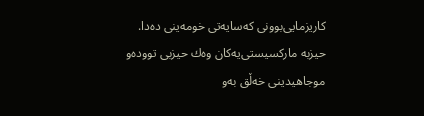كاریزمایی‌بوونی‌ كه‌سایه‌تی‌ خومه‌ینی‌ ده‌دا. حیزبه‌ ماركسیستی‌یه‌كان وه‌ك حیزبی‌ تووده‌‌و موجاهیدینی‌ خه‌ڵق به‌و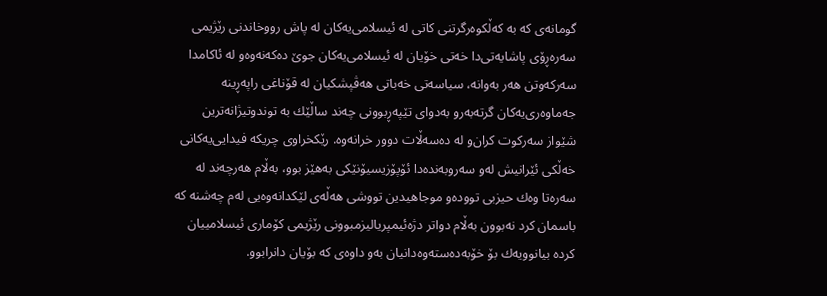گومانه‌ی‌ كه‌ به‌ كه‌ڵكوه‌رگرتنی‌ كاتی‌ له‌ ئیسلامی‌یه‌كان له‌ پاش رووخاندنی‌ رێژیمی‌ سه‌ره‌ڕۆی‌ پاشایه‌تی‌دا خه‌تی‌ خۆیان له‌ ئیسلامی‌یه‌كان جوێ‌ ده‌كه‌نه‌وه‌‌و له‌ ئاكامدا سه‌ركه‌وتن هه‌ر به‌وانه‌، سیاسه‌تی‌ خه‌باتی‌ هه‌ڤپشكیان له‌ قۆناغی‌ راپه‌ڕینه‌ جه‌ماوه‌ری‌یه‌كان گرته‌به‌ر‌و به‌دوای‌ تێپه‌ڕبوونی‌ چه‌ند ساڵێك به‌ توندوتیژانه‌ترین شێواز سه‌ركوت كران‌و له‌ ده‌سه‌ڵات دوور خرانه‌وه‌. رێكخراوی‌ چریكه‌ فیدایی‌یه‌كانی‌ خه‌ڵكی‌ ئێرانیش له‌و سه‌روبه‌نده‌دا ئۆپۆزیسیۆنێكی‌ به‌هێز بوو، به‌ڵام هه‌رچه‌ند له‌ سه‌ره‌تا وه‌ك حیزبی‌ تووده‌‌و موجاهیدین تووشی‌ هه‌ڵه‌ی‌ لێكدانه‌وه‌یی‌ له‌م چه‌شنه‌ كه‌ باسمان كرد نه‌بوون به‌ڵام دواتر دژه‌ئیمپریالیزمبوونی‌ رێژیمی‌ كۆماری‌ ئیسلامییان كرده‌ بیانوویه‌ك بۆ خۆبه‌ده‌سته‌وه‌دانیان به‌و داوه‌ی‌ كه‌ بۆیان دانرابوو.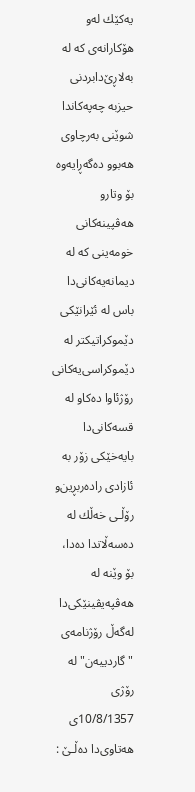یه‌كێك له‌و هۆكارانه‌ی‌ كه‌ له‌ به‌لاڕێ‌دابردنی‌ حیزبه‌ چه‌په‌كاندا شوێنی‌ به‌رچاوی‌ هه‌بوو ده‌گه‌ڕایه‌وه‌ بۆ وتار‌و هه‌ڤپینه‌كانی‌ خومه‌ینی‌ كه‌ له‌ دیمانه‌یه‌كانی‌دا باس له‌ ئێرانێكی‌ دێموكراتیكتر له‌ دێموكراسی‌یه‌كانی‌ رۆژئاوا ده‌كا‌و له‌ قسه‌كانی‌دا بایه‌خێكی‌ زۆر به‌ ئازادی‌ راده‌ربڕین‌و رۆڵـی‌ خه‌ڵك له‌ ده‌سه‌ڵاتدا ده‌دا، بۆ وێنه‌ له‌ هه‌ڤپه‌یڤینێكی‌دا له‌گه‌ڵ‌ رۆژنامه‌ی‌ "گاردییه‌ن" له‌ رۆژی‌ 10/8/1357ی‌ هه‌تاوی‌دا ده‌ڵـێ‌ :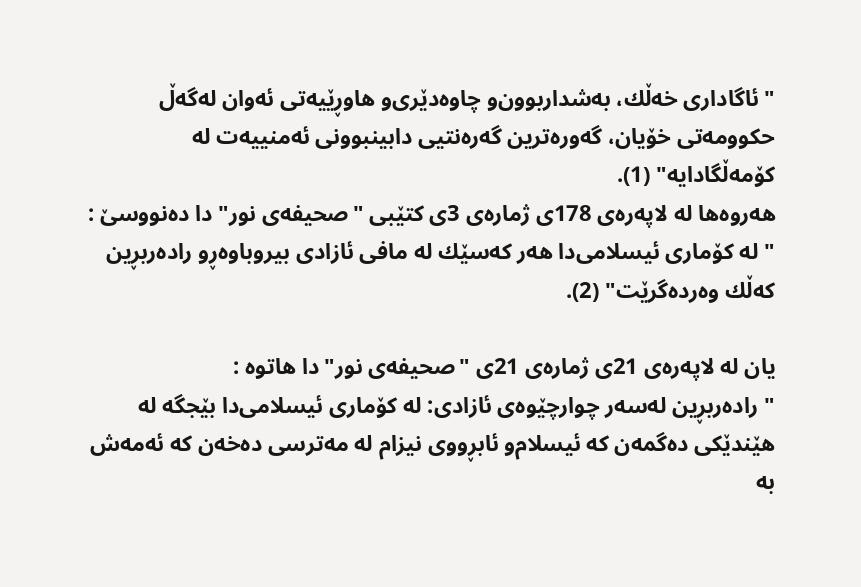" ئاگاداری‌ خه‌ڵك، به‌شداربوون‌و چاوه‌دێری‌‌و هاوڕێیه‌تی‌ ئه‌وان له‌گه‌ڵ‌ حكوومه‌تی‌ خۆیان، گه‌وره‌ترین گه‌ره‌نتیی‌ دابینبوونی‌ ئه‌منییه‌ت له‌ كۆمه‌ڵگادایه‌" (1).
هه‌روه‌ها له‌ لاپه‌ره‌ی‌ 178ی‌ ژماره‌ی‌ 3ی‌ كتێبی‌ "صحیفه‌ی‌ نور"دا ده‌نووسێ‌ :
" له‌ كۆماری‌ ئیسلامی‌دا هه‌ر كه‌سێك له‌ مافی‌ ئازادی‌ بیروباوه‌ڕ‌و راده‌ربڕین كه‌ڵك وه‌رده‌گرێت" (2).

یان له‌ لاپه‌ره‌ی‌ 21ی‌ ژماره‌ی‌ 21ی‌ "صحیفه‌ی‌ نور"دا هاتوه‌ :
" راده‌ربڕین له‌سه‌ر چوارچێوه‌ی‌ ئازادی‌: له‌ كۆماری‌ ئیسلامی‌دا بێجگه‌ له‌ هێندێكی‌ ده‌گمه‌ن كه‌ ئیسلام‌و ئابڕووی‌ نیزام له‌ مه‌ترسی‌ ده‌خه‌ن كه‌ ئه‌مه‌ش به‌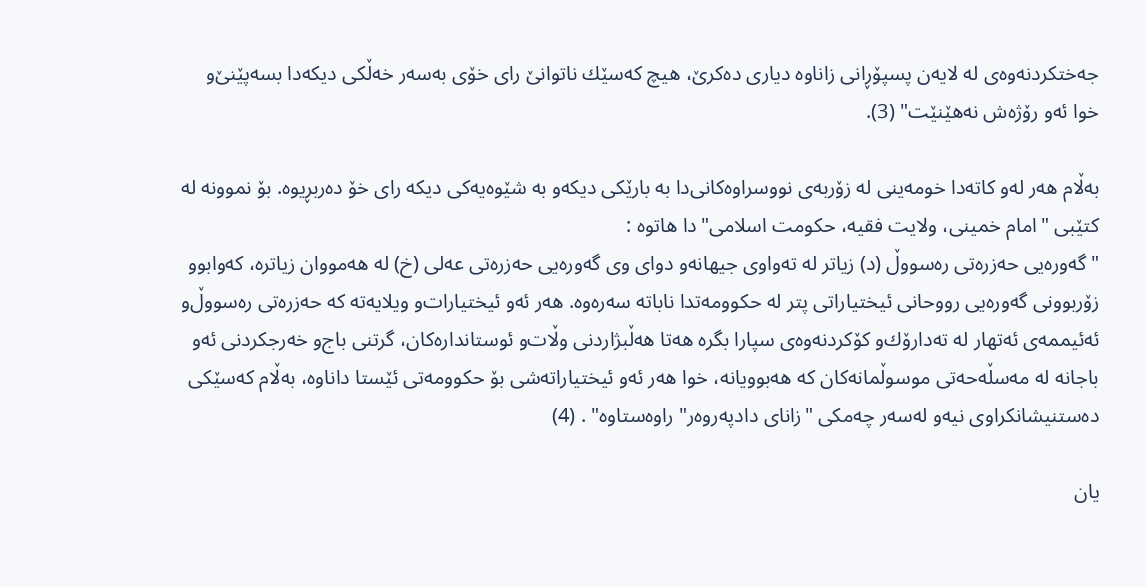جه‌ختكردنه‌وه‌ی‌ له‌ لایه‌ن پسپۆڕانی‌ زاناوه‌ دیاری‌ ده‌كرێ‌، هیچ كه‌سێك ناتوانێ‌ رای‌ خۆی‌ به‌سه‌ر خه‌ڵكی‌ دیكه‌دا بسه‌پێنێ‌‌و خوا ئه‌و رۆژه‌ش نه‌هێنێت" (3).

به‌ڵام هه‌ر له‌و كاته‌دا خومه‌ینی‌ له‌ زۆربه‌ی‌ نووسراوه‌كانی‌دا به‌ بارێكی‌ دیكه‌‌و به‌ شێوه‌یه‌كی‌ دیكه‌ رای‌ خۆ ده‌ربڕیوه‌. بۆ نموونه‌ له‌ كتێبی‌ "امام خمینی‌، ولایت فقیه‌، حكومت اسلامی‌"دا هاتوه‌ :
" گه‌وره‌یی‌ حه‌زره‌تی‌ ره‌سووڵ‌ (د) زیاتر له‌ ته‌واوی‌ جیهانه‌‌و دوای‌ وی‌ گه‌وره‌یی‌ حه‌زره‌تی‌ عه‌لی‌ (خ) له‌ هه‌مووان زیاتره‌، كه‌وابوو زۆربوونی‌ گه‌وره‌یی‌ رووحانی‌ ئیختیاراتی‌ پتر له‌ حكوومه‌تدا ناباته‌ سه‌ره‌وه‌. هه‌ر ئه‌و ئیختیارات‌و ویلایه‌ته‌ كه‌ حه‌زره‌تی‌ ره‌سووڵ‌‌و ئه‌ئیممه‌ی‌ ئه‌تهار له‌ ته‌دارۆك‌و كۆكردنه‌وه‌ی‌ سپارا بگره‌ هه‌تا هه‌ڵبژاردنی‌ وڵات‌و ئوستانداره‌كان، گرتنی‌ باج‌و خه‌رجكردنی‌ ئه‌و باجانه‌ له‌ مه‌سڵه‌حه‌تی‌ موسوڵمانه‌كان كه‌ هه‌بوویانه‌، خوا هه‌ر ئه‌و ئیختیاراته‌شی‌ بۆ حكوومه‌تی‌ ئێستا داناوه‌، به‌ڵام كه‌سێكی‌ ده‌ستنیشانكراوی‌ نیه‌‌و له‌سه‌ر چه‌مكی‌ "زانای‌ دادپه‌روه‌ر" راوه‌ستاوه‌" . (4)

یان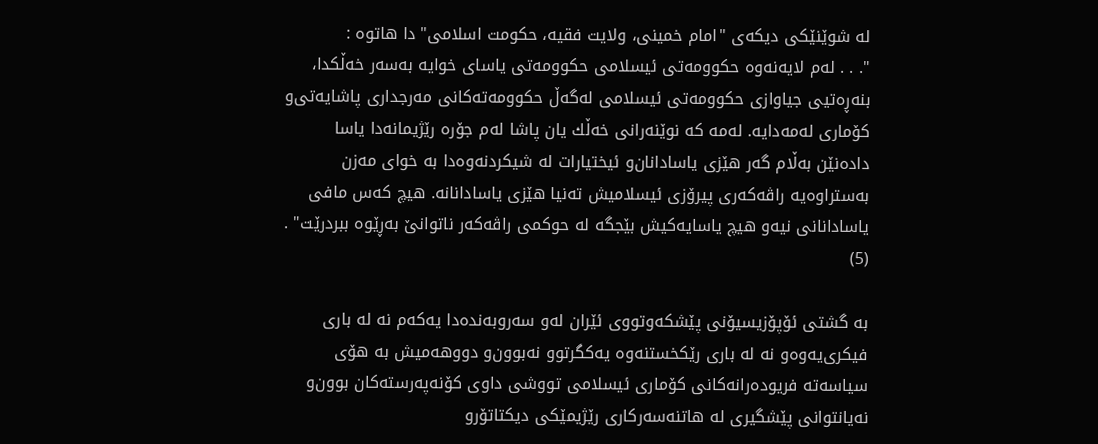له‌ شوێنێكی‌ دیكه‌ی‌ "امام خمینی‌، ولایت فقیه‌، حكومت اسلامی‌"دا هاتوه‌ :
". . . له‌م لایه‌نه‌وه‌ حكوومه‌تی‌ ئیسلامی‌ حكوومه‌تی‌ یاسای‌ خوایه‌ به‌سه‌ر خه‌ڵكدا، بنه‌ڕه‌تیی‌ جیاوازی‌ حكوومه‌تی‌ ئیسلامی‌ له‌گه‌ڵ‌ حكوومه‌ته‌كانی‌ مه‌رجداری‌ پاشایه‌تی‌‌و كۆماری‌ له‌مه‌دایه‌. له‌مه‌ كه‌ نوێنه‌رانی‌ خه‌ڵك یان پاشا له‌م جۆره‌ رێژیمانه‌دا یاسا داده‌نێن به‌ڵام گه‌ر هێزی‌ یاسادانان‌و ئیختیارات له‌ شیكردنه‌وه‌دا به‌ خوای‌ مه‌زن به‌ستراوه‌یه‌ راڤه‌كه‌ری‌ پیرۆزی‌ ئیسلامیش ته‌نیا هێزی‌ یاسادانانه‌. هیچ كه‌س مافی‌ یاسادانانی‌ نیه‌‌و هیچ یاسایه‌كیش بێجگه‌ له‌ حوكمی‌ راڤه‌كه‌ر ناتوانێ‌ به‌ڕێوه‌ ببردرێت" . (5)

به‌ گشتی‌ ئۆپۆزیسیۆنی‌ پێشكه‌وتووی‌ ئێران له‌و سه‌روبه‌نده‌دا یه‌كه‌م نه‌ له‌ باری‌ فیكری‌یه‌وه‌‌و نه‌ له‌ باری‌ رێكخستنه‌وه‌ یه‌كگرتوو نه‌بوون‌و دووهه‌میش به‌ هۆی‌ سیاسه‌ته‌ فریوده‌رانه‌كانی‌ كۆماری‌ ئیسلامی‌ تووشی‌ داوی‌ كۆنه‌په‌رسته‌كان بوون‌و نه‌یانتوانی‌ پێشگیری‌ له‌ هاتنه‌سه‌ركاری‌ رێژیمێكی‌ دیكتاتۆر‌و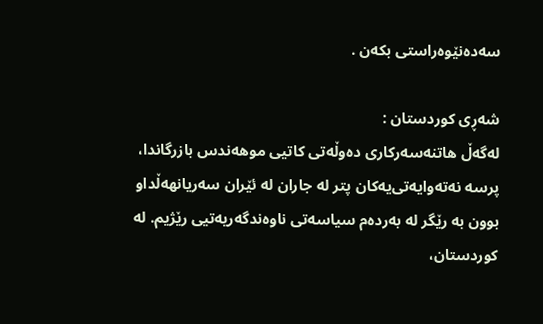سه‌ده‌نێوه‌راستی‌ بكه‌ن .

شه‌ڕی‌ كوردستان :
له‌گه‌ڵ‌ هاتنه‌سه‌ركاری‌ ده‌وڵه‌تی‌ كاتیی‌ موهه‌ندس بازرگاندا، پرسه‌ نه‌ته‌وایه‌تی‌یه‌كان پتر له‌ جاران له‌ ئێران سه‌ریانهه‌ڵداو بوون به‌ رێگر له‌ به‌رده‌م سیاسه‌تی‌ ناوه‌ندگه‌ریه‌تیی‌ رێژیم. له‌ كوردستان،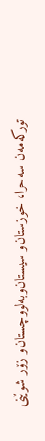توركه‌مه‌ن سه‌حرا، خوزستان‌و سیستان‌وبه‌لووچستان‌و زۆر شوێنی‌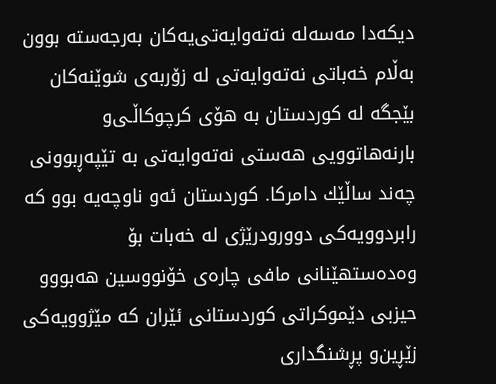دیكه‌دا مه‌سه‌له‌ نه‌ته‌وایه‌تی‌یه‌كان به‌رجه‌سته‌ بوون به‌ڵام خه‌باتی‌ نه‌ته‌وایه‌تی‌ له‌ زۆربه‌ی‌ شوێنه‌كان بێجگه‌ له‌ كوردستان به‌ هۆی‌ كرچوكاڵـی‌‌و بارنه‌هاتوویی‌ هه‌ستی‌ نه‌ته‌وایه‌تی‌ به‌ تێپه‌ڕبوونی‌ چه‌ند ساڵێك دامركا. كوردستان ئه‌و ناوچه‌یه‌ بوو كه‌ رابردوویه‌كی‌ دوورودرێژی‌ له‌ خه‌بات بۆ وه‌ده‌ستهێنانی‌ مافی‌ چاره‌ی‌ خۆنووسین هه‌بوو‌و حیزبی‌ دێموكراتی‌ كوردستانی‌ ئێران كه‌ مێژوویه‌كی‌ زێڕین‌و پڕشنگداری‌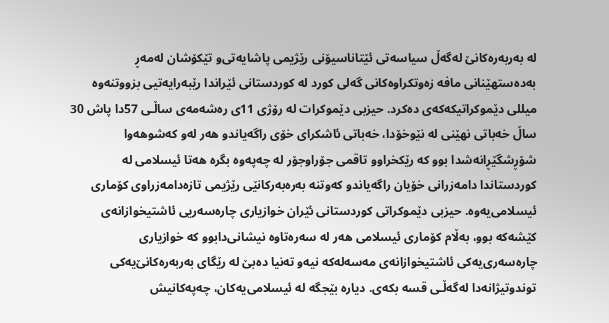له‌ به‌ربه‌ره‌كانێ‌ له‌گه‌ڵ‌ سیاسه‌تی‌ ئێتاناسیۆنی‌ رێژیمی‌ پاشایه‌تی‌‌و تێكۆشان له‌مه‌ڕ به‌ده‌ستهێنانی‌ مافه‌ زه‌وتكراوه‌كانی‌ گه‌لی‌ كورد له‌ كوردستانی‌ ئێراندا رێبه‌رایه‌تیی‌ بزووتنه‌وه‌ میللی‌ دێموكراتیكه‌كه‌ی‌ ده‌كرد. حیزبی‌ دێموكرات له‌ رۆژی‌ 11ی‌ ره‌شه‌مه‌ی‌ ساڵـی‌ 57دا پاش 30 ساڵ‌ خه‌باتی‌ نهێنی‌ له‌ نێوخۆدا، خه‌باتی‌ ئاشكرای‌ خۆی‌ راگه‌یاند‌و هه‌ر له‌و كه‌شوهه‌وا شۆڕشگێڕانه‌شدا بوو كه‌ رێكخراوو تاقمی‌ جۆراوجۆر له‌ چه‌په‌وه‌ بگره‌ هه‌تا ئیسلامی‌ له‌ كوردستاندا دامه‌زرانی‌ خۆیان راگه‌یاند‌و كه‌وتنه‌ به‌ره‌به‌ركانێی‌ رێژیمی‌ تازه‌دامه‌زراوی‌ كۆماری‌ ئیسلامی‌یه‌وه‌. حیزبی‌ دێموكراتی‌ كوردستانی‌ ئێران خوازیاری‌ چاره‌سه‌ریی‌ ئاشتیخوازانه‌ی‌ كێشه‌كه‌ بوو، به‌ڵام كۆماری‌ ئیسلامی‌ هه‌ر له‌ سه‌ره‌تاوه‌ نیشانی‌دابوو كه‌ خوازیاری‌ چاره‌سه‌ری‌یه‌كی‌ ئاشتیخوازانه‌ی‌ مه‌سه‌له‌كه‌ نیه‌‌و ته‌نیا ده‌بێ‌ له‌ رێگای‌ به‌ربه‌ره‌كانێ‌یه‌كی‌ توندوتیژانه‌دا له‌گه‌ڵـی‌ قسه‌ بكه‌ی‌. دیاره‌ بێجگه‌ له‌ ئیسلامی‌یه‌كان، چه‌په‌كانیش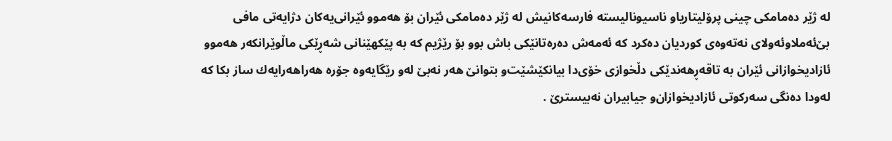له‌ ژێر ده‌مامكی‌ چینی‌ پرۆلیتاریا‌و ناسیونالیسته‌ فارسه‌كانیش له‌ ژێر ده‌مامكی‌ ئێران بۆ هه‌موو ئێرانی‌یه‌كان دژایه‌تی‌ مافی‌ بێ‌ئه‌ملاوئه‌ولای‌ نه‌ته‌وه‌ی‌ كوردیان ده‌كرد كه‌ ئه‌مه‌ش ده‌ره‌تانێكی‌ باش بوو بۆ رێژیم كه‌ به‌ پێكهێنانی‌ شه‌ڕێكی‌ ماڵوێرانكه‌ر هه‌موو ئازادیخوازانی‌ ئێران به‌ تاقه‌ڕهه‌ندێكی‌ دڵخوازی‌ خۆی‌دا بیانكێشێت‌و بتوانێ‌ هه‌ر نه‌بێ‌ له‌و رێگایه‌وه‌ جۆره‌ هه‌راهه‌رایه‌ك ساز بكا كه‌ له‌ودا ده‌نگی‌ سه‌ركوتی‌ ئازادیخوازان‌و جیابیران نه‌بیسترێ‌ .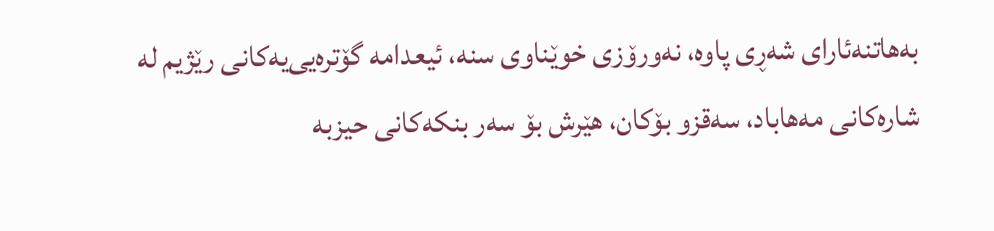به‌هاتنه‌ئارای‌ شه‌ڕی‌ پاوه‌، نه‌ورۆزی‌ خوێناوی‌ سنه‌، ئیعدامه‌ گۆتره‌یی‌یه‌كانی‌ رێژیم له‌ شاره‌كانی‌ مه‌هاباد، سه‌قز‌و بۆكان، هێرش بۆ سه‌ر بنكه‌كانی‌ حیزبه‌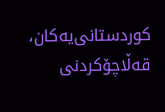كوردستانی‌یه‌كان، قه‌ڵاچۆكردنی‌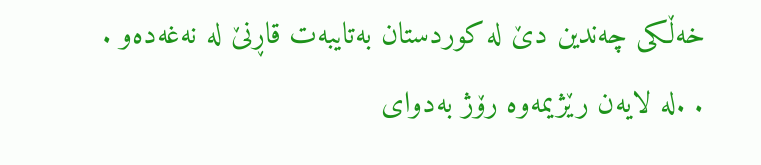خه‌ڵكی‌ چه‌ندین دێ‌ له‌ كوردستان به‌تایبه‌ت قاڕنێ‌ له‌ نه‌غه‌ده‌‌و . . .له‌ لایه‌ن رێژیمه‌وه‌ رۆژ به‌دوای‌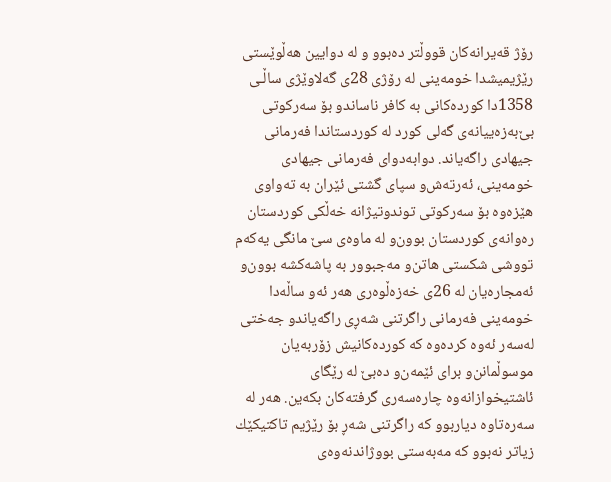رۆژ قه‌یرانه‌كان قووڵتر ده‌بوو و له‌ دوایین هه‌ڵوێستی‌ رێژیمیشدا خومه‌ینی‌ له‌ رۆژی‌ 28ی‌ گه‌لاوێژی‌ ساڵـی‌ 1358دا كورده‌كانی‌ به‌ كافر ناساند‌و بۆ سه‌ركوتی‌ بێ‌به‌زه‌ییانه‌ی‌ گه‌لی‌ كورد له‌ كوردستاندا فه‌رمانی‌ جیهادی‌ راگه‌یاند. دوابه‌دوای‌ فه‌رمانی‌ جیهادی‌ خومه‌ینی‌، ئه‌رته‌ش‌و سپای‌ گشتی‌ ئێران به‌ ته‌واوی‌ هێزه‌وه‌ بۆ سه‌ركوتی‌ توندوتیژانه‌ خه‌ڵكی‌ كوردستان ره‌وانه‌ی‌ كوردستان بوون‌و له‌ ماوه‌ی‌ سێ‌ مانگی‌ یه‌كه‌م تووشی‌ شكستی‌ هاتن‌و مه‌جبوور به‌ پاشه‌كشه‌ بوون‌و ئه‌مجاره‌یان له‌ 26ی‌ خه‌زه‌ڵوه‌ری‌ هه‌ر ئه‌و ساڵه‌دا خومه‌ینی‌ فه‌رمانی‌ راگرتنی‌ شه‌ڕی‌ راگه‌یاند‌و جه‌ختی‌ له‌سه‌ر ئه‌وه‌ كرده‌وه‌ كه‌ كورده‌كانیش زۆربه‌یان موسوڵمانن‌و برای‌ ئێمه‌ن‌و ده‌بێ‌ له‌ رێگای‌ ئاشتیخوازانه‌وه‌ چاره‌سه‌ری‌ گرفته‌كان بكه‌ین. هه‌ر له‌ سه‌ره‌تاوه‌ دیاربوو كه‌ راگرتنی‌ شه‌ڕ بۆ رێژیم تاكتیكێك زیاتر نه‌بوو كه‌ مه‌به‌ستی‌ بووژاندنه‌وه‌ی‌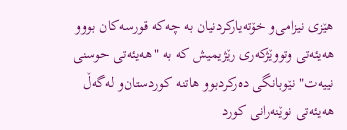هێزی‌ نیزامی‌‌و خۆته‌یاركردنیان به‌ چه‌كه‌ قورسه‌كان بوو‌و هه‌یئه‌تی‌ وتووێژكه‌ری‌ رێژیمیش كه‌ به‌ "هه‌یئه‌تی‌ حوسنی‌ نییه‌ت" نێوبانگی‌ ده‌ركردبوو هاتنه‌ كوردستان‌و له‌گه‌ڵ‌ هه‌یئه‌تی‌ نوێنه‌رانی‌ كورد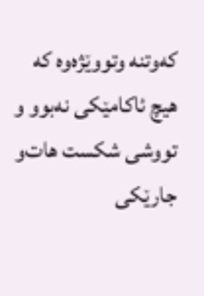كه‌وتنه‌ وتووێژه‌وه‌ كه‌ هیچ ئاكامێكی‌ نه‌بوو و تووشی‌ شكست هات‌و جارێكی‌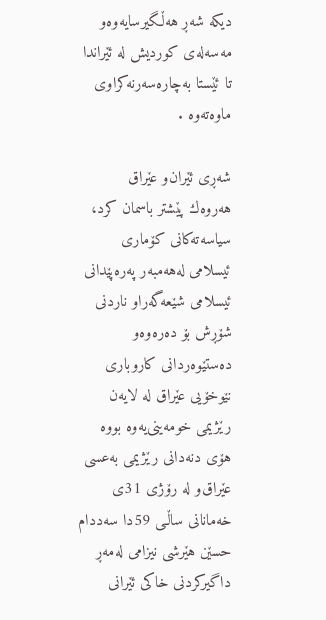دیكه‌ شه‌ڕ هه‌ڵگیرسایه‌وه‌‌و مه‌سه‌له‌ی‌ كوردیش له‌ ئێراندا تا ئێستا به‌چاره‌سه‌رنه‌كراوی‌ ماوه‌ته‌وه‌ .

شه‌ڕی‌ ئێران‌و عێراق
هه‌روه‌ك پێشتر باسمان كرد، سیاسه‌ته‌كانی‌ كۆماری‌ ئیسلامی‌ له‌هه‌مبه‌ر په‌ره‌پێدانی‌ ئیسلامی‌ شێعه‌گه‌را‌و ناردنی‌ شۆڕش بۆ ده‌ره‌وه‌‌و ده‌ستێوه‌ردانی‌ كاروباری‌ نێوخۆیی‌ عێراق له‌ لایه‌ن رێژیمی‌ خومه‌ینی‌یه‌وه‌ بووه‌ هۆی‌ دنه‌دانی‌ رێژیمی‌ به‌عسی‌ عێراق‌و له‌ رۆژی‌ 31ی‌ خه‌مانانی‌ ساڵـی‌ 59دا سه‌ددام حسێن هێرشی‌ نیزامی‌ له‌مه‌ڕ داگیركردنی‌ خاكی‌ ئێرانی‌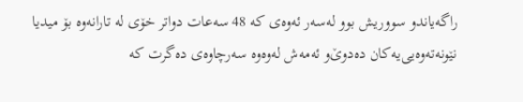راگه‌یاند‌و سووریش بوو له‌سه‌ر ئه‌وه‌ی‌ كه‌ 48 سه‌عات دواتر خۆی‌ له‌ تارانه‌وه‌ بۆ میدیا نێونه‌ته‌وه‌یی‌یه‌كان ده‌دوێ‌‌و ئه‌مه‌ش له‌وه‌وه‌ سه‌رچاوه‌ی‌ ده‌گرت كه‌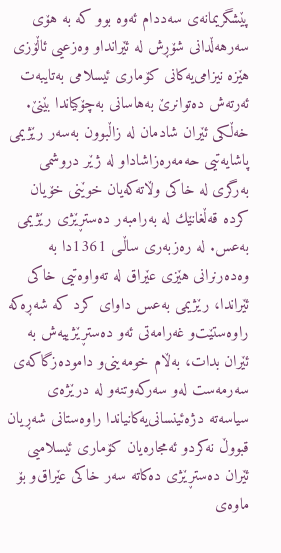پێشگریمانه‌ی‌ سه‌ددام ئه‌وه‌ بوو كه‌ به‌ هۆی‌ سه‌رهه‌ڵدانی‌ شۆڕش له‌ ئێراندا‌و وه‌زعیی‌ ئاڵۆزی‌ هێزه‌ نیزامی‌یه‌كانی‌ كۆماری‌ ئیسلامی‌ به‌تایبه‌ت ئه‌رته‌ش ده‌توانرێ‌ به‌هاسانی‌ به‌چۆكیاندا بێنێ‌. خه‌ڵكی‌ ئێران شادمان له‌ زاڵبوون به‌سه‌ر رێژیمی‌ پاشایه‌تیی‌ حه‌مه‌ره‌زاشادا‌و له‌ ژێر دروشمی‌ به‌رگری‌ له‌ خاكی‌ وڵاته‌كه‌یان خوێنی‌ خۆیان كرده‌ قه‌ڵغانێك له‌ به‌رامبه‌ر ده‌ستڕێژی‌ رێژیمی‌ به‌عس. له‌ ره‌زبه‌ری‌ ساڵـی‌ 1361دا به‌ وه‌ده‌رنرانی‌ هێزی‌ عێراق له‌ ته‌واوه‌تیی‌ خاكی‌ ئێراندا، رێژیمی‌ به‌عس داوای‌ كرد كه‌ شه‌ڕه‌كه‌ راوه‌ستێت‌و غه‌رامه‌تی‌ ئه‌و ده‌ستڕێژییه‌ش به‌ ئێران بدات، به‌ڵام خومه‌ینی‌‌و داموده‌زگاكه‌ی‌ سه‌رمه‌ست له‌و سه‌ركه‌وتنه‌‌و له‌ درێژه‌ی‌ سیاسه‌ته‌ دژه‌ئینسانی‌یه‌كانیاندا راوه‌ستانی‌ شه‌ڕیان قبووڵ‌ نه‌كرد‌و ئه‌مجاره‌یان كۆماری‌ ئیسلامیی‌ ئێران ده‌ستڕێژی‌ ده‌كاته‌ سه‌ر خاكی‌ عێراق‌و بۆ ماوه‌ی‌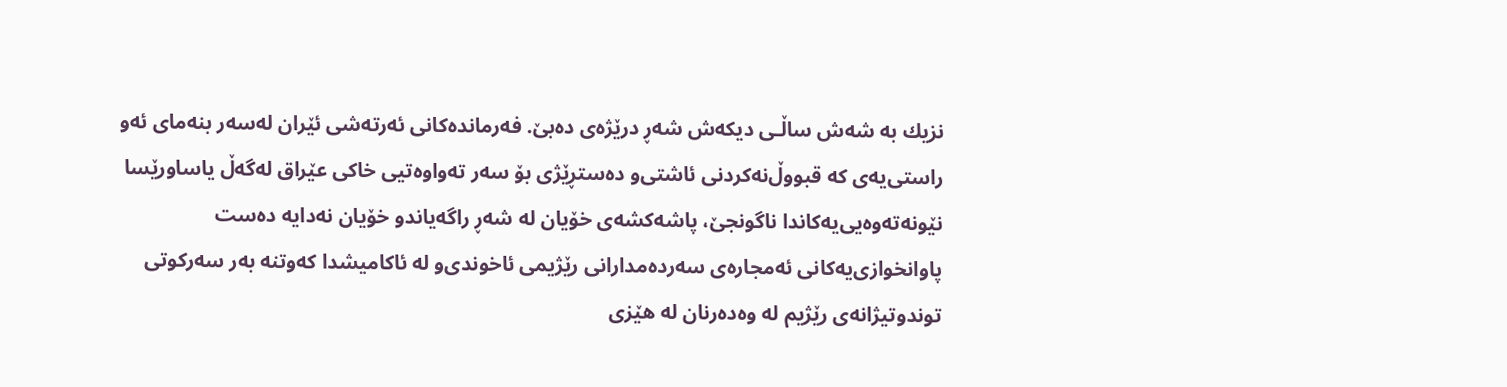نزیك به‌ شه‌ش ساڵـی‌ دیكه‌ش شه‌ڕ درێژه‌ی‌ ده‌بێ‌. فه‌رمانده‌كانی‌ ئه‌رته‌شی‌ ئێران له‌سه‌ر بنه‌مای‌ ئه‌و راستی‌یه‌ی‌ كه‌ قبووڵ‌نه‌كردنی‌ ئاشتی‌‌و ده‌ستڕێژی‌ بۆ سه‌ر ته‌واوه‌تیی‌ خاكی‌ عێراق له‌گه‌ڵ‌ یاسا‌ورێسا نێونه‌ته‌وه‌یی‌یه‌كاندا ناگونجێ‌، پاشه‌كشه‌ی‌ خۆیان له‌ شه‌ڕ راگه‌یاند‌و خۆیان نه‌دایه‌ ده‌ست پاوانخوازی‌یه‌كانی‌ ئه‌مجاره‌ی‌ سه‌رده‌مدارانی‌ رێژیمی‌ ئاخوندی‌‌و له‌ ئاكامیشدا كه‌وتنه‌ به‌ر سه‌ركوتی‌ توندوتیژانه‌ی‌ رێژیم له‌ وه‌ده‌رنان له‌ هێزی‌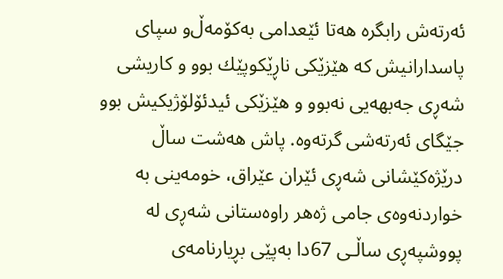ئه‌رته‌ش رابگره‌ هه‌تا ئێعدامی‌ به‌كۆمه‌ڵ‌و سپای‌ پاسدارانیش كه‌ هێزێكی‌ ناڕێكوپێك بوو و كاریشی‌ شه‌ڕی‌ جه‌بهه‌یی‌ نه‌بوو و هێزێكی‌ ئیدئۆلۆژیكیش بوو جێگای‌ ئه‌رته‌شی‌ گرته‌وه‌. پاش هه‌شت ساڵ‌ درێژه‌كێشانی‌ شه‌ڕی‌ ئێران عێراق، خومه‌ینی‌ به‌ خواردنه‌وه‌ی‌ جامی‌ ژه‌هر راوه‌ستانی‌ شه‌ڕی‌ له‌ پووشپه‌ڕی‌ ساڵـی‌ 67دا به‌پێی‌ بڕیارنامه‌ی‌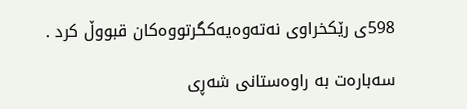598ی‌ رێكخراوی‌ نه‌ته‌وه‌یه‌كگرتووه‌كان قبووڵ‌ كرد .

سه‌باره‌ت به‌ راوه‌ستانی‌ شه‌ڕی‌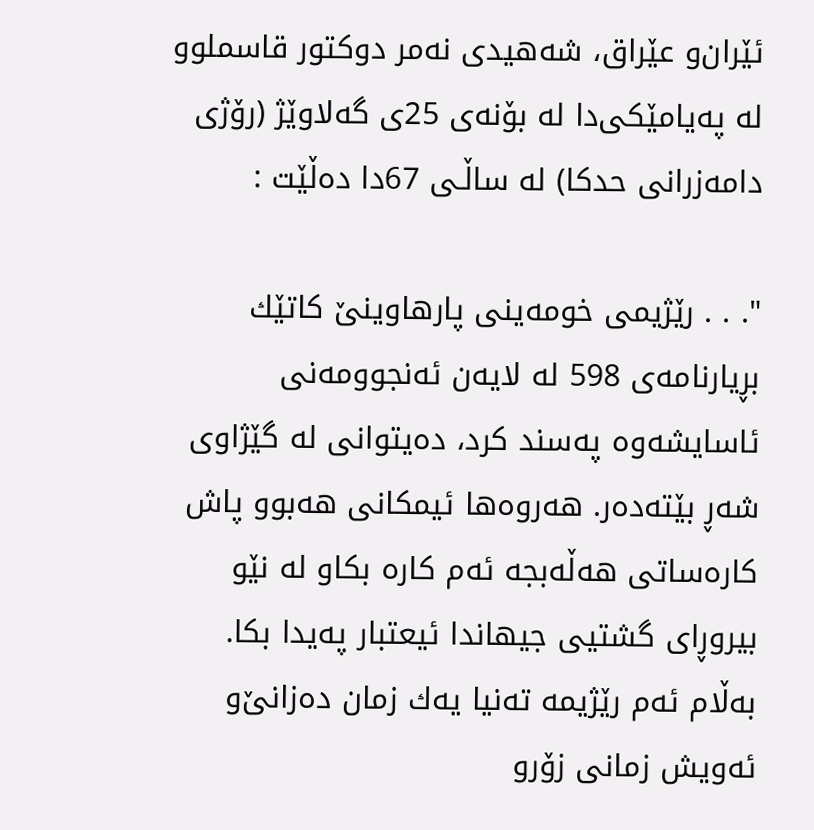ئێران‌و عێراق، شه‌هیدی‌ نه‌مر دوكتور قاسملوو له‌ په‌یامێكی‌دا له‌ بۆنه‌ی‌ 25ی‌ گه‌لاوێژ (رۆژی‌ دامه‌زرانی‌ حدكا) له‌ ساڵـی‌ 67دا ده‌ڵێت :

". . . رێژیمی‌ خومه‌ینی‌ پارهاوینێ‌ كاتێك بڕیارنامه‌ی‌ 598 له‌ لایه‌ن ئه‌نجوومه‌نی‌ ئاسایشه‌وه‌ په‌سند كرد، ده‌یتوانی‌ له‌ گێژاوی‌ شه‌ڕ بێته‌ده‌ر. هه‌روه‌ها ئیمكانی‌ هه‌بوو پاش كاره‌ساتی‌ هه‌ڵه‌بجه‌ ئه‌م كاره‌ بكا‌و له‌ نێو بیروڕای‌ گشتیی‌ جیهاندا ئیعتبار په‌یدا بكا. به‌ڵام ئه‌م رێژیمه‌ ته‌نیا یه‌ك زمان ده‌زانێ‌‌و ئه‌ویش زمانی‌ زۆر‌و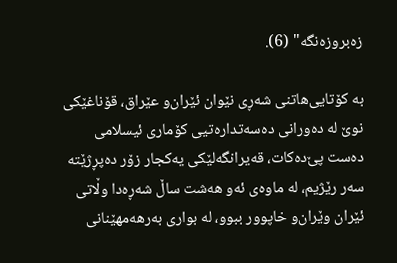زه‌بروزه‌نگه‌" (6).

به‌ كۆتایی‌هاتنی‌ شه‌ڕی‌ نێوان ئێران‌و عێراق، قۆناغێكی‌ نوێ‌ له‌ ده‌ورانی‌ ده‌سه‌تداره‌تیی‌ كۆماری‌ ئیسلامی‌ ده‌ست پێ‌ده‌كات، قه‌یرانگه‌لێكی‌ یه‌كجار زۆر ده‌پڕژێته‌ سه‌ر رێژیم، له‌ ماوه‌ی‌ ئه‌و هه‌شت ساڵ‌ شه‌ڕه‌دا وڵاتی‌ ئێران وێران‌و خاپوور ببوو، له‌ بواری‌ به‌رهه‌مهێنانی‌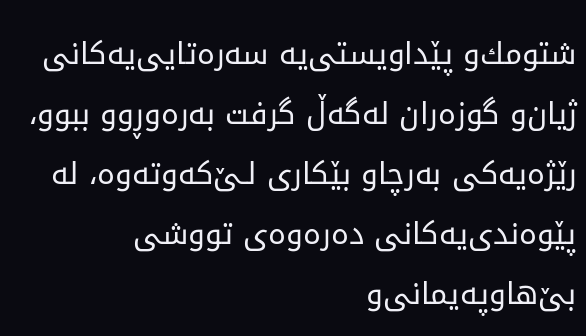شتومك‌و پێداویستی‌یه‌ سه‌ره‌تایی‌یه‌كانی‌ ژیان‌و گوزه‌ران له‌گه‌ڵ‌ گرفت به‌ره‌وڕوو ببوو، رێژه‌یه‌كی‌ به‌رچاو بێكاری‌ لـێ‌كه‌وته‌وه‌، له‌ پێوه‌ندی‌یه‌كانی‌ ده‌ره‌وه‌ی‌ تووشی‌ بێ‌هاوپه‌یمانی‌‌و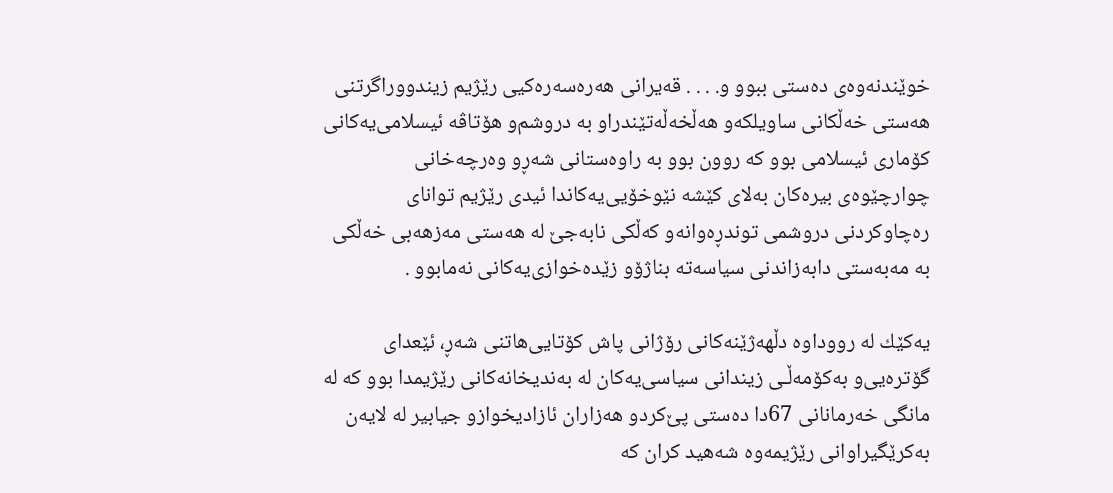خوێندنه‌وه‌ی‌ ده‌ستی‌ ببوو و. . . . قه‌یرانی‌ هه‌ره‌سه‌ره‌كیی‌ رێژیم زیندووراگرتنی‌ هه‌ستی‌ خه‌ڵكانی‌ ساویلكه‌‌و هه‌ڵخه‌ڵه‌تێندراو به‌ دروشم‌و هۆتاڤه‌ ئیسلامی‌یه‌كانی‌ كۆماری‌ ئیسلامی‌ بوو كه‌ روون بوو به‌ راوه‌ستانی‌ شه‌ڕ‌و وه‌رچه‌خانی‌ چوارچێوه‌ی‌ بیره‌كان به‌لای‌ كێشه‌ نێوخۆیی‌یه‌كاندا ئیدی‌ رێژیم توانای‌ ره‌چاوكردنی‌ دروشمی‌ توندڕه‌وانه‌‌و كه‌ڵكی‌ نابه‌جێ‌ له‌ هه‌ستی‌ مه‌زهه‌بی‌ خه‌ڵكی‌ به‌ مه‌به‌ستی‌ دابه‌زاندنی‌ سیاسه‌ته‌ بناژۆ‌و زێده‌خوازی‌یه‌كانی‌ نه‌مابوو .

یه‌كێك له‌ رووداوه‌ دڵهه‌ژێنه‌كانی‌ رۆژانی‌ پاش كۆتایی‌هاتنی‌ شه‌ڕ، ئێعدای‌ گۆتره‌یی‌‌و به‌كۆمه‌ڵـی‌ زیندانی‌ سیاسی‌یه‌كان له‌ به‌ندیخانه‌كانی‌ رێژیمدا بوو كه‌ له‌ مانگی‌ خه‌رمانانی‌ 67دا ده‌ستی‌ پێ‌كرد‌و هه‌زاران ئازادیخواز‌و جیابیر له‌ لایه‌ن به‌كرێگیراوانی‌ رێژیمه‌وه‌ شه‌هید كران كه‌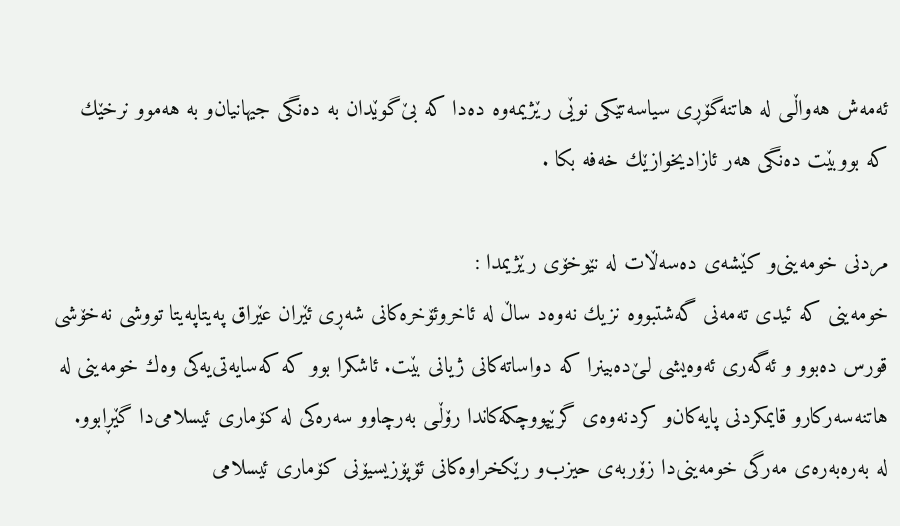ئه‌مه‌ش هه‌واڵـی‌ له‌ هاتنه‌گۆڕی‌ سیاسه‌تێكی‌ نوێی‌ رێژیمه‌وه‌ ده‌دا كه‌ بێ‌گوێدان به‌ ده‌نگی‌ جیهانیان‌و به‌ هه‌موو نرخێك كه‌ بووبێت ده‌نگی‌ هه‌ر ئازادیخوازێك خه‌فه‌ بكا .

مردنی‌ خومه‌ینی‌‌و كێشه‌ی‌ ده‌سه‌ڵات له‌ نێوخۆی‌ رێژیمدا :
خومه‌ینی‌ كه‌ ئیدی‌ ته‌مه‌نی‌ گه‌شتبووه‌ نزیك نه‌وه‌د ساڵ‌ له‌ ئاخروئۆخره‌كانی‌ شه‌ڕی‌ ئێران عێراق په‌یتاپه‌یتا تووشی‌ نه‌خۆشی‌ قورس ده‌بوو و ئه‌گه‌ری‌ ئه‌وه‌یشی‌ لـێ‌ده‌بینرا كه‌ دواساته‌كانی‌ ژیانی‌ بێت. ئاشكرا بوو كه‌ كه‌سایه‌تی‌یه‌كی‌ وه‌ك خومه‌ینی‌ له‌ هاتنه‌سه‌ركار‌و قایمكردنی‌ پایه‌كان‌و كردنه‌وه‌ی‌ گرێپووچكه‌كاندا رۆڵـی‌ به‌رچاو‌و سه‌ره‌كی‌ له‌ كۆماری‌ ئیسلامی‌دا گێڕابوو. له‌ به‌ره‌به‌ره‌ی‌ مه‌رگی‌ خومه‌ینی‌دا زۆربه‌ی‌ حیزب‌و رێكخراوه‌كانی‌ ئۆپۆزیسیۆنی‌ كۆماری‌ ئیسلامی‌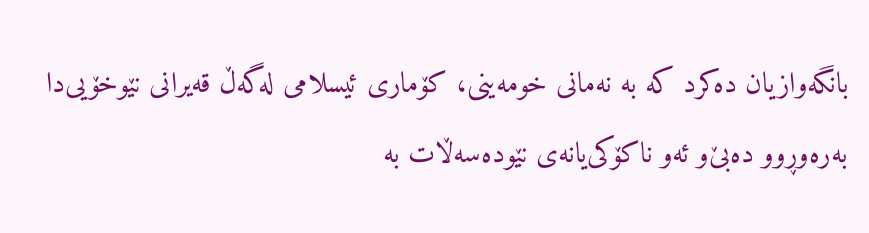بانگه‌وازیان ده‌كرد كه‌ به‌ نه‌مانی‌ خومه‌ینی‌، كۆماری‌ ئیسلامی‌ له‌گه‌ڵ‌ قه‌یرانی‌ نێوخۆیی‌دا به‌ره‌وڕوو ده‌بێ‌‌و ئه‌و ناكۆكی‌یانه‌ی‌ نێوده‌سه‌ڵات به‌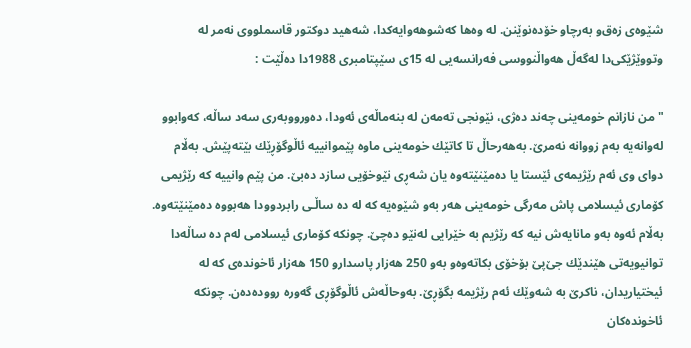شێوه‌ی‌ زه‌ق‌و به‌رچاو خۆده‌نوێنن. له‌ وه‌ها كه‌شوهه‌وایه‌كدا، شه‌هید دوكتور قاسملووی‌ نه‌مر له‌ وتووێژێكی‌دا له‌گه‌ڵ‌ هه‌واڵنووسی‌ فه‌رانسه‌یی‌ له‌ 15ی‌ سێپتامبری‌ 1988دا ده‌ڵێت :

" من نازانم خومه‌ینی‌ چه‌ند ده‌ژی‌، نێونجی‌ ته‌مه‌ن له‌ بنه‌ماڵه‌ی‌ ئه‌ودا، ده‌ورووبه‌ری‌ سه‌د ساڵه‌، كه‌وابوو له‌وانه‌یه‌ به‌م زووانه‌ نه‌مرێ‌. به‌هه‌رحاڵ‌ تا كاتێك خومه‌ینی‌ ماوه‌ پێموانییه‌ ئاڵوگۆڕێك بێته‌پێش. به‌ڵام دوای‌ وی‌ ئه‌م رێژیمه‌ی‌ ئێستا یا ده‌مێنێته‌وه‌ یان شه‌ڕی‌ نێوخۆیی‌ سازد ده‌بێ‌. من پێم وانییه‌ كه‌ رێژیمی‌ كۆماری‌ ئیسلامی‌ پاش مه‌رگی‌ خومه‌ینی‌ هه‌ر به‌و شێوه‌یه‌ كه‌ له‌ ده‌ ساڵـی‌ رابردوودا هه‌بووه‌ ده‌مێنێته‌وه‌. به‌ڵام ئه‌وه‌ به‌و مانایه‌ش نیه‌ كه‌ رێژیم به‌ خێرایی‌ له‌نێو ده‌چێ‌. چونكه‌ كۆماری‌ ئیسلامی‌ له‌م ده‌ ساڵه‌دا توانیویه‌تی‌ هێندێك جێ‌پێ‌ بۆخۆی‌ بكاته‌وه‌‌و به‌و 250 هه‌زار پاسدار‌و 150 هه‌زار ئاخونده‌ی‌ كه‌ له‌ ئیختیاریدان، ناكرێ‌ به‌ شه‌وێك ئه‌م رێژیمه‌ بگۆڕێ‌. به‌وحاڵه‌ش ئاڵوگۆڕی‌ گه‌وره‌ رووده‌ده‌ن. چونكه‌ ئاخونده‌كان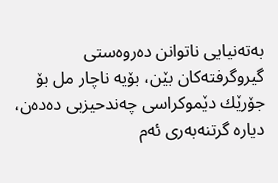به‌ته‌نیایی‌ ناتوانن ده‌روه‌ستی‌ گیروگرفته‌كان بێن، بۆیه‌ ناچار مل بۆ جۆرێك دێموكراسی‌ چه‌ندحیزبی‌ ده‌ده‌ن، دیاره‌ گرتنه‌به‌ری‌ ئه‌م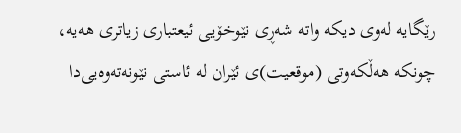رێگایه‌ له‌وی‌ دیكه‌ واته‌ شه‌ڕی‌ نێوخۆیی‌ ئیعتباری‌ زیاتری‌ هه‌یه‌، چونكه‌ هه‌ڵكه‌وتی‌ (موقعیت)ی‌ ئێران له‌ ئاستی‌ نێونه‌ته‌وه‌یی‌دا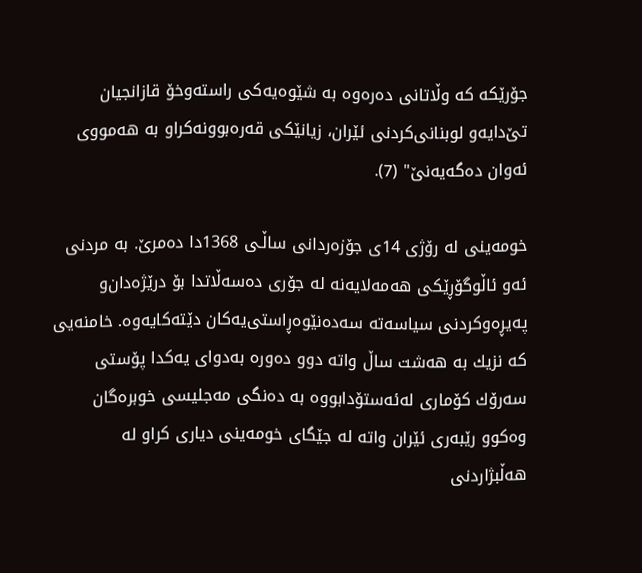جۆرێكه‌ كه‌ وڵاتانی‌ ده‌ره‌وه‌ به‌ شێوه‌یه‌كی‌ راسته‌وخۆ قازانجیان تێ‌دایه‌‌و لوبنانی‌كردنی‌ ئێران، زیانێكی‌ قه‌ره‌بوونه‌كراو به‌ هه‌مووی‌ ئه‌وان ده‌گه‌یه‌نێ‌" (7).

خومه‌ینی‌ له‌ رۆژی‌ 14ی‌ جۆزه‌ردانی‌ ساڵـی‌ 1368دا ده‌مرێ‌. به‌ مردنی‌ ئه‌و ئاڵوگۆڕێكی‌ هه‌مه‌لایه‌نه‌ له‌ جۆری‌ ده‌سه‌ڵاتدا بۆ درێژه‌دان‌و په‌یڕه‌وكردنی‌ سیاسه‌ته‌ سه‌ده‌نێوه‌ڕاستی‌یه‌كان دێته‌كایه‌وه‌. خامنه‌یی‌ كه‌ نزیك به‌ هه‌شت ساڵ‌ واته‌ دوو ده‌وره‌ به‌دوای‌ یه‌كدا پۆستی‌ سه‌رۆك كۆماری‌ له‌ئه‌ستۆدابووه‌ به‌ ده‌نگی‌ مه‌جلیسی‌ خوبره‌گان وه‌كوو رێبه‌ری‌ ئێران واته‌ له‌ جێگای‌ خومه‌ینی‌ دیاری‌ كرا‌و له‌ هه‌ڵبژاردنی‌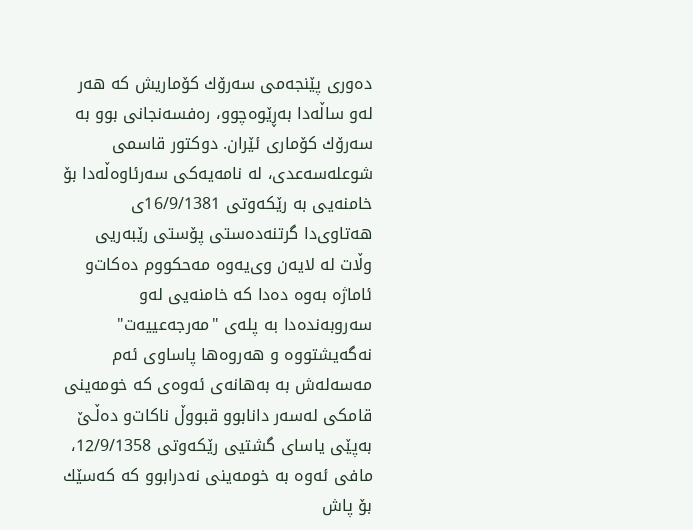ده‌وری‌ پێنجه‌می‌ سه‌رۆك كۆماریش كه‌ هه‌ر له‌و ساڵه‌دا به‌ڕێوه‌چوو، ره‌فسه‌نجانی‌ بوو به‌ سه‌رۆك كۆماری‌ ئێران. دوكتور قاسمی‌ شوعله‌سه‌عدی‌، له‌ نامه‌یه‌كی‌ سه‌رئاوه‌ڵه‌دا بۆ خامنه‌یی‌ به‌ رێكه‌وتی‌ 16/9/1381ی‌ هه‌تاوی‌دا گرتنه‌ده‌ستی‌ پۆستی‌ رێبه‌ریی‌ وڵات له‌ لایه‌ن وی‌یه‌وه‌ مه‌حكووم ده‌كات‌و ئاماژه‌ به‌وه‌ ده‌دا كه‌ خامنه‌یی‌ له‌و سه‌روبه‌نده‌دا به‌ پله‌ی‌ "مه‌رجه‌عییه‌ت" نه‌گه‌یشتووه‌ و هه‌روه‌ها پاساوی‌ ئه‌م مه‌سه‌له‌ش به‌ به‌هانه‌ی‌ ئه‌وه‌ی‌ كه‌ خومه‌ینی‌ قامكی‌ له‌سه‌ر دانابوو قبووڵ‌ ناكات‌و ده‌ڵـێ‌ به‌پێی‌ یاسای‌ گشتیی‌ رێكه‌وتی‌ 12/9/1358، مافی‌ ئه‌وه‌ به‌ خومه‌ینی‌ نه‌درابوو كه‌ كه‌سێك بۆ پاش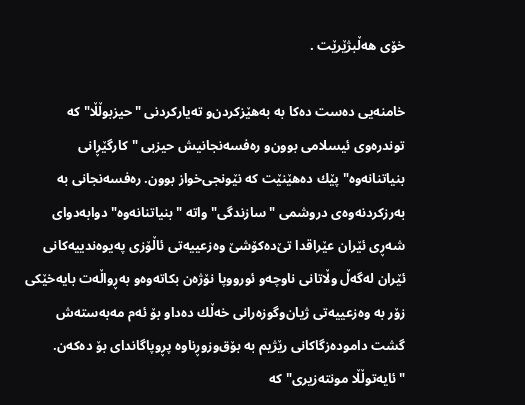خۆی‌ هه‌ڵبژێرێت .

خامنه‌یی‌ ده‌ست ده‌كا به‌ به‌هێزكردن‌و ته‌یاركردنی‌ "حیزبوڵڵا" كه‌ توندره‌وی‌ ئیسلامی‌ بوون‌و ره‌فسه‌نجانیش حیزبی‌ "كارگێڕانی‌ بنیاتنانه‌وه‌" پێك ده‌هێنێت كه‌ نێونجی‌خواز بوون. ره‌فسه‌نجانی‌ به‌ به‌رزكردنه‌وه‌ی‌ دروشمی‌ "سازندگی‌" واته‌ "بنیاتنانه‌وه‌" دوابه‌دوای‌ شه‌ڕی‌ ئێران عێراقدا تێ‌ده‌كۆشێ‌ وه‌زعییه‌تی‌ ئاڵۆزی‌ په‌یوه‌ندییه‌كانی‌ ئێران له‌گه‌ڵ‌ وڵاتانی‌ ناوچه‌‌و ئورووپا نۆژه‌ن بكاته‌وه‌‌و به‌ڕواڵه‌ت بایه‌خێكی‌ زۆر به‌ وه‌زعییه‌تی‌ ژیان‌وگوزه‌رانی‌ خه‌ڵك ده‌دا‌و بۆ ئه‌م مه‌به‌سته‌ش گشت داموده‌زگاكانی‌ رێژیم به‌ بۆق‌وزوڕناوه‌ پڕوپاگاندای‌ بۆ ده‌كه‌ن. "ئایه‌توڵڵا مونته‌زیری‌" كه‌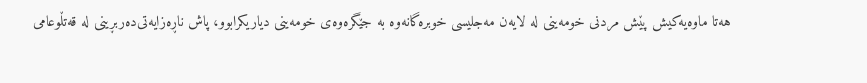هه‌تا ماوه‌یه‌كیش پێش مردنی‌ خومه‌ینی‌ له‌ لایه‌ن مه‌جلیسی‌ خوبره‌گانه‌وه‌ به‌ جێگره‌وه‌ی‌ خومه‌ینی‌ دیاریكرابوو، پاش ناڕه‌زایه‌تی‌ده‌ربڕینی‌ له‌ قه‌تڵوعامی‌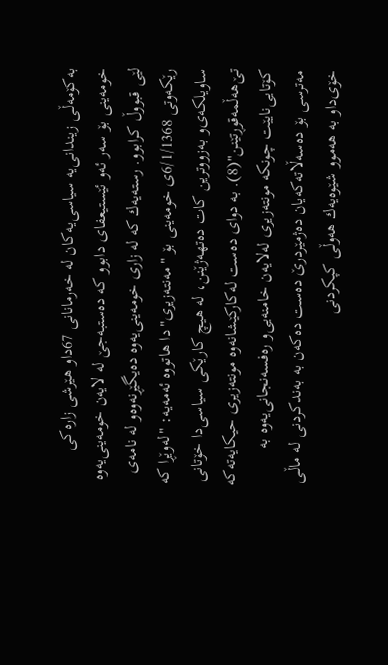به‌كۆمه‌ڵـی‌ زیندانی‌یه‌ سیاسی‌یه‌كان له‌ خه‌رمانانی‌ 67دا‌و هێرشی‌ زاره‌كی‌ خومه‌ینی‌ بۆ سه‌ر ئه‌و ئێستیعفای‌ دابوو كه‌ ده‌ستبه‌جێ‌ له‌ لایه‌ن خومه‌ینی‌یه‌وه‌ لێی‌ قبووڵ‌ كرابوو. رسته‌یه‌ك كه‌ له‌ زاری‌ خومه‌ینی‌یه‌وه‌ ده‌یگێڕنه‌وه‌‌و له‌ نامه‌ی‌ رێكه‌وتی‌ 6/1/1368ی‌ خومه‌ینی‌ بۆ "مه‌نته‌زیری‌"دا هاتووه‌ ئه‌مه‌یه‌: "له‌وێڕا كه‌ ساویلكه‌ی‌‌و به‌زووترین كات ده‌تهه‌ژێنن، له‌ هیچ كارێكی‌ سیاسی‌دا خۆتانی‌ تێ‌هه‌ڵمه‌قوڕتێنن"(8). به‌ دوای‌ ده‌ست له‌كاركێشانه‌وه‌ مونته‌زیری‌ حیكایه‌ته‌كه‌ كۆتایی‌نایێت چونكه‌ مونته‌زیری‌ له‌لایه‌ن خامنه‌یی‌‌و ره‌فسه‌نجانی‌یه‌وه‌ به‌ مه‌ترسی‌ بۆ ده‌سه‌ڵاته‌كه‌یان ده‌ژمێردرێ‌ ده‌ست ده‌كه‌ن به‌ به‌ندكردنی‌ له‌ ماڵـی‌ خۆی‌دا‌و به‌ هه‌موو شێوه‌یه‌ك هه‌وڵـی‌ كپكردنی‌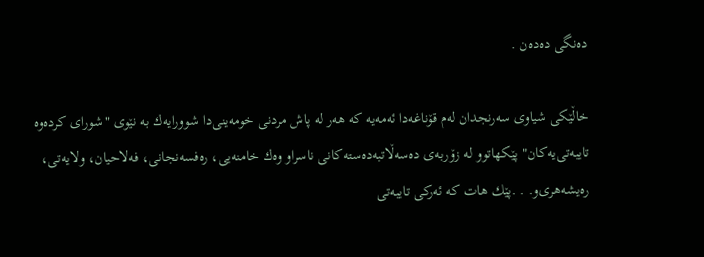ده‌نگی‌ ده‌ده‌ن .

خاڵێكی‌ شیاوی‌ سه‌رنجدان له‌م قۆناغه‌دا ئه‌مه‌یه‌ كه‌ هه‌ر له‌ پاش مردنی‌ خومه‌ینی‌دا شوورایه‌ك به‌ نێوی‌ "شورای‌ كرده‌وه‌ تایبه‌تی‌یه‌كان" پێكهاتوو له‌ زۆربه‌ی‌ ده‌سه‌ڵاتبه‌ده‌سته‌كانی‌ ناسراو وه‌ك خامنه‌یی‌، ره‌فسه‌نجانی‌، فه‌لاحیان، ولایه‌تی‌، ره‌یشه‌هری‌‌و. . .پێك هات كه‌ ئه‌ركی‌ تایبه‌تی‌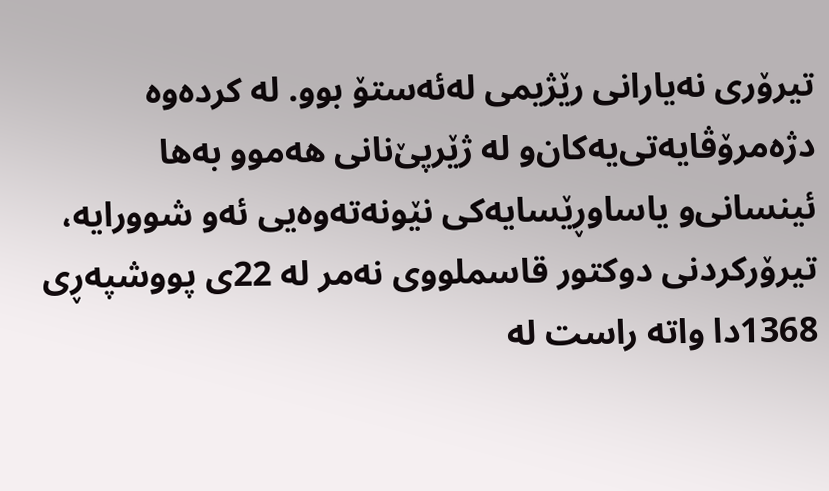تیرۆری‌ نه‌یارانی‌ رێژیمی‌ له‌ئه‌ستۆ بوو. له‌ كرده‌وه‌ دژه‌مرۆڤایه‌تی‌یه‌كان‌و له‌ ژێرپێ‌نانی‌ هه‌موو به‌ها ئینسانی‌‌و یاساوڕێسایه‌كی‌ نێونه‌ته‌وه‌یی‌ ئه‌و شوورایه‌، تیرۆركردنی‌ دوكتور قاسملووی‌ نه‌مر له‌ 22ی‌ پووشپه‌ڕی‌ 1368دا واته‌ راست له‌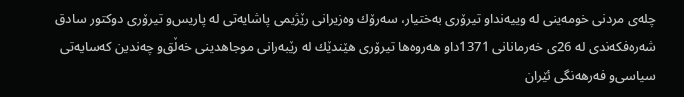چله‌ی‌ مردنی‌ خومه‌ینی‌ له‌ وییه‌ندا‌و تیرۆری‌ به‌ختیار، سه‌رۆك وه‌زیرانی‌ رێژیمی‌ پاشایه‌تی‌ له‌ پاریس‌و تیرۆری‌ دوكتور سادق شه‌ره‌فكه‌ندی‌ له‌ 26ی‌ خه‌رمانانی‌ 1371دا‌و هه‌روه‌ها تیرۆری هێندێك له‌ رێبه‌رانی‌ موجاهدینی‌ خه‌ڵق‌و چه‌ندین كه‌سایه‌تی‌ سیاسی‌‌و فه‌رهه‌نگی‌ ئێران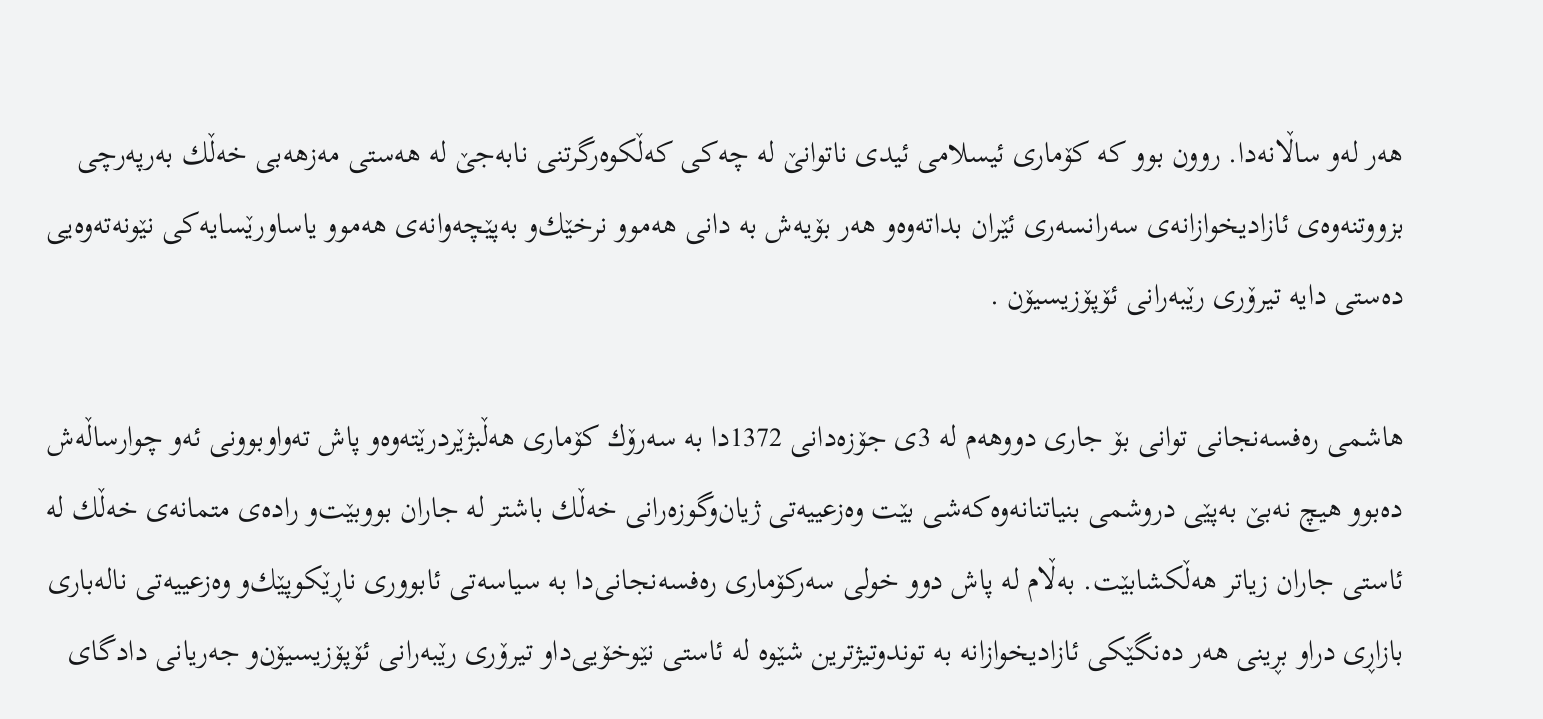هه‌ر له‌و ساڵانه‌دا. روون بوو كه‌ كۆماری‌ ئیسلامی‌ ئیدی‌ ناتوانێ‌ له‌ چه‌كی‌ كه‌ڵكوه‌رگرتنی‌ نابه‌جێ‌ له‌ هه‌ستی‌ مه‌زهه‌بی‌ خه‌ڵك به‌رپه‌رچی‌ بزووتنه‌وه‌ی‌ ئازادیخوازانه‌ی‌ سه‌رانسه‌ری‌ ئێران بداته‌وه‌‌و هه‌ر بۆیه‌ش به‌ دانی‌ هه‌موو نرخێك‌و به‌پێچه‌وانه‌ی‌ هه‌موو یاساورێسایه‌كی‌ نێونه‌ته‌وه‌یی‌ ده‌ستی‌ دایه‌ تیرۆری‌ رێبه‌رانی‌ ئۆپۆزیسیۆن .

هاشمی‌ ره‌فسه‌نجانی‌ توانی‌ بۆ جاری‌ دووهه‌م له‌ 3ی‌ جۆزه‌دانی‌ 1372دا به‌ سه‌رۆك كۆماری‌ هه‌ڵبژێردرێته‌وه‌‌و پاش ته‌واوبوونی‌ ئه‌و چوارساڵه‌ش ده‌بوو هیچ نه‌بێ‌ به‌پێی‌ دروشمی‌ بنیاتنانه‌وه‌كه‌شی‌ بێت وه‌زعییه‌تی‌ ژیان‌وگوزه‌رانی‌ خه‌ڵك باشتر له‌ جاران بووبێت‌و راده‌ی‌ متمانه‌ی‌ خه‌ڵك له‌ ئاستی‌ جاران زیاتر هه‌ڵكشابێت. به‌ڵام له‌ پاش دوو خولی‌ سه‌ركۆماری‌ ره‌فسه‌نجانی‌دا به‌ سیاسه‌تی‌ ئابووری‌ ناڕێكوپێك‌و وه‌زعییه‌تی‌ ناله‌باری‌ بازاڕی‌ دراو بڕینی‌ هه‌ر ده‌نگێكی‌ ئازادیخوازانه‌ به‌ توندوتیژترین شێوه‌ له‌ ئاستی‌ نێوخۆیی‌دا‌و تیرۆری‌ رێبه‌رانی‌ ئۆپۆزیسیۆن‌و جه‌ریانی‌ دادگای‌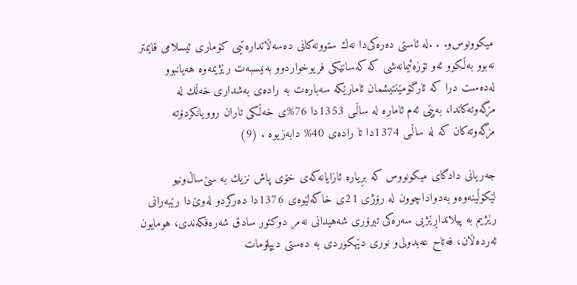میكوونوس‌و. . .له‌ ئاستی‌ ده‌ره‌كی‌دا نه‌ك ستوونه‌كانی‌ ده‌سه‌ڵاتداره‌تیی‌ كۆماری‌ ئیسلامی‌ قایمتر نه‌بوو به‌ڵكوو ئه‌و تۆزه‌ئیمانه‌شی‌ كه‌ كه‌سانێكی‌ فریوخواردوو به‌نیسبه‌ت رێژیمه‌وه‌ هه‌یانبوو له‌ده‌ست درا كه‌ ئارگۆمێنتیشمان ئامارێكه‌ سه‌باره‌ت به‌ راده‌ی‌ به‌شداری‌ خه‌ڵك له‌ مزگه‌وته‌كاندا، به‌پێی‌ ئه‌م ئاماره‌ له‌ ساڵـی‌ 1353دا 76%ی‌ خه‌ڵكی‌ تاران روویانكردۆته‌ مزگه‌وته‌كان كه‌ له‌ ساڵـی‌ 1374دا تا راده‌ی‌ 40% دابه‌زیوه . (9)

جه‌ریانی‌ دادگای‌ میكونووس كه‌ بڕیاره‌ ئازایانه‌كه‌ی‌ خۆی‌ پاش نزیك به‌ سێ‌ساڵ‌‌ونیو لێكۆڵینه‌وه‌‌و به‌دواداچوون له‌ رۆژی‌ 21ی‌ خاكه‌لێوه‌ی‌ 1376دا ده‌ركرد‌و له‌وێ‌دا رێبه‌رانی‌ رێژیم به‌ پیلانداڕێژیی‌ سه‌ره‌كی‌ تیرۆری‌ شه‌هیدانی‌ نه‌مر دوكتور سادق شه‌ره‌فكه‌ندی‌، هومایون ئه‌رده‌ڵان، فه‌تاح عه‌بدولی‌‌و نوری‌ دێهكوردی‌ به‌ ده‌ستی‌ دیپلۆمات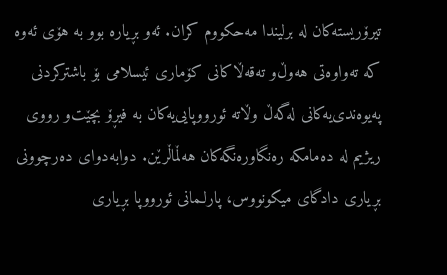تیرۆریسته‌كان له‌ برلیندا مه‌حكووم كران. ئه‌و بڕیاره‌ بوو به‌ هۆی‌ ئه‌وه‌ كه‌ ته‌واوه‌تی‌ هه‌وڵ‌‌و ته‌قه‌ڵاكانی‌ كۆماری‌ ئیسلامی‌ بۆ باشتركردنی‌ په‌یوه‌ندی‌یه‌كانی‌ له‌گه‌ڵ‌ وڵاته‌ ئورووپایی‌یه‌كان به‌ فیڕۆ بچێت‌و رووی‌ ریژیم له‌ ده‌مامكه‌ ره‌نگاوره‌نگه‌كان هه‌ڵماڵرێن. دوابه‌دوای‌ ده‌رچوونی‌ بڕیاری‌ دادگای‌ میكونووس، پارلـمانی‌ ئورووپا بڕیاری‌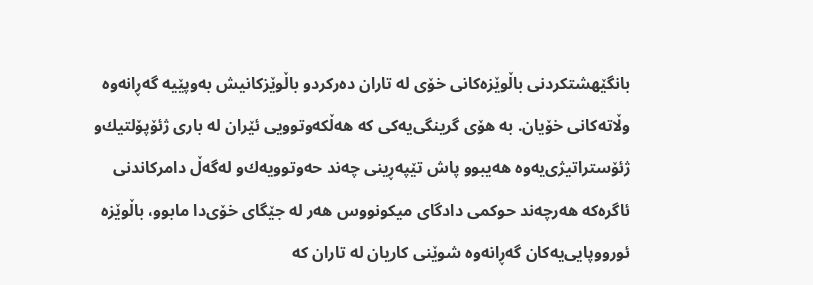بانگێهشتكردنی‌ باڵوێزه‌كانی‌ خۆی‌ له‌ تاران ده‌ركرد‌و باڵوێزكانیش به‌وپێیه‌ گه‌ڕانه‌وه‌ وڵاته‌كانی‌ خۆیان. به‌ هۆی‌ گرینگی‌یه‌كی‌ كه‌ هه‌ڵكه‌وتوویی‌ ئێران له‌ باری‌ ژئۆپۆلتیك‌و ژئۆستراتیژی‌یه‌وه‌ هه‌یبوو پاش تێپه‌ڕینی‌ چه‌ند حه‌وتوویه‌ك‌و له‌گه‌ڵ‌ دامركاندنی‌ ئاگره‌كه‌ هه‌رچه‌ند حوكمی‌ دادگای‌ میكونووس هه‌ر له‌ جێگای‌ خۆی‌دا مابوو، باڵوێزه‌ ئورووپایی‌یه‌كان گه‌ڕانه‌وه‌ شوێنی‌ كاریان له‌ تاران كه‌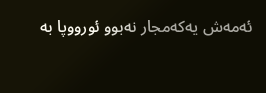ئه‌مه‌ش یه‌كه‌مجار نه‌بوو ئورووپا به‌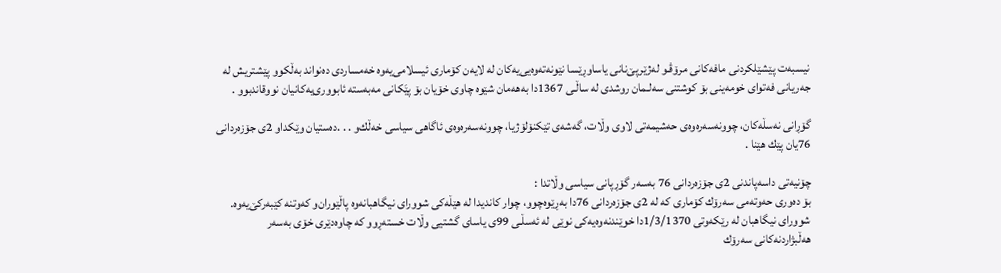نیسبه‌ت پێشێلكردنی‌ مافه‌كانی‌ مرۆڤـ‌و له‌ژێرپێ‌نانی‌ یاساوڕێسا نێونه‌ته‌وه‌یی‌یه‌كان له‌ لایه‌ن كۆماری‌ ئیسلامی‌یه‌وه‌ خه‌مساردی ده‌نواند به‌ڵكوو پێشتریش له‌ جه‌ریانی‌ فه‌توای‌ خومه‌ینی‌ بۆ كوشتنی‌ سه‌لـمان روشدی‌ له‌ ساڵـی‌ 1367دا به‌هه‌مان شێوه‌ چاوی‌ خۆیان بۆ پێَكانی‌ مه‌به‌سته‌ ئابووری‌یه‌كانیان نووقاندبوو .

گۆڕانی‌ نه‌سڵه‌كان، چوونه‌سه‌ره‌وه‌ی‌ حه‌شیمه‌تی‌ لاوی‌ وڵات، گه‌شه‌ی‌ تێكنۆلۆژیا، چوونه‌سه‌ره‌وه‌ی‌ ئاگاهی‌ سیاسی‌ خه‌ڵك‌و . . .ده‌ستیان وێكدا‌و 2ی‌ جۆزه‌ردانی‌ 76یان پێك هێنا .

چۆنیه‌تی‌ داسه‌پاندنی‌ 2ی‌ جۆزه‌ردانی‌ 76 به‌سه‌ر گۆڕپانی‌ سیاسی‌ وڵاتدا :
بۆ ده‌وری‌ حه‌وته‌می‌ سه‌رۆك كۆماری‌ كه‌ له‌ 2ی‌ جۆزه‌ردانی‌ 76دا به‌ڕێوه‌چوو، چوار كاندیدا له‌ هێڵه‌كی‌ شوورای‌ نیگاهبانه‌وه‌ پاڵێوران‌و كه‌وتنه‌ كێبه‌ركێ‌یه‌وه‌. شوورای‌ نیگاهبان له‌ رێكه‌وتی‌ 1/3/1370دا خوێندنه‌وه‌یه‌كی‌ نوێی‌ له‌ ئه‌سڵـی‌ 99ی‌ یاسای‌ گشتیی‌ وڵات خسته‌ڕوو كه‌ چاوه‌دێری‌ خۆی‌ به‌سه‌ر هه‌ڵبژاردنه‌كانی‌ سه‌رۆك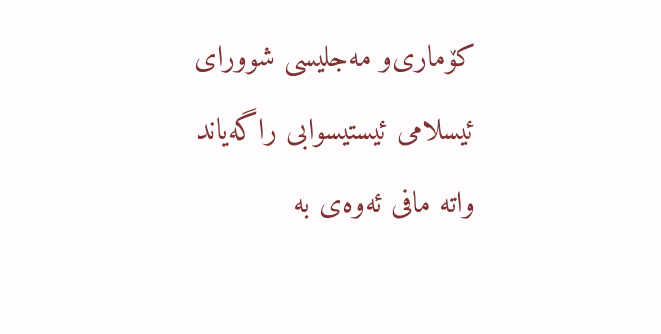كۆماری‌‌و مه‌جلیسی‌ شوورای‌ ئیسلامی‌ ئیستیسوابی‌ راگه‌یاند واته‌ مافی‌ ئه‌وه‌ی‌ به‌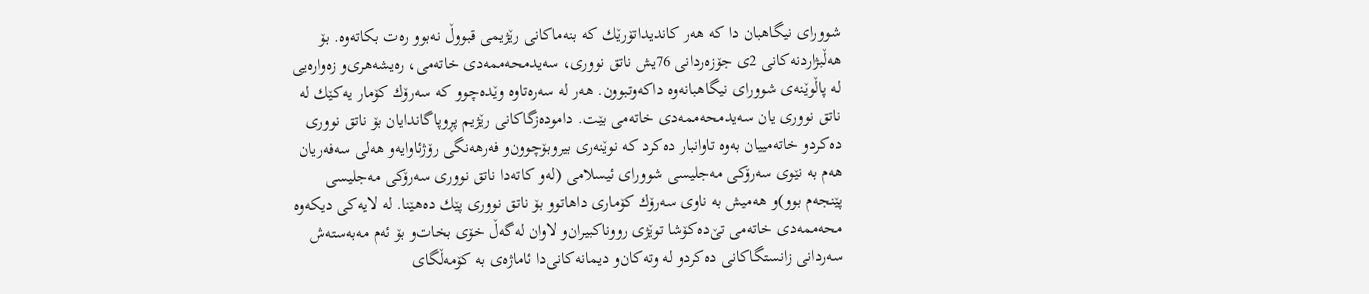شوورای‌ نیگاهبان دا كه‌ هه‌ر كاندیداتۆرێك كه‌ بنه‌ماكانی‌ رێژیمی‌ قبووڵ‌ نه‌بوو ره‌ت بكاته‌وه‌. بۆ هه‌ڵبژاردنه‌كانی‌ 2ی‌ جۆزه‌ردانی‌ 76یش ناتق نووری‌، سه‌یدمحه‌ممه‌دی‌ خاته‌می‌، ره‌یشه‌هری‌‌و زه‌واره‌یی‌ له‌ پاڵوێنه‌ی‌ شوورای‌ نیگاهبانه‌وه‌ داكه‌وتبوون. هه‌ر له‌ سه‌ره‌تاوه‌ وێده‌چوو كه‌ سه‌رۆك كۆمار یه‌كێك له‌ ناتق نووری‌ یان سه‌یدمحه‌ممه‌دی‌ خاته‌می‌ بێت. داموده‌زگاكانی‌ رێژیم پڕوپاگاندایان بۆ ناتق نووری‌ ده‌كرد‌و خاته‌مییان به‌وه‌ تاوانبار ده‌كرد كه‌ نوێنه‌ری‌ بیروبۆچوون‌و فه‌رهه‌نگی‌ رۆژئاوایه‌‌و هه‌لی‌ سه‌فه‌ریان هه‌م به‌ نێوی‌ سه‌رۆكی‌ مه‌جلیسی‌ شوورای‌ ئیسلامی‌ (له‌و كاته‌دا ناتق نووری‌ سه‌رۆكی‌ مه‌جلیسی‌ پێنجه‌م بوو)و هه‌میش به‌ ناوی‌ سه‌رۆك كۆماری‌ داهاتوو بۆ ناتق نووری‌ پێك ده‌هێنا. له‌ لایه‌كی‌ دیكه‌وه‌ محه‌ممه‌دی‌ خاته‌می‌ تێ‌ده‌كۆشا توێژی‌ رووناكبیران‌و لاوان له‌گه‌ڵ‌ خۆی‌ بخات‌و بۆ ئه‌م مه‌به‌سته‌ش سه‌ردانی‌ زانستگاكانی‌ ده‌كرد‌و له‌ وته‌كان‌و دیمانه‌كانی‌دا ئاماژه‌ی‌ به‌ كۆمه‌ڵگای‌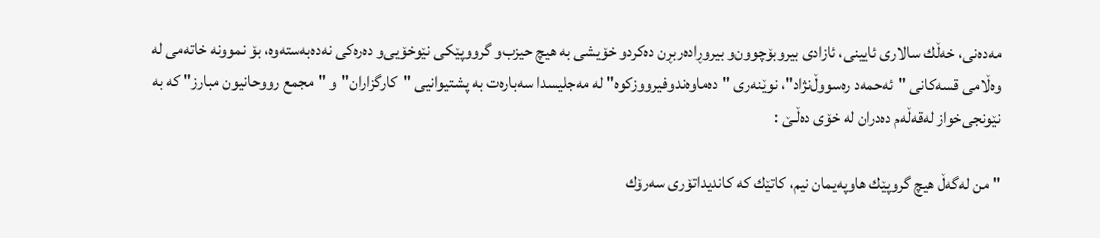مه‌ده‌نی‌، خه‌ڵك سالاری‌ ئایینی‌، ئازادی‌ بیروبۆچوون‌و بیروڕاده‌ربڕن ده‌كرد‌و خۆیشی‌ به‌ هیچ حیزب‌و گرووپێكی‌ نێوخۆیی‌‌و ده‌ره‌كی‌ نه‌ده‌به‌سته‌وه‌، بۆ نموونه‌ خاته‌می‌ له‌ وه‌ڵامی‌ قسه‌كانی‌ "ئه‌حمه‌د ره‌سووڵ‌نژاد"، نوێنه‌ری‌ "ده‌ماوه‌ند‌وفیرووزكوه" له‌ مه‌جلیسدا سه‌باره‌ت به‌ پشتیوانیی‌ "كارگزاران"و "مجمع رووحانیون مبارز" كه‌ به‌ نێونجی‌خواز له‌قه‌ڵه‌م ده‌دران له‌ خۆی‌ ده‌ڵـێ‌ :

" من له‌گه‌ڵ‌ هیچ گروپێك هاوپه‌یمان نیم، كاتێك كه‌ كاندیداتۆری‌ سه‌رۆك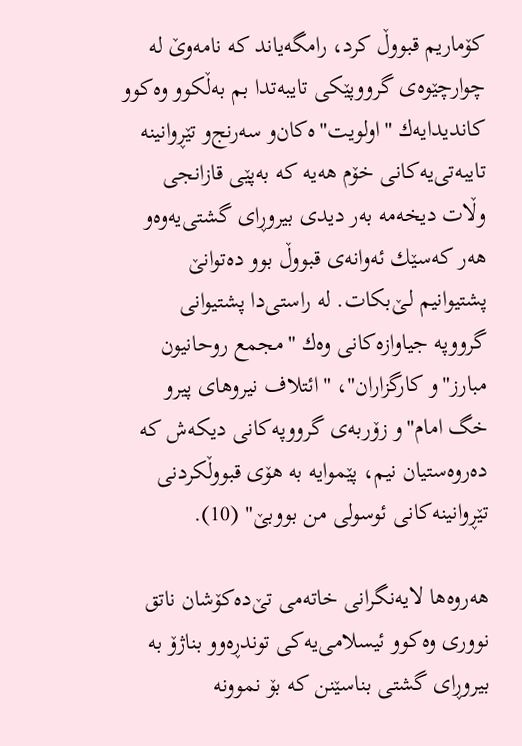كۆماریم قبووڵ‌ كرد، رامگه‌یاند كه‌ نامه‌وێ‌ له‌ چوارچێوه‌ی‌ گرووپێكی‌ تایبه‌تدا بم به‌ڵكوو وه‌كوو كاندیدایه‌ك "اولویت"ه‌كان‌و سه‌رنج‌و تێڕوانینه‌ تایبه‌تی‌یه‌كانی‌ خۆم هه‌یه‌ كه‌ به‌پێی‌ قازانجی‌ وڵات دیخه‌مه‌ به‌ر دیدی‌ بیروڕای‌ گشتی‌یه‌وه‌‌و هه‌ر كه‌سێك ئه‌وانه‌ی‌ قبووڵ‌ بوو ده‌توانێ‌ پشتیوانیم لـێ‌بكات. له‌ راستی‌دا پشتیوانی‌ گرووپه‌ جیاوازه‌كانی‌ وه‌ك "مجمع روحانیون مبارز"و كارگزاران"، "ائتلاف نیروهای‌ پیرو خگ امام"و زۆربه‌ی‌ گرووپه‌كانی‌ دیكه‌ش كه‌ ده‌روه‌ستیان نیم، پێموایه‌ به‌ هۆی‌ قبووڵكردنی‌ تێڕوانینه‌كانی‌ ئوسولی‌ من بووبێ‌" (10).

هه‌روه‌ها لایه‌نگرانی‌ خاته‌می‌ تێ‌ده‌كۆشان ناتق نووری‌ وه‌كوو ئیسلامی‌یه‌كی‌ توندڕه‌وو بناژۆ به‌ بیروڕای‌ گشتی‌ بناسێنن كه‌ بۆ نموونه‌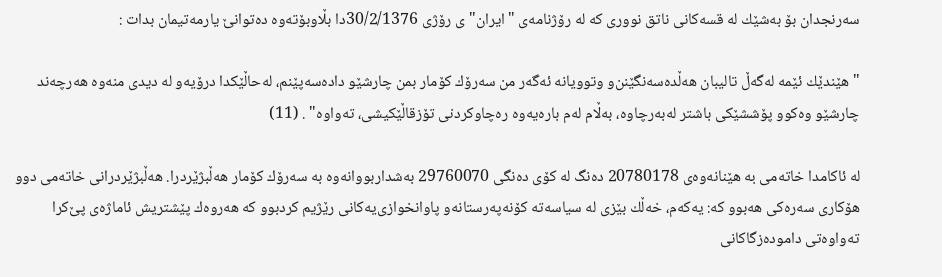سه‌رنجدان بۆ به‌شێك له‌ قسه‌كانی‌ ناتق نووری‌ كه‌ له‌ رۆژنامه‌ی‌ "ایران"ی‌ رۆژی‌ 30/2/1376دا بڵاوبۆته‌وه‌ ده‌توانێ‌ یارمه‌تیمان بدات :

" هێندێك ئێمه‌ له‌گه‌ڵ‌ تالیبان هه‌ڵده‌سه‌نگێنن‌و وتوویانه‌ ئه‌گه‌ر من سه‌رۆك كۆمار بمن چارشێو داده‌سه‌پێنم، له‌حاڵێكدا درۆیه‌‌و له‌ دیدی‌ منه‌وه‌ هه‌رچه‌ند چارشێو وه‌كوو پۆششێكی‌ باشتر له‌به‌رچاوه‌، به‌ڵام له‌م باره‌یه‌وه‌ ره‌چاوكردنی‌ تۆزقاڵێكیشی‌، ته‌واوه‌" . (11)

له‌ ئاكامدا خاته‌می‌ به‌ هێنانه‌وه‌ی‌ 20780178 ده‌نگ له‌ كۆی‌ ده‌نگی‌ 29760070 به‌شداربووانه‌وه‌ به‌ سه‌رۆك كۆمار هه‌ڵبژێردرا. هه‌ڵبژێردرانی‌ خاته‌می‌ دوو هۆكاری‌ سه‌ره‌كی‌ هه‌بوو كه‌: یه‌كه‌م، خه‌ڵك بێزی‌ له‌ سیاسه‌ته‌ كۆنه‌په‌رستانه‌‌و پاوانخوازی‌یه‌كانی‌ رێژیم كردبوو كه‌ هه‌روه‌ك پێشتریش ئاماژه‌ی‌ پێ‌كرا ته‌واوه‌تی‌ داموده‌زگاكانی‌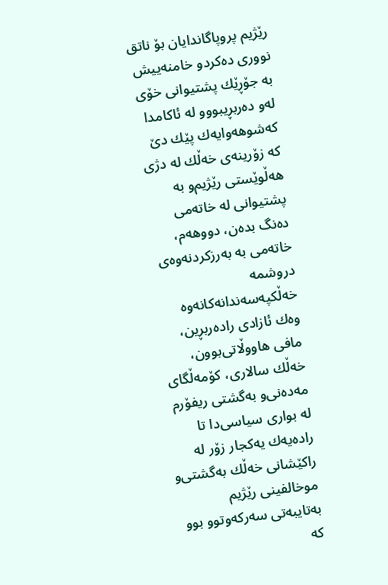رێژیم پروپاگاندایان بۆ ناتق نووری‌ ده‌كرد‌و خامنه‌ییش به‌ جۆڕێك پشتیوانی‌ خۆی‌ له‌و ده‌ربڕیبووو له‌ ئاكامدا كه‌شوهه‌وایه‌ك پێك دێ‌ كه‌ زۆرینه‌ی‌ خه‌ڵك له‌ دژی‌ هه‌ڵوێستی‌ رێژیم‌و به‌ پشتیوانی‌ له‌ خاته‌می‌ ده‌نگ بده‌ن، دووهه‌م، خاته‌می‌ به‌ به‌رزكردنه‌وه‌ی‌ دروشمه‌ خه‌ڵكپه‌سه‌ندانه‌كانه‌وه‌ وه‌ك ئازادی‌ راده‌ربڕین، مافی‌ هاووڵاتی‌بوون، خه‌ڵك سالاری‌، كۆمه‌ڵگای‌ مه‌ده‌نی‌‌و به‌گشتی‌ ریفۆرم له‌ بواری‌ سیاسی‌دا تا راده‌یه‌ك یه‌كجار زۆر له‌ راكێشانی‌ خه‌ڵك به‌گشتی‌‌و موخالفینی‌ رێژیم به‌تایبه‌تی‌ سه‌ركه‌وتوو بوو كه‌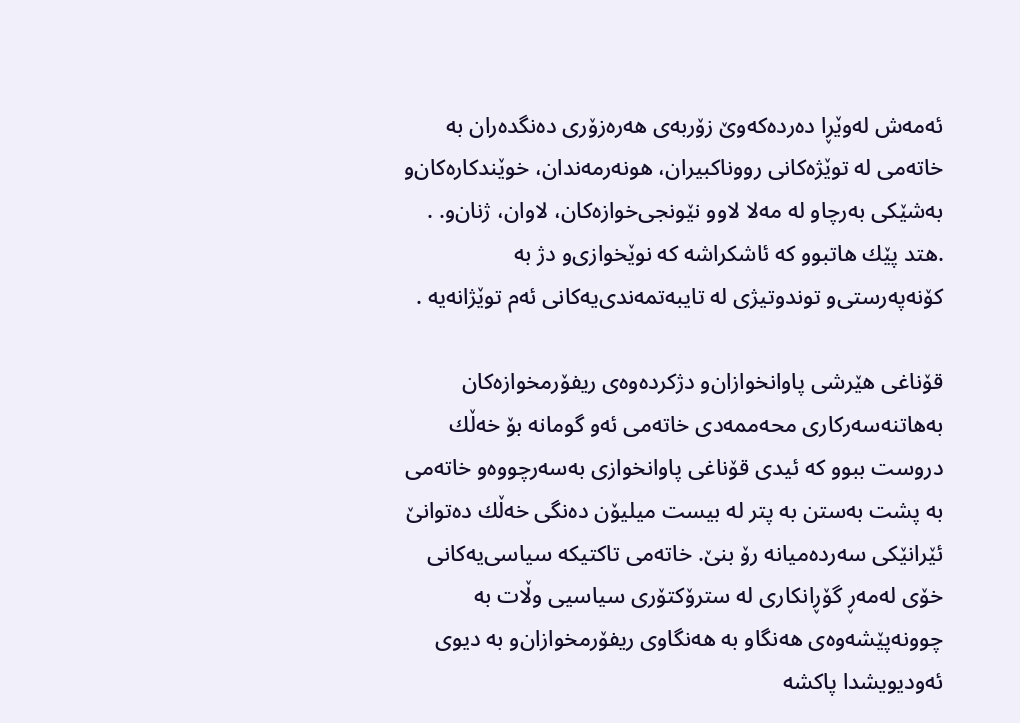ئه‌مه‌ش له‌وێڕا ده‌رده‌كه‌وێ‌ زۆربه‌ی‌ هه‌ره‌زۆری‌ ده‌نگده‌ران به‌ خاته‌می‌ له‌ توێژه‌كانی‌ رووناكبیران، هونه‌رمه‌ندان، خوێندكاره‌كان‌و به‌شێكی‌ به‌رچاو له‌ مه‌لا لاوو نێونجی‌خوازه‌كان، لاوان، ژنان‌و. . .هتد پێك هاتبوو كه‌ ئاشكراشه‌ كه‌ نوێخوازی‌‌و دژ به‌ كۆنه‌په‌رستی‌‌و توندوتیژی‌ له‌ تایبه‌تمه‌ندی‌یه‌كانی‌ ئه‌م توێژانه‌یه‌ .

قۆناغی‌ هێرشی‌ پاوانخوازان‌و دژكرده‌وه‌ی‌ ریفۆرمخوازه‌كان
به‌هاتنه‌سه‌ركاری‌ محه‌ممه‌دی‌ خاته‌می‌ ئه‌و گومانه‌ بۆ خه‌ڵك دروست ببوو كه‌ ئیدی‌ قۆناغی‌ پاوانخوازی‌ به‌سه‌رچووه‌‌و خاته‌می‌ به‌ پشت به‌ستن به‌ پتر له‌ بیست میلیۆن ده‌نگی‌ خه‌ڵك ده‌توانێ‌ ئێرانێكی‌ سه‌رده‌میانه‌ رۆ بنێ‌. خاته‌می‌ تاكتیكه‌ سیاسی‌یه‌كانی‌ خۆی‌ له‌مه‌ڕ گۆڕانكاری‌ له‌ سترۆكتۆری‌ سیاسیی‌ وڵات به‌ چوونه‌پێشه‌وه‌ی‌ هه‌نگاو به‌ هه‌نگاوی‌ ریفۆرمخوازان‌و به‌ دیوی‌ ئه‌ودیویشدا پاكشه‌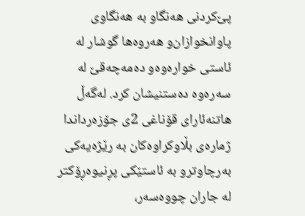پێ‌كردنی‌ هه‌نگاو به‌ هه‌نگاوی‌ پاوانخوازان‌و هه‌روه‌ها گوشار له‌ ئاستی‌ خواره‌وه‌‌و ده‌مه‌چه‌قێ‌ له‌ سه‌ره‌وه‌ ده‌ستنیشان كرد. له‌گه‌ڵ‌ هاتنه‌ئارای‌ قۆناغی‌ 2ی‌ جۆزه‌رداندا ژماره‌ی‌ بڵاوكراوه‌كان به‌ رێژه‌یه‌كی‌ به‌رچاوتر‌و به‌ ئاستێكی‌ پڕنیوه‌ڕۆكتر له‌ جاران چووه‌سه‌ر،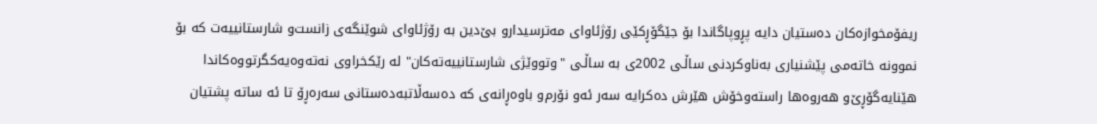ریفۆمخوازه‌كان ده‌ستیان دایه‌ پڕوپاگاندا بۆ جێگۆڕكێی‌ رۆژئاوای‌ مه‌ترسیدار‌و بێ‌دین به‌ رۆژئاوای‌ شوێنگه‌ی‌ زانست‌و شارستانییه‌ت كه‌ بۆ نموونه‌ خاته‌می‌ پێشنیاری‌ به‌ناوكردنی‌ ساڵـی‌ 2002ی‌ به‌ ساڵـی‌ "وتووێژی‌ شارستانییه‌ته‌كان" له‌ رێكخراوی‌ نه‌ته‌وه‌یه‌كگرتووه‌كاندا هێنایه‌گۆڕێ‌‌و هه‌روه‌ها راسته‌وخۆش هێرش ده‌كرایه‌ سه‌ر ئه‌و نۆرم‌و باوه‌ڕانه‌ی‌ كه‌ ده‌سه‌ڵاتبه‌ده‌ستانی‌ سه‌ره‌ڕۆ تا ئه‌ ساته‌ پشتیان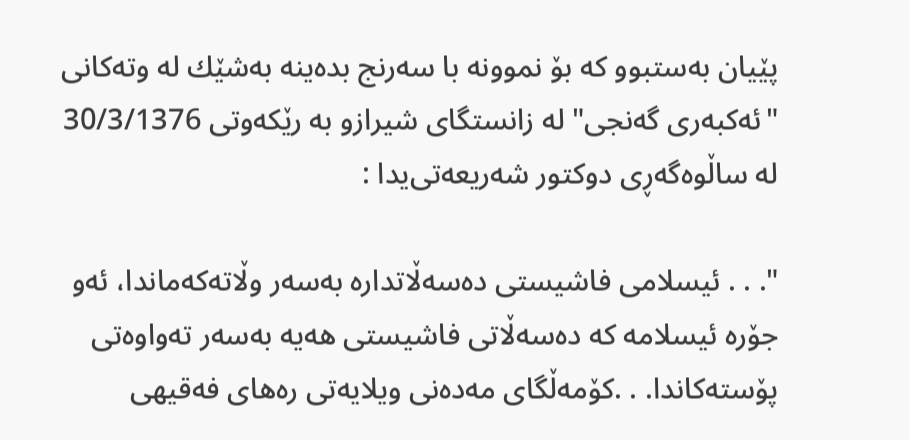پێیان به‌ستبوو كه‌ بۆ نموونه‌ با سه‌رنج بده‌ینه‌ به‌شێك له‌ وته‌كانی‌ "ئه‌كبه‌ری‌ گه‌نجی‌" له‌ زانستگای‌ شیراز‌و به‌ رێكه‌وتی‌ 30/3/1376 له‌ ساڵوه‌گه‌ڕی‌ دوكتور شه‌ریعه‌تی‌یدا :

". . . ئیسلامی‌ فاشیستی‌ ده‌سه‌ڵاتداره‌ به‌سه‌ر وڵاته‌كه‌ماندا، ئه‌و جۆره‌ ئیسلامه‌ كه‌ ده‌سه‌ڵاتی‌ فاشیستی‌ هه‌یه‌ به‌سه‌ر ته‌واوه‌تی‌ پۆسته‌كاندا. . .كۆمه‌ڵگای‌ مه‌ده‌نی‌ ویلایه‌تی‌ ره‌های‌ فه‌قیهی‌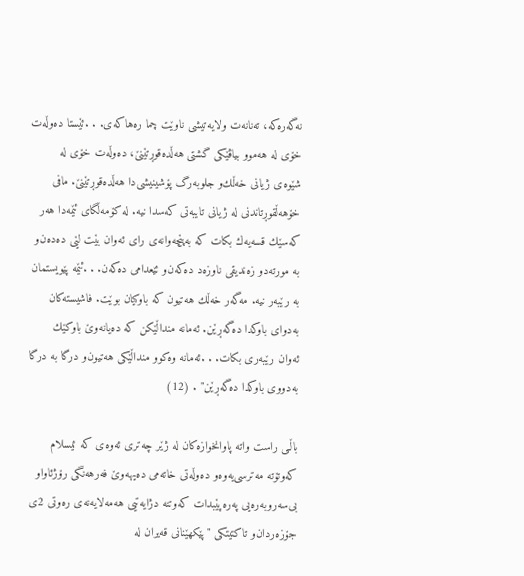نه‌گه‌ره‌كه‌، ته‌نانه‌ت ولایه‌تیشی‌ ناوێت چما ره‌هاكه‌ی‌. . .ئێستا ده‌وڵه‌ت خۆی‌ له‌ هه‌موو بیاڤێكی‌ گشتی‌ هه‌ڵده‌قوڕتێنێ‌، ده‌وڵه‌ت خۆی‌ له‌ شێوه‌ی‌ ژیانی‌ خه‌ڵك‌و جلوبه‌رگ پۆشینیشی‌دا هه‌ڵده‌قوڕتێنێ‌. مافی‌ خۆهه‌ڵقوڕتاندنی‌ له‌ ژیانی‌ تایبه‌تی‌ كه‌سدا نیه‌. له‌ كۆمه‌ڵگای‌ ئێمه‌دا هه‌ر كه‌سێك قسه‌یه‌ك بكات كه‌ به‌پێچه‌وانه‌ی‌ رای‌ ئه‌وان بێت لێی‌ ده‌ده‌ن‌و به‌ مورته‌د‌و زه‌ندیقی‌ ناوزه‌د ده‌كه‌ن‌و ئێعدامی‌ ده‌كه‌ن. . .ئێمه‌ پێویستمان به‌ رێبه‌ر نیه‌. مه‌گه‌ر خه‌ڵك هه‌تیون كه‌ باوكیان بوێت. فاشیسته‌كان به‌دوای‌ باوكدا ده‌گه‌ڕێن. ئه‌مانه‌ منداڵێكن كه‌ ده‌یانه‌وێ‌ باوكێك ئه‌وان رێبه‌ری‌ بكات. . .ئه‌مانه‌ وه‌كوو منداڵێكی‌ هه‌تیون‌و درگا به‌ درگا به‌دووی‌ باوكدا ده‌گه‌ڕێن" . (12)

باڵـی‌ راست واته‌ پاوانخوازه‌كان له‌ ژێر چه‌تری‌ ئه‌وه‌ی‌ كه‌ ئیسلام كه‌وتۆته‌ مه‌ترسی‌یه‌وه‌‌و ده‌وڵه‌تی‌ خاته‌می‌ ده‌یهه‌وێ‌ فه‌رهه‌نگی‌ رۆژئاواو بی‌سه‌روبه‌ره‌یی‌ په‌ره‌پێبدات كه‌وتنه‌ دژایه‌تیی‌ هه‌مه‌لایه‌نه‌ی‌ ره‌وتی‌ 2ی‌ جۆزه‌ردان‌و تاكتیتكی‌ "پێكهێنانی‌ قه‌یران له‌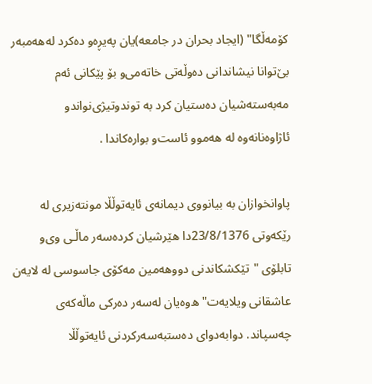كۆمه‌ڵگا" (ایجاد بحران در جامعه‌)یان په‌یڕه‌و ده‌كرد له‌هه‌مبه‌ر بێ‌توانا نیشاندانی‌ ده‌وڵه‌تی‌ خاته‌می‌‌و بۆ پێكانی‌ ئه‌م مه‌به‌سته‌شیان ده‌ستیان كرد به‌ توندوتیژی‌نواند‌و ئاژاوه‌نانه‌وه‌ له‌ هه‌موو ئاست‌و بواره‌كاندا .

پاوانخوازان به‌ بیانووی‌ دیمانه‌ی‌ ئایه‌توڵڵا مونته‌زیری‌ له‌ رێكه‌وتی‌ 23/8/1376دا هێرشیان كرده‌سه‌ر ماڵـی‌ وی‌‌و تابلۆی‌ "تێكشكاندنی‌ دووهه‌مین مه‌كۆی‌ جاسوسی‌ له‌ لایه‌ن عاشقانی‌ ویلایه‌ت"ه‌وه‌یان له‌سه‌ر ده‌ركی‌ ماڵه‌كه‌ی‌ چه‌سپاند. دوابه‌دوای‌ ده‌ستبه‌سه‌ركردنی‌ ئایه‌توڵڵا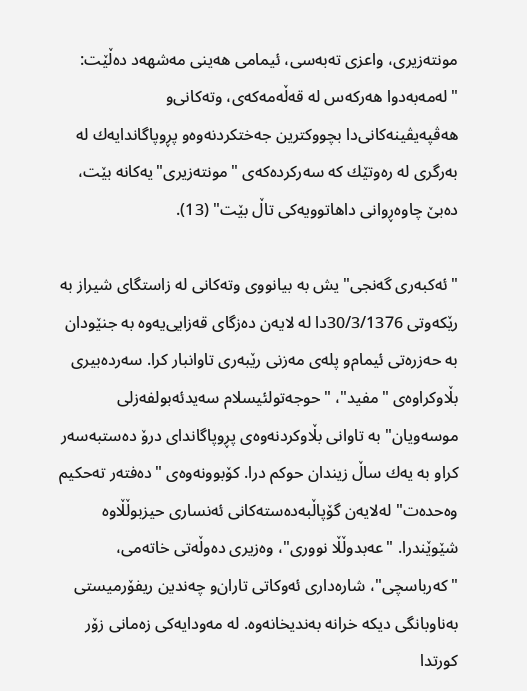مونته‌زیری‌، واعزی‌ ته‌به‌سی‌، ئیمامی‌ هه‌ینی‌ مه‌شهه‌د ده‌ڵێت: "له‌مه‌به‌دوا هه‌ركه‌س له‌ قه‌ڵه‌مه‌كه‌ی‌، وته‌كانی‌‌و هه‌ڤپه‌یڤینه‌كانی‌دا بچووكترین جه‌ختكردنه‌وه‌‌و پڕوپاگاندایه‌ك له‌ به‌رگری‌ له‌ ره‌وتێك كه‌ سه‌ركرده‌كه‌ی‌ "مونته‌زیری‌"یه‌كانه‌ بێت، ده‌بێ‌ چاوه‌ڕوانی‌ داهاتوویه‌كی‌ تاڵ‌ بێت" (13).

" ئه‌كبه‌ری‌ گه‌نجی‌"یش به‌ بیانووی‌ وته‌كانی‌ له‌ زاستگای‌ شیراز به‌ رێكه‌وتی‌ 30/3/1376دا له‌ لایه‌ن ده‌زگای‌ قه‌زایی‌یه‌وه‌ به‌ جنێودان به‌ حه‌زره‌تی‌ ئیمام‌و پله‌ی‌ مه‌زنی‌ رێبه‌ری‌ تاوانبار كرا. سه‌رده‌بیری‌ بڵاوكراوه‌ی‌ "مفید"، "حوجه‌تولئیسلام سه‌یدئه‌بولفه‌زلی‌ موسه‌ویان" به‌ تاوانی‌ بڵاوكردنه‌وه‌ی‌ پڕوپاگاندای‌ درۆ ده‌ستبه‌سه‌ر كرا‌و به‌ یه‌ك ساڵ‌ زیندان حوكم درا. كۆبوونه‌وه‌ی‌ "ده‌فته‌ر ته‌حكیم وه‌حده‌ت" له‌لایه‌ن گۆپاڵبه‌ده‌سته‌كانی‌ ئه‌نساری‌ حیزبوڵڵاوه‌ شێوێندرا. "عه‌بدوڵڵا نووری‌"، وه‌زیری‌ ده‌وڵه‌تی‌ خاته‌می‌، "كه‌رباسچی‌"، شاره‌داری‌ ئه‌وكاتی‌ تاران‌و چه‌ندین ریفۆرمیستی‌ به‌ناوبانگی‌ دیكه‌ خرانه‌ به‌ندیخانه‌وه‌. له‌ مه‌ودایه‌كی‌ زه‌مانی‌ زۆر كورتدا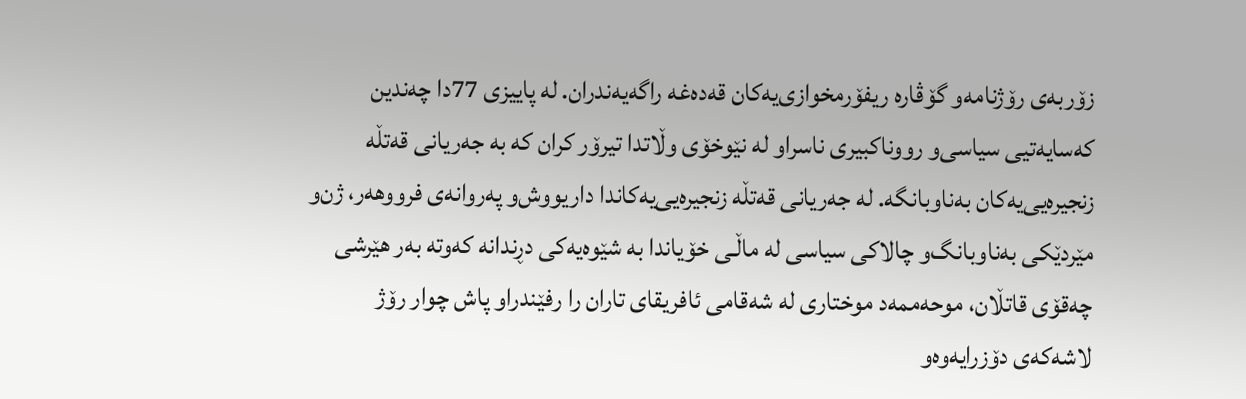زۆربه‌ی‌ رۆژنامه‌‌و گۆڤاره‌ ریفۆرمخوازی‌یه‌كان قه‌ده‌غه‌ راگه‌یه‌ندران. له‌ پاییزی‌ 77دا چه‌ندین كه‌سایه‌تیی‌ سیاسی‌‌و رووناكبیری‌ ناسراو له‌ نێوخۆی‌ وڵاتدا تیرۆر كران كه‌ به‌ جه‌ریانی‌ قه‌تڵه‌ زنجیره‌یی‌یه‌كان به‌ناوبانگه‌. له‌ جه‌ریانی‌ قه‌تڵه‌ زنجیره‌یی‌یه‌كاندا داریووش‌و په‌روانه‌ی‌ فرووهه‌ر، ژن‌و مێردێكی‌ به‌ناوبانگ‌و چالاكی‌ سیاسی‌ له‌ ماڵـی‌ خۆیاندا به‌ شێوه‌یه‌كی‌ دڕندانه‌ كه‌وته‌ به‌ر هێرشی‌ چه‌قۆی‌ قاتڵان، موحه‌ممه‌د موختاری‌ له‌ شه‌قامی‌ ئافریقای‌ تاران را رفێندرا‌و پاش چوار رۆژ لاشه‌كه‌ی‌ دۆزرایه‌وه‌‌و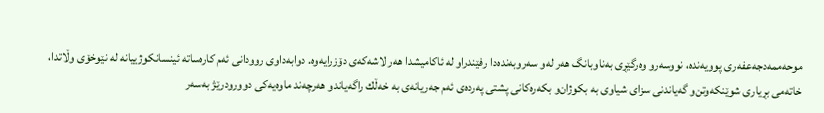موحه‌ممه‌دجه‌عفه‌ری‌ پوویه‌نده‌، نووسه‌ر‌و وه‌رگێڕی‌ به‌ناوبانگ هه‌ر له‌و سه‌روبه‌نده‌دا رفێندرا‌و له‌ ئاكامیشدا هه‌ر لاشه‌كه‌ی‌ دۆزرایه‌وه‌. دوابه‌داوی‌ روودانی‌ ئه‌م كاره‌ساته‌ ئینسانكوژییانه‌ له‌ نێوخۆی‌ وڵاتدا، خاته‌می‌ بڕیاری‌ شوێنكه‌وتن‌و گه‌یاندنی‌ سزای‌ شیاوی‌ به‌ بكوژان‌و بكه‌ره‌كانی‌ پشتی‌ په‌رده‌ی‌ ئه‌م جه‌ریانه‌ی‌ به‌ خه‌ڵك راگه‌یاندو هه‌رچه‌ند ماوه‌یه‌كی‌ دوورودرێژ به‌سه‌ر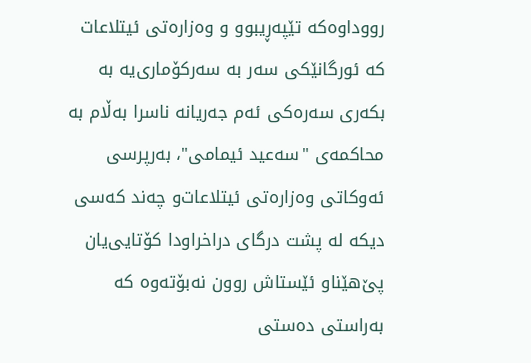رووداوه‌كه‌ تێپه‌ڕیبوو و وه‌زاره‌تی‌ ئیتلاعات كه‌ ئورگانێكی‌ سه‌ر به‌ سه‌ركۆماری‌یه‌ به‌ بكه‌ری‌ سه‌ره‌كی‌ ئه‌م جه‌ریانه‌ ناسرا به‌ڵام به‌ محاكمه‌ی‌ "سه‌عید ئیمامی‌"، به‌رپرسی‌ ئه‌وكاتی‌ وه‌زاره‌تی‌ ئیتلاعات‌و چه‌ند كه‌سی‌ دیكه‌ له‌ پشت درگای‌ دراخراودا كۆتایی‌یان پێ‌هێنا‌و ئێستاش روون نه‌بۆته‌وه‌ كه‌ به‌راستی‌ ده‌ستی‌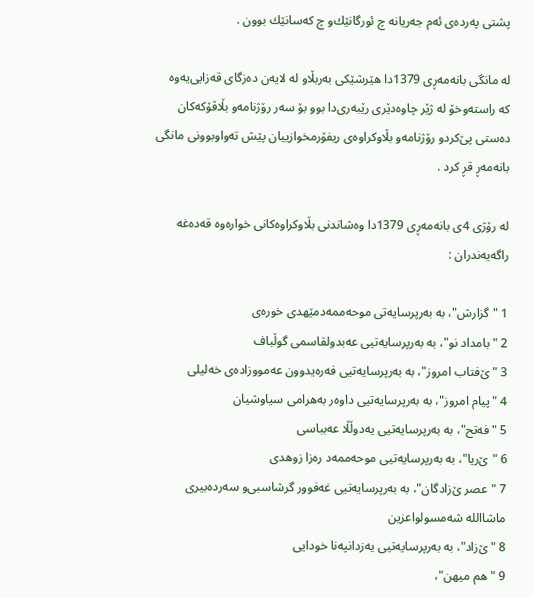پشتی‌ په‌رده‌ی‌ ئه‌م جه‌ریانه‌ چ ئورگانێك‌و چ كه‌سانێك بوون .

له‌ مانگی‌ بانه‌مه‌ڕی‌ 1379دا هێرشێكی‌ به‌ربڵاو له‌ لایه‌ن ده‌زگای‌ قه‌زایی‌یه‌وه‌ كه‌ راسته‌وخۆ له‌ ژێر چاوه‌دێری‌ رێبه‌ری‌دا بوو بۆ سه‌ر رۆژنامه‌‌و بڵاڤۆكه‌كان ده‌ستی‌ پێ‌كرد‌و رۆژنامه‌‌و بڵاوكراوه‌ی‌ ریفۆرمخوازییان پێش ته‌واوبوونی‌ مانگی‌ بانه‌مه‌ڕ قڕ كرد .

له‌ رۆژی‌ 4ی‌ بانه‌مه‌ڕی‌ 1379دا وه‌شاندنی‌ بڵاوكراوه‌كانی‌ خواره‌وه‌ قه‌ده‌غه‌ راگه‌یه‌ندران :

1 "گزارش"، به‌ به‌رپرسایه‌تی‌ موحه‌ممه‌دمێهدی‌ خوره‌ی‌
2 "بامداد نو"، به‌ به‌رپرسایه‌تیی‌ عه‌بدولقاسمی‌ گوڵباف
3 "ێ‌فتاب امروز"، به‌ به‌رپرسایه‌تیی‌ فه‌ره‌یدوون عه‌مووزاده‌ی‌ خه‌لیلی‌
4 "پیام امروز"، به‌ به‌رپرسایه‌تیی‌ داوه‌ر به‌هرامی‌ سیاوشیان
5 "فه‌تح"، به‌ به‌رپرسایه‌تیی‌ یه‌دوڵڵا عه‌بباسی‌
6 "ێ‌ریا"، به‌ به‌رپرسایه‌تیی‌ موحه‌ممه‌د ره‌زا زوهدی‌
7 "عصر ێ‌زادگان"، به‌ به‌رپرسایه‌تیی‌ غه‌فوور گرشاسبی‌‌و سه‌رده‌بیری‌ ماشاالله‌ شه‌مسولواعزین
8 "ێ‌زاد"، به‌ به‌رپرسایه‌تیی‌ یه‌زدانپه‌نا خودایی‌
9 "هم میهن"،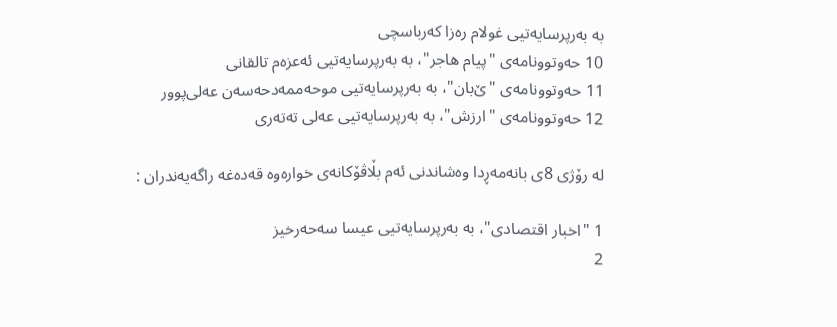به‌ به‌رپرسایه‌تیی‌ غولام ره‌زا كه‌رباسچی‌
10 حه‌وتوونامه‌ی‌ "پیام هاجر"، به‌ به‌رپرسایه‌تیی‌ ئه‌عزه‌م تالقانی‌
11 حه‌وتوونامه‌ی‌ "ێ‌بان"، به‌ به‌رپرسایه‌تیی‌ موحه‌ممه‌دحه‌سه‌ن عه‌لی‌پوور
12 حه‌وتوونامه‌ی‌ "ارزش"، به‌ به‌رپرسایه‌تیی‌ عه‌لی‌ ته‌ته‌ری‌

له‌ رۆژی‌ 8ی‌ بانه‌مه‌ڕدا وه‌شاندنی‌ ئه‌م بڵاڤۆكانه‌ی‌ خواره‌وه‌ قه‌ده‌غه‌ راگه‌یه‌ندران :

1 "اخبار اقتصادی‌"، به‌ به‌رپرسایه‌تیی‌ عیسا سه‌حه‌رخیز
2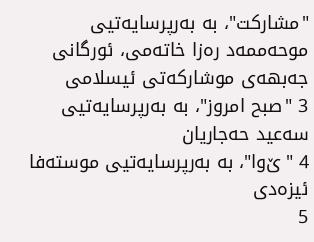"مشاركت"، به‌ به‌رپرسایه‌تیی‌ موحه‌ممه‌د ره‌زا خاته‌می‌، ئورگانی‌ جه‌بهه‌ی‌ موشاركه‌تی‌ ئیسلامی‌
3 "صبح امروز"، به‌ به‌رپرسایه‌تیی‌ سه‌عید حه‌جاریان
4 "ێ‌وا"، به‌ به‌رپرسایه‌تیی‌ موسته‌فا ئیزه‌دی‌
5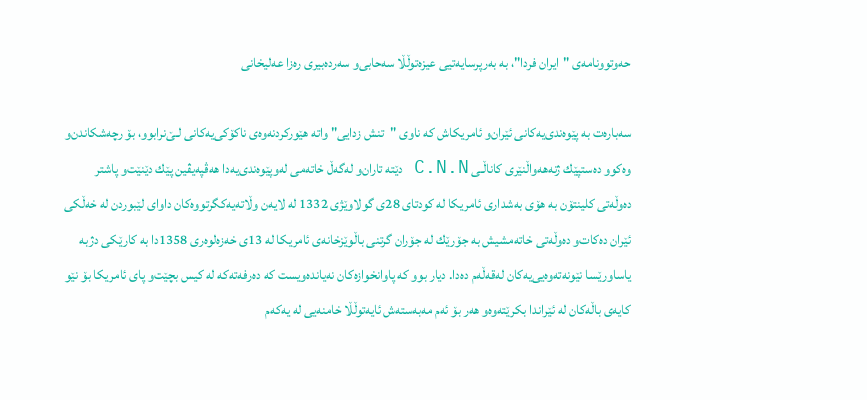حه‌وتوونامه‌ی‌ "ایران فردا"، به‌ به‌رپرسایه‌تیی‌ عیزه‌توڵڵا سه‌حابی‌‌و سه‌رده‌بیری‌ ره‌زا عه‌لیخانی‌

سه‌باره‌ت به‌ پێوه‌ندی‌یه‌كانی‌ ئێران‌و ئامریكاش كه‌ ناوی‌ "تنش زدایی‌" واته‌ هێوركردنه‌وه‌ی‌ ناكۆكی‌یه‌كانی‌ لـێ‌نرابوو، بۆ رچه‌شكاندن‌و وه‌كوو ده‌ستپێك ژنه‌هه‌واڵنێری‌ كاناڵـی‌ C.N.N دێته‌ تاران‌و له‌گه‌ڵ‌ خاته‌می‌ له‌وپێوه‌ندی‌یه‌دا هه‌ڤپه‌یڤین پێك دێنێت‌و پاشتر ده‌وڵه‌تی‌ كلینتۆن به‌ هۆی‌ به‌شداری‌ ئامریكا له‌ كودتای‌ 28ی‌ گولاوێژی‌ 1332 له‌ لایه‌ن وڵاته‌یه‌كگرتووه‌كان داوای‌ لێبوردن له‌ خه‌ڵكی‌ ئێران ده‌كات‌و ده‌وڵه‌تی‌ خاته‌مشیش به‌ جۆرێك له‌ جۆران گرتنی‌ باڵوێزخانه‌ی‌ ئامریكا له‌ 13ی‌ خه‌زه‌لوه‌ری‌ 1358دا به‌ كارێكی‌ دژبه‌ یاساورێسا نێونه‌ته‌وه‌یی‌یه‌كان له‌قه‌ڵه‌م ده‌دا. دیار بوو كه‌ پاوانخوازه‌كان نه‌یانده‌ویست كه‌ ده‌رفه‌ته‌كه‌ له‌ كیس بچێت‌و پای‌ ئامریكا بۆ نێو كایه‌ی‌ باڵه‌كان له‌ ئێراندا بكرێته‌وه‌‌و هه‌ر بۆ ئه‌م مه‌به‌سته‌ش ئایه‌توڵڵا خامنه‌یی‌ له‌ یه‌كه‌م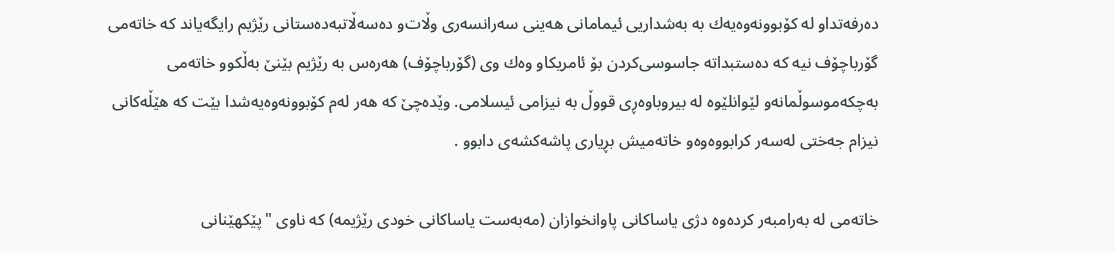ده‌رفه‌تدا‌و له‌ كۆبوونه‌وه‌یه‌ك به‌ به‌شداریی‌ ئیمامانی‌ هه‌ینی‌ سه‌رانسه‌ری‌ وڵات‌و ده‌سه‌ڵاتبه‌ده‌ستانی‌ رێژیم رایگه‌یاند كه‌ خاته‌می‌ گۆرباچۆف نیه‌ كه‌ ده‌ستبداته‌ جاسوسی‌كردن بۆ ئامریكا‌و وه‌ك وی‌ (گۆرباچۆف) هه‌ره‌س به‌ رێژیم بێنێ‌ به‌ڵكوو خاته‌می‌ به‌چكه‌موسوڵمانه‌‌و لێوانلێوه‌ له‌ بیروباوه‌ڕی‌ قووڵ‌ به‌ نیزامی‌ ئیسلامی‌. وێده‌چێ‌ كه‌ هه‌ر له‌م كۆبوونه‌وه‌یه‌شدا بێت كه‌ هێڵه‌كانی‌ نیزام جه‌ختی‌ له‌سه‌ر كرابووه‌وه‌‌و خاته‌میش بڕیاری‌ پاشه‌كشه‌ی‌ دابوو .

خاته‌می‌ له‌ به‌رامبه‌ر كرده‌وه‌ دژی‌ یاساكانی‌ پاوانخوازان (مه‌به‌ست یاساكانی‌ خودی‌ رێژیمه‌) كه‌ ناوی‌ "پێكهێنانی‌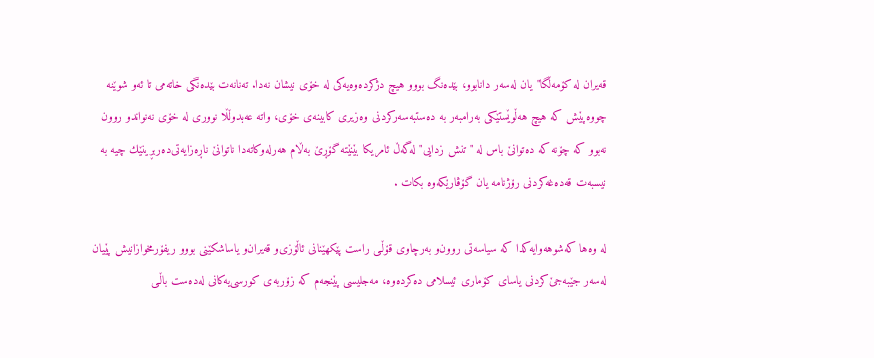قه‌یران له‌ كۆمه‌ڵگا"یان له‌سه‌ر دانابوو، بێده‌نگ بووو هیچ دژكرده‌وه‌یه‌كی‌ له‌ خۆی‌ نیشان نه‌دا. ته‌نانه‌ت بێده‌نگی‌ خاته‌می‌ تا ئه‌و شوێنه‌ چووه‌پێش كه‌ هیچ هه‌ڵوێستێكی‌ به‌رامبه‌ر به‌ ده‌ستبه‌سه‌ركردنی‌ وه‌زیری‌ كابینه‌ی‌ خۆی‌، واته‌ عه‌بدوڵڵا نووری‌ له‌ خۆی‌ نه‌نواند‌و روون نه‌بوو كه‌ چۆنه‌ كه‌ ده‌توانێ‌ باس له‌ "تنش زدایی‌" له‌گه‌ڵ‌ ئامریكا بێنێته‌ گۆڕێ‌ به‌ڵام هه‌رله‌وكاته‌دا ناتوانێ‌ ناڕه‌زایه‌تی‌ده‌ربڕینێك چیه‌ به‌ نیسبه‌ت قه‌ده‌غه‌كردنی‌ رۆژنامه‌ یان گۆڤارێكه‌وه‌ بكات .

له‌ وه‌ها كه‌شوهه‌وایه‌كدا كه‌ سیاسه‌تی‌ روون‌و به‌رچاوی‌ قۆڵـی‌ راست پێكهێنانی‌ ئاڵۆزی‌‌و قه‌یران‌و یاساشكێنی‌ بوو‌و ریفۆرمخوازانیش پێیان له‌سه‌ر جێبه‌جێ‌كردنی‌ یاسای‌ كۆماری‌ ئیسلامی‌ ده‌كرده‌وه‌، مه‌جلیسی‌ پێنجه‌م كه‌ زۆربه‌ی‌ كورسی‌یه‌كانی‌ له‌ده‌ست باڵـی‌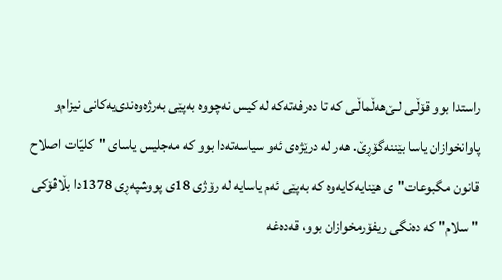راستدا بوو قۆڵـی‌ لـێ‌هه‌ڵماڵـی‌ كه‌ تا ده‌رفه‌ته‌كه‌ له‌ كیس نه‌چووه‌ به‌پێی‌ به‌رژه‌وه‌ندی‌یه‌كانی‌ نیزام‌و پاوانخوازان یاسا بێننه‌گۆڕێ‌. هه‌ر له‌ درێژه‌ی‌ ئه‌و سیاسه‌ته‌دا بوو كه‌ مه‌جلیس یاسای‌ "كلیّات اصلاح قانون مگبوعات"ی‌ هێنایه‌كایه‌وه‌ كه‌ به‌پێی‌ ئه‌م یاسایه‌ له‌ رۆژی‌ 18ی‌ پووشپه‌ڕی‌ 1378دا بڵاڤۆكی‌ "سلام" كه‌ ده‌نگی‌ ریفۆرمخوازان بوو، قه‌ده‌غه‌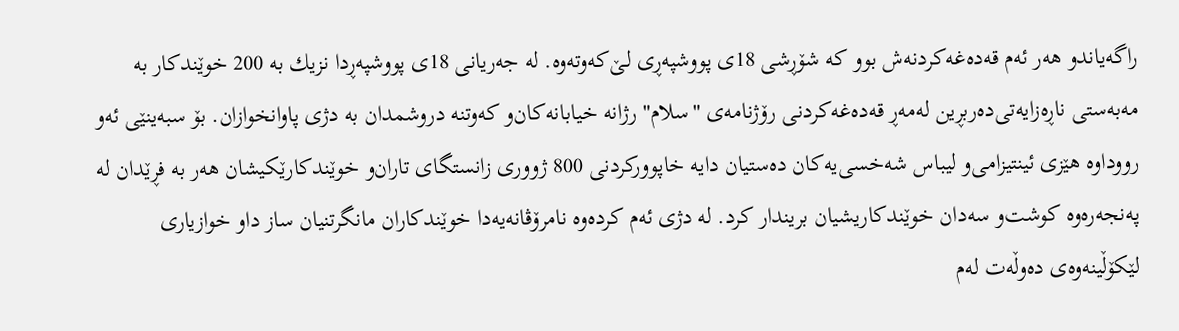راگه‌یاند‌و هه‌ر ئه‌م قه‌ده‌غه‌كردنه‌ش بوو كه‌ شۆڕشی‌ 18ی‌ پووشپه‌ڕی‌ لـێ‌كه‌وته‌وه‌. له‌ جه‌ریانی‌ 18ی‌ پووشپه‌ڕدا نزیك به‌ 200 خوێندكار به‌ مه‌به‌ستی‌ ناڕه‌زایه‌تی‌ده‌ربڕین له‌مه‌ڕ قه‌ده‌غه‌كردنی‌ رۆژنامه‌ی‌ "سلام" رژانه‌ خیابانه‌كان‌و كه‌وتنه‌ دروشمدان به‌ دژی‌ پاوانخوازان. بۆ سبه‌ینێی‌ ئه‌و رووداوه‌ هێزی‌ ئینتیزامی‌‌و لیباس شه‌خسی‌یه‌كان ده‌ستیان دایه‌ خاپووركردنی‌ 800 ژووری‌ زانستگای‌ تاران‌و خوێندكارێكیشان هه‌ر به‌ فڕێدان له‌ په‌نجه‌ره‌وه‌ كوشت‌و سه‌دان خوێندكاریشیان بریندار كرد. له‌ دژی‌ ئه‌م كرده‌وه‌ نامرۆڤانه‌یه‌دا خوێندكاران مانگرتنیان ساز دا‌و خوازیاری‌ لێكۆڵینه‌وه‌ی‌ ده‌وڵه‌ت له‌م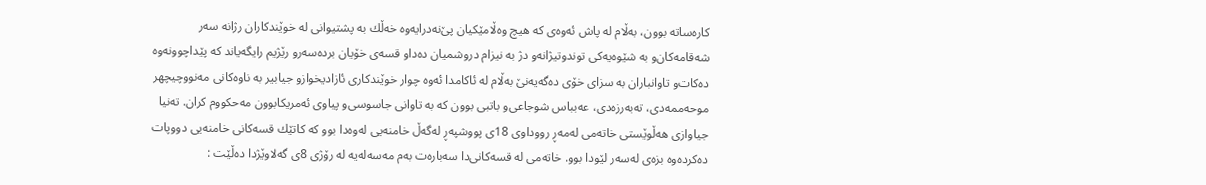كاره‌ساته‌ بوون، به‌ڵام له‌ پاش ئه‌وه‌ی‌ كه‌ هیچ وه‌ڵامێكیان پێ‌نه‌درایه‌وه‌ خه‌ڵك به‌ پشتیوانی‌ له‌ خوێندكاران رژانه‌ سه‌ر شه‌قامه‌كان‌و به‌ شێوه‌یه‌كی‌ توندوتیژانه‌‌و دژ به‌ نیزام دروشمیان ده‌دا‌و قسه‌ی‌ خۆیان برده‌سه‌ر‌و رێژیم رایگه‌یاند كه‌ پێداچوونه‌وه‌ ده‌كات‌و تاوانباران به‌ سزای‌ خۆی‌ ده‌گه‌یه‌نێ‌ به‌ڵام له‌ ئاكامدا ئه‌وه‌ چوار خوێندكاری‌ ئازادیخواز‌و جیابیر به‌ ناوه‌كانی‌ مه‌نووچیچهر موحه‌ممه‌دی‌، ته‌به‌رزه‌دی‌، عه‌بباس شوجاعی‌‌و باتبی‌ بوون كه‌ به‌ تاوانی‌ جاسوسی‌‌و پیاوی‌ ئه‌مریكابوون مه‌حكووم كران. ته‌نیا جیاوازی‌ هه‌ڵوێستی‌ خاته‌می‌ له‌مه‌ڕ رووداوی‌ 18ی‌ پووشپه‌ڕ له‌گه‌ڵ‌ خامنه‌یی‌ له‌وه‌دا بوو كه‌ كاتێك قسه‌كانی‌ خامنه‌یی‌ دووپات ده‌كرده‌وه‌ بزه‌ی‌ له‌سه‌ر لێودا بوو. خاته‌می‌ له‌ قسه‌كانی‌دا سه‌باره‌ت به‌م مه‌سه‌له‌یه‌ له‌ رۆژی‌ 8ی‌ گه‌لاوێژدا ده‌ڵێت :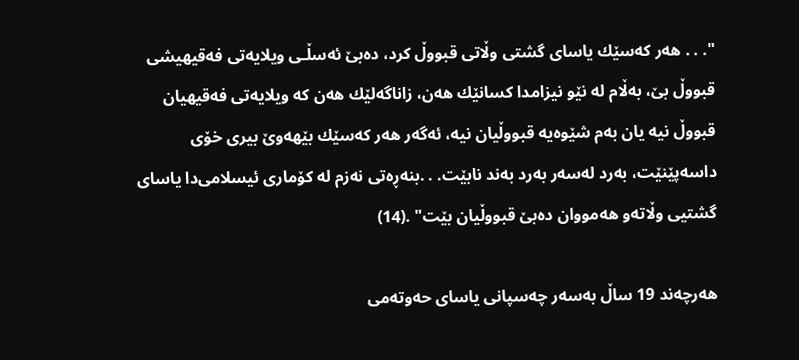". . . هه‌ر كه‌سێك یاسای‌ گشتی‌ وڵاتی‌ قبووڵ‌ كرد، ده‌بێ‌ ئه‌سڵـی‌ ویلایه‌تی‌ فه‌قیهیشی‌ قبووڵ‌ بێ‌، به‌ڵام له‌ نێو نیزامدا كسانێك هه‌ن، زاناگه‌لێك هه‌ن كه‌ ویلایه‌تی‌ فه‌قیهیان قبووڵ‌ نیه‌ یان به‌م شێوه‌یه‌ قبووڵیان نیه‌، ئه‌گه‌ر هه‌ر كه‌سێك بێهه‌وێ‌ بیری‌ خۆی‌ داسه‌پێنێت، به‌رد له‌سه‌ر به‌رد به‌ند نابێت. . .بنه‌ڕه‌تی‌ نه‌زم له‌ كۆماری‌ ئیسلامی‌دا یاسای‌ گشتیی‌ وڵاته‌‌و هه‌مووان ده‌بێ‌ قبووڵیان بێت" .(14)

هه‌رچه‌ند 19 ساڵ‌ به‌سه‌ر چه‌سپانی‌ یاسای‌ حه‌وته‌می‌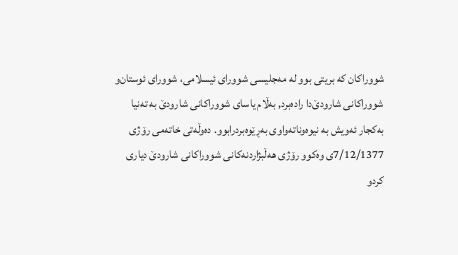شووراكان كه‌ بریتی‌ بوو له‌ مه‌جلیسی‌ شوورای‌ ئیسلامی‌، شوورای‌ ئوستان‌و شووراكانی‌ شارودێ‌دا راده‌برد, به‌ڵام یاسای‌ شووراكانی‌ شارودێ‌ به‌ ته‌نیا به‌كجار ئه‌ویش به‌ نیوه‌وناته‌واوی‌ به‌ڕێوه‌بردرابوو. ده‌وڵه‌تی‌ خاته‌می‌ رۆژی‌ 7/12/1377ی‌ وه‌كوو رۆژی‌ هه‌ڵبژاردنه‌كانی‌ شووراكانی‌ شارودێ‌ دیاری‌ كرد‌و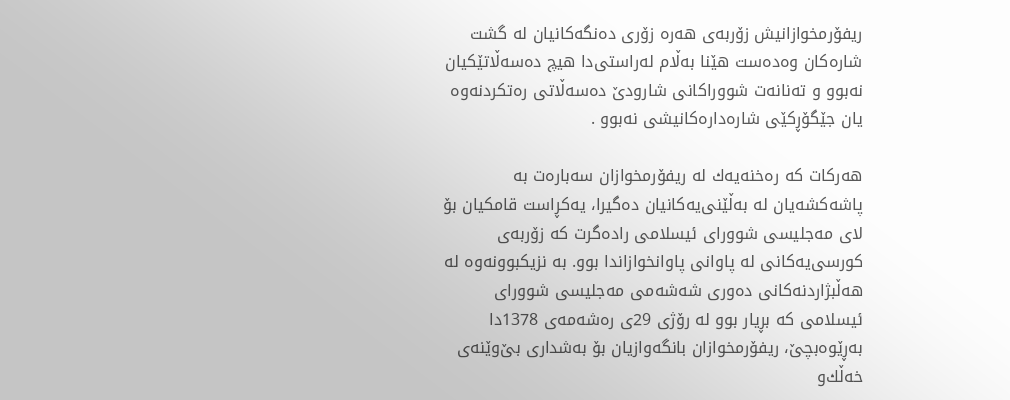ریفۆرمخوازانیش زۆربه‌ی‌ هه‌ره‌ زۆری‌ ده‌نگه‌كانیان له‌ گشت شاره‌كان وه‌ده‌ست هێنا به‌ڵام له‌راستی‌دا هیچ ده‌سه‌ڵاتێكیان نه‌بوو و ته‌نانه‌ت شووراكانی‌ شارودێ‌ ده‌سه‌ڵاتی‌ ره‌تكردنه‌وه‌ یان جێگۆڕكێی‌ شاره‌داره‌كانیشی‌ نه‌بوو .

هه‌ركات كه‌ ره‌خنه‌یه‌ك له‌ ریفۆرمخوازان سه‌باره‌ت به‌ پاشه‌كشه‌یان له‌ به‌ڵێنی‌یه‌كانیان ده‌گیرا، یه‌كڕاست قامكیان بۆ لای‌ مه‌جلیسی‌ شوورای‌ ئیسلامی‌ راده‌گرت كه‌ زۆربه‌ی‌ كورسی‌یه‌كانی‌ له‌ پاوانی‌ پاوانخوازاندا بوو. به‌ نزیكبوونه‌وه‌ له‌ هه‌ڵبژاردنه‌كانی‌ ده‌وری‌ شه‌شه‌می‌ مه‌جلیسی‌ شوورای‌ ئیسلامی‌ كه‌ بڕیار بوو له‌ رۆژی‌ 29ی‌ ره‌شه‌مه‌ی‌ 1378دا به‌ڕێوه‌بچێ‌، ریفۆرمخوازان بانگه‌وازیان بۆ به‌شداری‌ بێ‌وێنه‌ی‌ خه‌ڵك‌و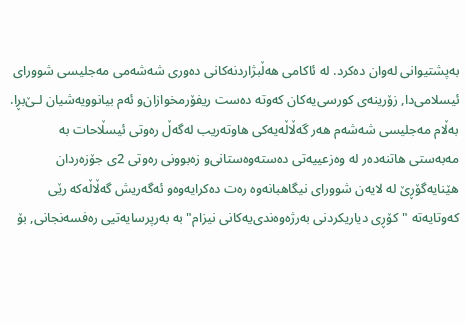به‌پشتیوانی‌ له‌وان ده‌كرد. له‌ ئاكامی‌ هه‌ڵبژاردنه‌كانی‌ ده‌وری‌ شه‌شه‌می‌ مه‌جلیسی‌ شوورای‌ ئیسلامی‌دا, زۆرینه‌ی‌ كورسی‌یه‌كان كه‌وته‌ ده‌ست ریفۆرمخوازان‌و ئه‌م بیانوویه‌شیان لـێ‌بڕا. به‌ڵام مه‌جلیسی‌ شه‌شه‌م هه‌ر گه‌ڵاڵه‌یه‌كی‌ هاوته‌ریب له‌گه‌ڵ‌ ره‌وتی‌ ئیسڵاحات به‌ مه‌به‌ستی‌ هاتنه‌ده‌ر له‌ وه‌زعییه‌تی‌ ده‌سته‌وه‌ستانی‌‌و زه‌بوونی‌ ره‌وتی‌ 2ی‌ جۆزه‌ردان هێنایه‌گۆڕێ‌ له‌ لایه‌ن شوورای‌ نیگاهبانه‌وه‌ ره‌ت ده‌كرایه‌وه‌‌و ئه‌گه‌ریش گه‌ڵاڵه‌كه‌ رێی‌ كه‌وتایه‌ته‌ "كۆڕی‌ دیاریكردنی‌ به‌رژه‌وه‌ندی‌یه‌كانی‌ نیزام" به‌ به‌رپرسایه‌تیی‌ ره‌فسه‌نجانی‌, بۆ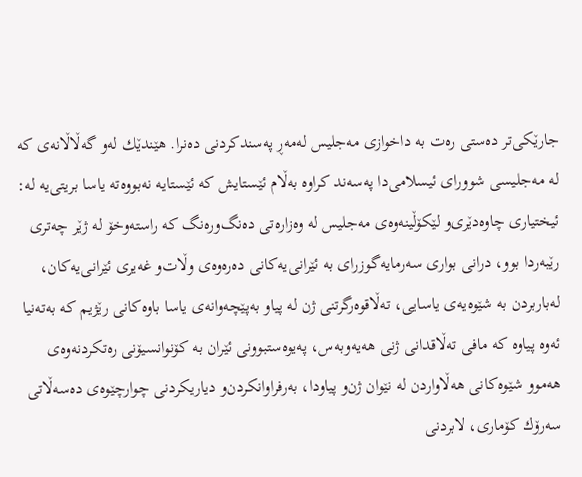جارێكی‌تر ده‌ستی‌ ره‌ت به‌ داخوازی‌ مه‌جلیس له‌مه‌ڕ په‌سندكردنی‌ ده‌نرا. هێندێك له‌و گه‌ڵاڵانه‌ی‌ كه‌ له‌ مه‌جلیسی‌ شوورای‌ ئیسلامی‌دا په‌سه‌ند كراوه‌ به‌ڵام ئێستایش كه‌ ئێستایه‌ نه‌بووه‌ته‌ یاسا بریتی‌یه‌ له‌: ئیختیاری‌ چاوه‌دێری‌‌و لێكۆڵینه‌وه‌ی‌ مه‌جلیس له‌ وه‌زاره‌تی‌ ده‌نگ‌وره‌نگ كه‌ راسته‌وخۆ له‌ ژێر چه‌تری‌ رێبه‌ردا بوو، درانی‌ بواری‌ سه‌رمایه‌گوزرای‌ به‌ ئێرانی‌یه‌كانی‌ ده‌ره‌وه‌ی‌ وڵات‌و غه‌یری‌ ئێرانی‌یه‌كان، له‌باربردن به‌ شێوه‌یه‌ی‌ یاسایی‌، ته‌ڵاقوه‌رگرتنی‌ ژن له‌ پیاو به‌پێچه‌وانه‌ی‌ یاسا باوه‌كانی‌ رێژیم كه‌ به‌ته‌نیا ئه‌وه‌ پیاوه‌ كه‌ مافی‌ ته‌ڵاقدانی‌ ژنی‌ هه‌یه‌‌وبه‌س، په‌یوه‌ستبوونی‌ ئێران به‌ كۆنوانسیۆنی‌ ره‌تكردنه‌وه‌ی‌ هه‌موو شێوه‌كانی‌ هه‌ڵاواردن له‌ نێوان ژن‌و پیاودا، به‌رفراوانكردن‌و دیاریكردنی‌ چوارچێوه‌ی‌ ده‌سه‌ڵاتی‌ سه‌رۆك كۆماری‌، لابردنی‌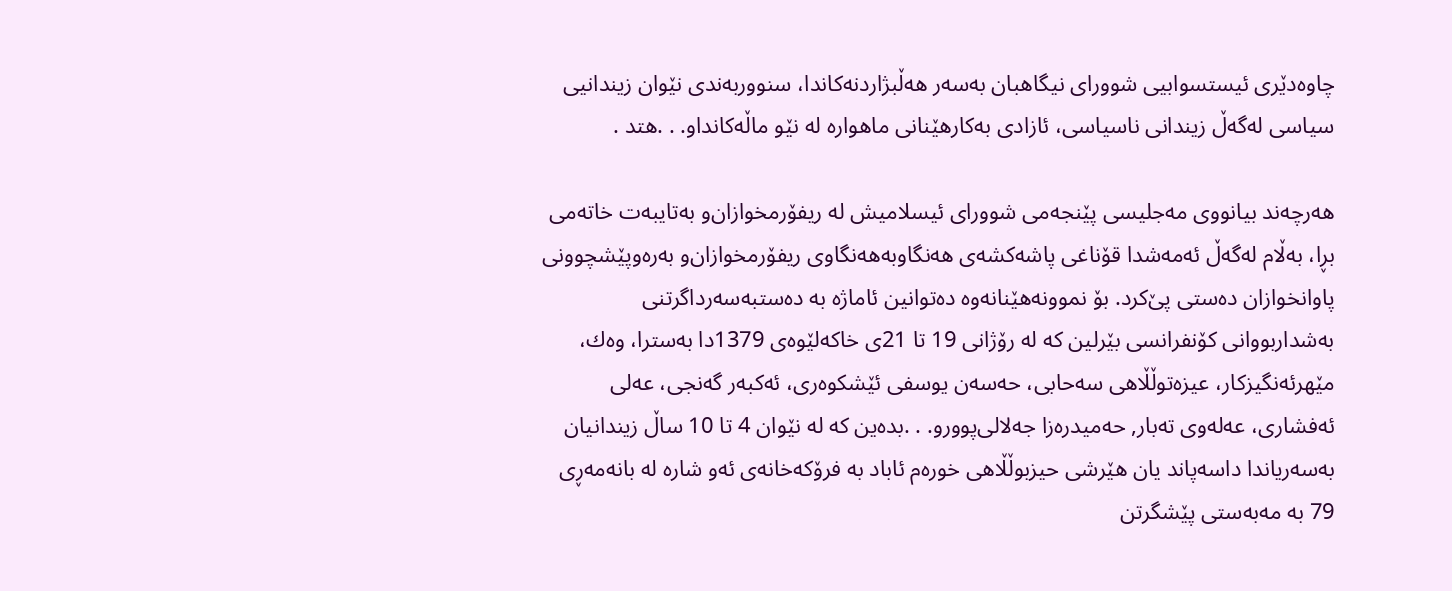چاوه‌دێری‌ ئیستسوابیی‌ شوورای‌ نیگاهبان به‌سه‌ر هه‌ڵبژاردنه‌كاندا، سنووربه‌ندی‌ نێوان زیندانیی‌ سیاسی‌ له‌گه‌ڵ‌ زیندانی‌ ناسیاسی‌، ئازادی‌ به‌كارهێنانی‌ ماهواره‌ له‌ نێو ماڵه‌كاندا‌و. . .هتد .

هه‌رچه‌ند بیانووی‌ مه‌جلیسی‌ پێنجه‌می‌ شوورای‌ ئیسلامیش له‌ ریفۆرمخوازان‌و به‌تایبه‌ت خاته‌می‌ بڕا، به‌ڵام له‌گه‌ڵ‌ ئه‌مه‌شدا قۆناغی‌ پاشه‌كشه‌ی‌ هه‌نگاوبه‌هه‌نگاوی‌ ریفۆرمخوازان‌و به‌ره‌وپێشچوونی‌ پاوانخوازان ده‌ستی‌ پێ‌كرد. بۆ نموونه‌هێنانه‌وه‌ ده‌توانین ئاماژه‌ به‌ ده‌ستبه‌سه‌رداگرتنی‌ به‌شداربووانی‌ كۆنفرانسی‌ بێرلین كه‌ له‌ رۆژانی‌ 19 تا 21ی‌ خاكه‌لێوه‌ی‌ 1379دا به‌سترا، وه‌ك، مێهرئه‌نگیزكار، عیزه‌توڵڵاهی‌ سه‌حابی‌، حه‌سه‌ن یوسفی‌ ئێشكوه‌ری‌، ئه‌كبه‌ر گه‌نجی‌، عه‌لی‌ ئه‌فشاری‌، عه‌له‌وی‌ ته‌بار, حه‌میدره‌زا جه‌لالی‌پوور‌و. . .بده‌ین كه‌ له‌ نێوان 4 تا 10 ساڵ‌ زیندانیان به‌سه‌ریاندا داسه‌پاند یان هێرشی‌ حیزبوڵڵاهی‌ خوره‌م ئاباد به‌ فرۆكه‌خانه‌ی‌ ئه‌و شاره‌ له‌ بانه‌مه‌ڕی‌ 79 به‌ مه‌به‌ستی‌ پێشگرتن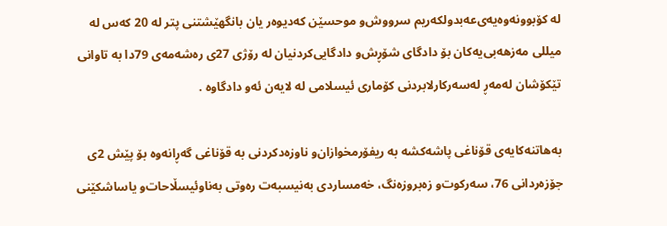له‌ كۆبوونه‌وه‌یه‌ی‌عه‌بدولكه‌ریم سرووش‌و موحسێن كه‌دیوه‌ر یان بانگهێشتنی‌ پتر له‌ 20 كه‌س له‌ میللی‌ مه‌زهه‌بی‌یه‌كان بۆ دادگای‌ شۆڕش‌و دادگایی‌كردنیان له‌ رۆژی‌ 27ی‌ ره‌شه‌مه‌ی‌ 79دا به‌ تاوانی‌ تێكۆشان له‌مه‌ڕ له‌سه‌ركارلابردنی‌ كۆماری‌ ئیسلامی‌ له‌ لایه‌ن ئه‌و دادگاوه‌ .

به‌هاتنه‌كایه‌ی‌ قۆناغی‌ پاشه‌كشه‌ به‌ ریفۆرمخوازان‌و ناوزه‌دكردنی‌ به‌ قۆناغی‌ گه‌ڕانه‌وه‌ بۆ پێش 2ی‌ جۆزه‌ردانی‌ 76، سه‌ركوت‌و زه‌بروزه‌نگ، خه‌مساردی‌ به‌نیسبه‌ت ره‌وتی‌ به‌ناوئیسڵاحات‌و یاساشكێنی‌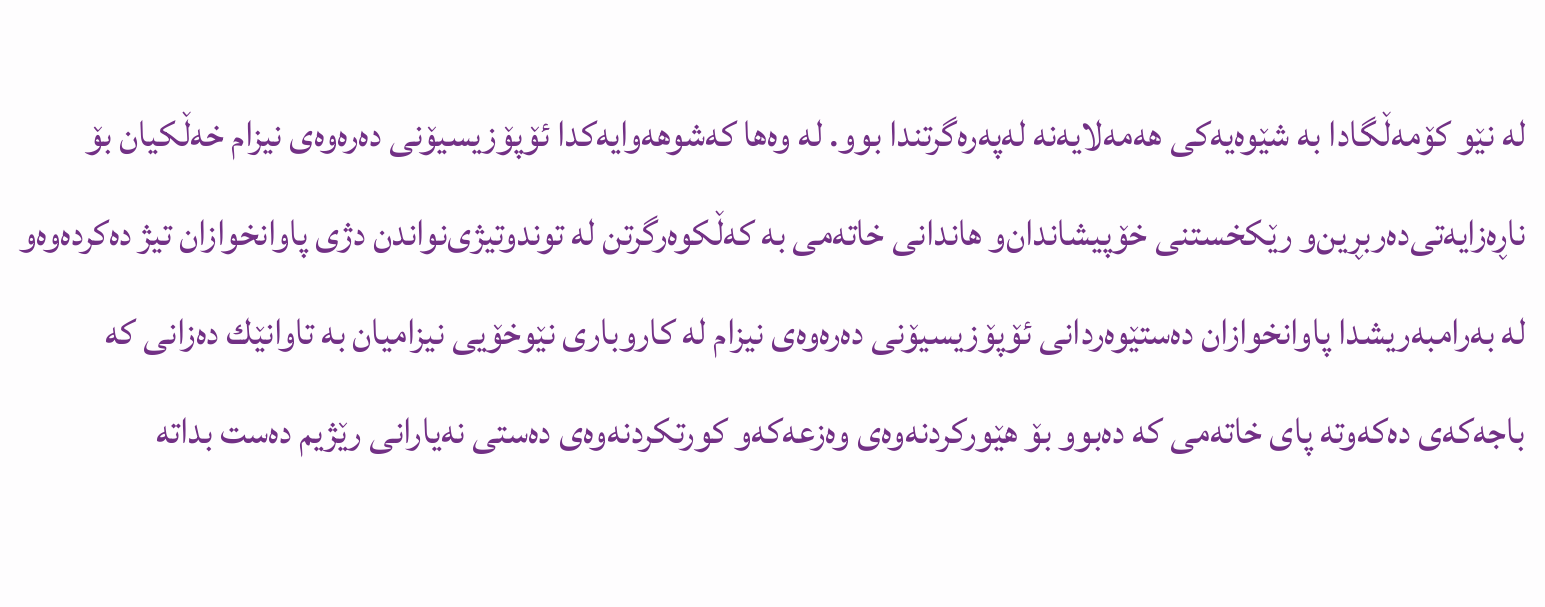له‌ نێو كۆمه‌ڵگادا به‌ شێوه‌یه‌كی‌ هه‌مه‌لایه‌نه‌ له‌په‌ره‌گرتندا بوو. له‌ وه‌ها كه‌شوهه‌وایه‌كدا ئۆپۆزیسیۆنی‌ ده‌ره‌وه‌ی‌ نیزام خه‌ڵكیان بۆ ناڕه‌زایه‌تی‌ده‌ربڕین‌و رێكخستنی‌ خۆپیشاندان‌و هاندانی‌ خاته‌می‌ به‌ كه‌ڵكوه‌رگرتن له‌ توندوتیژی‌نواندن دژی‌ پاوانخوازان تیژ ده‌كرده‌وه‌‌و له‌ به‌رامبه‌ریشدا پاوانخوازان ده‌ستێوه‌ردانی‌ ئۆپۆزیسیۆنی‌ ده‌ره‌وه‌ی‌ نیزام له‌ كاروباری‌ نێوخۆیی‌ نیزامیان به‌ تاوانێك ده‌زانی‌ كه‌ باجه‌كه‌ی‌ ده‌كه‌وته‌ پای‌ خاته‌می‌ كه‌ ده‌بوو بۆ هێوركردنه‌وه‌ی‌ وه‌زعه‌كه‌‌و كورتكردنه‌وه‌ی‌ ده‌ستی‌ نه‌یارانی‌ رێژیم ده‌ست بداته‌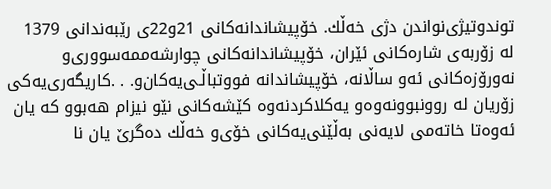توندوتیژی‌نواندن دژی‌ خه‌ڵك. خۆپیشاندانه‌كانی‌ 21و22ی‌ رێبه‌ندانی‌ 1379 له‌ زۆربه‌ی‌ شاره‌كانی‌ ئێران، خۆپیشاندانه‌كانی‌ چوارشه‌ممه‌سووری‌‌و نه‌ورۆزه‌كانی‌ ئه‌و ساڵانه‌، خۆپیشاندانه‌ فووتباڵـی‌یه‌كان‌و. . .كاریگه‌ری‌یه‌كی‌ زۆریان له‌ روونبوونه‌وه‌‌و یه‌كلاكردنه‌وه‌ كێشه‌كانی‌ نێو نیزام هه‌بوو كه‌ یان ئه‌وه‌تا خاته‌می‌ لایه‌نی‌ به‌ڵێنی‌یه‌كانی‌ خۆی‌‌و خه‌ڵك ده‌گرێ‌ یان نا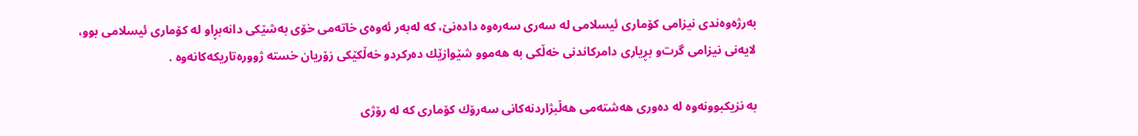به‌رژه‌وه‌ندی‌ نیزامی‌ كۆماری‌ ئیسلامی‌ له‌ سه‌ری‌ سه‌ره‌وه‌ داده‌نێ‌، كه‌ له‌به‌ر ئه‌وه‌ی‌ خاته‌می‌ خۆی‌ به‌شێكی‌ دانه‌بڕاو له‌ كۆماری‌ ئیسلامی‌ بوو، لایه‌نی‌ نیزامی‌ گرت‌و بڕیاری‌ دامركاندنی‌ خه‌ڵكی‌ به‌ هه‌موو شێوازێك ده‌ركرد‌و خه‌ڵكێكی‌ زۆریان خسته‌ ژووره‌تاریكه‌كانه‌وه‌ .

به‌ نزیكبوونه‌وه‌ له‌ ده‌وری‌ هه‌شته‌می‌ هه‌ڵبژاردنه‌كانی‌ سه‌رۆك كۆماری‌ كه‌ له‌ رۆژی‌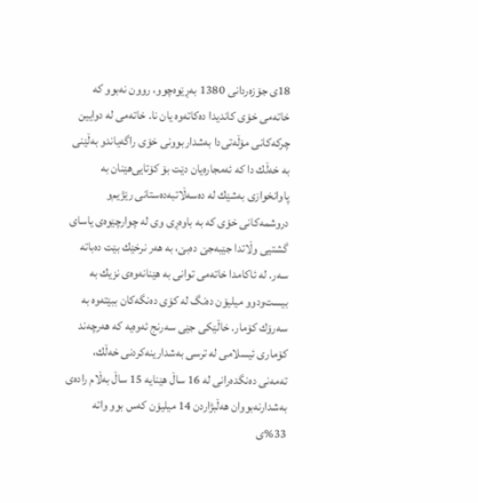18ی‌ جۆزه‌ردانی‌ 1380 به‌ڕێوه‌چوو، روون نه‌بوو كه‌ خاته‌می‌ خۆی‌ كاندیدا ده‌كاته‌وه‌ یان نا. خاته‌می‌ له‌ دوایین چركه‌كانی‌ مۆڵه‌تی‌دا به‌شداربوونی‌ خۆی‌ راگه‌یاند‌و به‌ڵێنی‌ به‌ خه‌ڵك دا كه‌ ئه‌مجاره‌یان دێت بۆ كۆتایی‌هێنان به‌ پاوانخوازی‌ به‌شێك له‌ ده‌سه‌ڵاتبه‌ده‌ستانی‌ رێژیم‌و دروشمه‌كانی‌ خۆی‌ كه‌ به‌ باوه‌ڕی‌ وی‌ له‌ چوارچێوه‌ی‌ یاسای‌ گشتیی‌ وڵاتدا جێبه‌جێ‌ ده‌بێ‌، به‌ هه‌ر نرخێك بێت ده‌باته‌ سه‌ر. له‌ ئاكامدا خاته‌می‌ توانی‌ به‌ هێنانه‌وه‌ی‌ نزیك به‌ بیست‌ودوو میلیۆن ده‌نگ له‌ كۆی‌ ده‌نگه‌كان ببێته‌وه‌ به‌ سه‌رۆك كۆمار. خاڵێكی‌ جێی‌ سه‌رنج ئه‌وه‌یه‌ كه‌ هه‌رچه‌ند كۆماری‌ ئیسلامی‌ له‌ ترسی‌ به‌شدارینه‌كردنی‌ خه‌ڵك، ته‌مه‌نی‌ ده‌نگده‌رانی‌ له‌ 16 ساڵ‌ هێنایه‌ 15 ساڵ‌ به‌ڵام راده‌ی‌ به‌شدارنه‌بووان هه‌ڵبژاردن 14 میلیۆن كه‌س بوو واته‌ 33%ی‌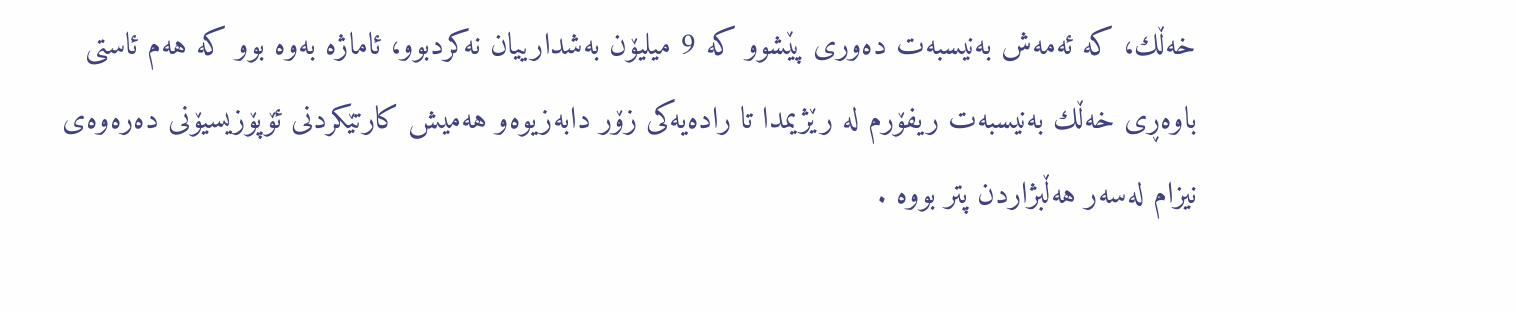خه‌ڵك، كه‌ ئه‌مه‌ش به‌نیسبه‌ت ده‌وری‌ پێشوو كه‌ 9 میلیۆن به‌شدارییان نه‌كردبوو، ئاماژه‌ به‌وه‌ بوو كه‌ هه‌م ئاستی‌ باوه‌ڕی‌ خه‌ڵك به‌نیسبه‌ت ریفۆرم له‌ رێژیمدا تا راده‌یه‌كی‌ زۆر دابه‌زیوه‌و هه‌میش كارتێكردنی‌ ئۆپۆزیسیۆنی‌ ده‌ره‌وه‌ی‌ نیزام له‌سه‌ر هه‌ڵبژاردن پتر بووه‌ .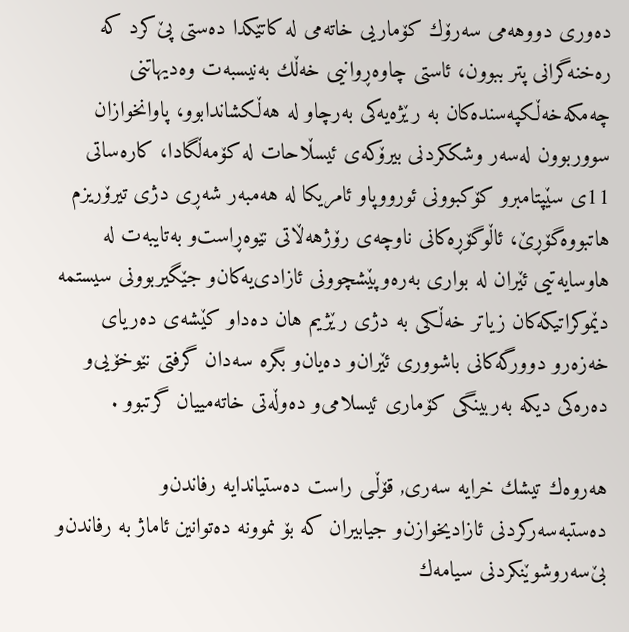ده‌وری‌ دووهه‌می‌ سه‌رۆك كۆماریی‌ خاته‌می‌ له‌ كاتێكدا ده‌ستی‌ پێ‌كرد كه‌ ره‌خنه‌گرانی‌ پتر ببوون، ئاستی‌ چاوه‌ڕوانیی‌ خه‌ڵك به‌نیسبه‌ت وه‌دیهاتنی‌ چه‌مكه‌خه‌ڵكپه‌سنده‌كان به‌ رێژه‌یه‌كی‌ به‌رچاو له‌ هه‌ڵكشاندابوو، پاوانخوازان سووربوون له‌سه‌ر وشككردنی‌ بیرۆكه‌ی‌ ئیسڵاحات له‌ كۆمه‌ڵگادا، كاره‌ساتی‌ 11ی‌ سێپتامبر‌و كۆكبوونی‌ ئورووپا‌و ئامریكا له‌ هه‌مبه‌ر شه‌ڕی‌ دژی‌ تیرۆریزم هاتبووه‌گۆڕێ‌، ئاڵوگۆڕه‌كانی‌ ناوچه‌ی‌ رۆژهه‌ڵاتی‌ نێوه‌ڕاست‌و به‌تایبه‌ت له‌ هاوسایه‌تیی‌ ئێران له‌ بواری‌ به‌ره‌وپێشچوونی‌ ئازادی‌یه‌كان‌و جێگیربوونی‌ سیستمه‌ دێموكراتیكه‌كان زیاتر خه‌ڵكی‌ به‌ دژی‌ رێژیم هان ده‌دا‌و كێشه‌ی‌ ده‌ریای‌ خه‌زه‌ر‌و دوورگه‌كانی‌ باشووری‌ ئێران‌و ده‌یان‌و بگره‌ سه‌دان گرفتی‌ نێوخۆیی‌‌و ده‌ره‌كی‌ دیكه‌ به‌ربینگی‌ كۆماری‌ ئیسلامی‌‌و ده‌وڵه‌تی‌ خاته‌مییان گرتبوو .

هه‌روه‌ك تیشك خرایه‌ سه‌ری‌, قۆڵـی‌ راست ده‌ستیاندایه‌ رفاندن‌و ده‌ستبه‌سه‌ركردنی‌ ئازادیخوازن‌و جیابیران كه‌ بۆ نموونه‌ ده‌توانین ئاماژ به‌ رفاندن‌و بێ‌سه‌روشوێنكردنی‌ سیامه‌ك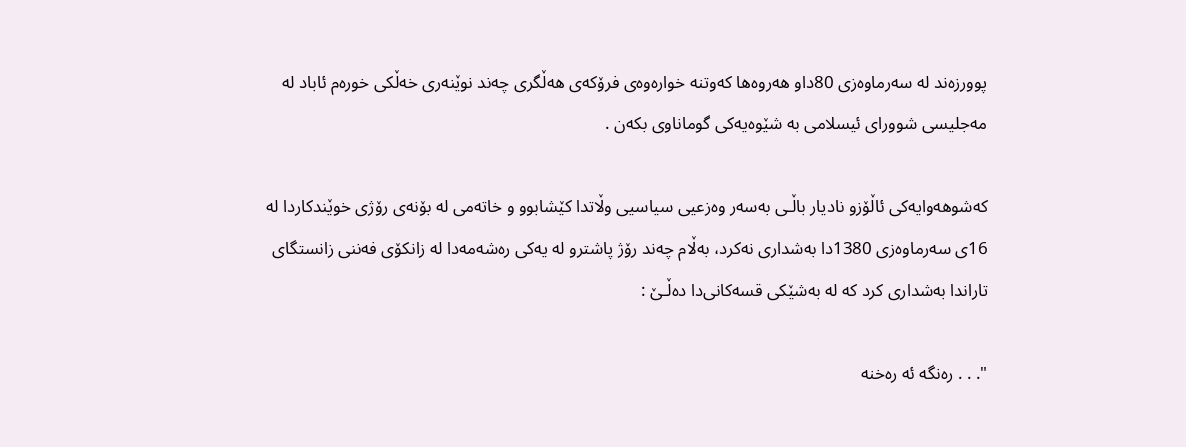پوورزه‌ند له‌ سه‌رماوه‌زی‌ 80دا‌و هه‌روه‌ها كه‌وتنه‌ خواره‌وه‌ی‌ فرۆكه‌ی‌ هه‌ڵگری‌ چه‌ند نوێنه‌ری‌ خه‌ڵكی‌ خوره‌م ئاباد له‌ مه‌جلیسی‌ شوورای‌ ئیسلامی‌ به‌ شێوه‌یه‌كی‌ گوماناوی‌ بكه‌ن .

كه‌شوهه‌وایه‌كی‌ ئاڵۆز‌و نادیار باڵـی‌ به‌سه‌ر وه‌زعیی‌ سیاسیی‌ وڵاتدا كێشابوو و خاته‌می‌ له‌ بۆنه‌ی‌ رۆژی‌ خوێندكاردا له‌ 16ی‌ سه‌رماوه‌زی‌ 1380دا به‌شداری‌ نه‌كرد، به‌ڵام چه‌ند رۆژ پاشتر‌و له‌ یه‌كی‌ ره‌شه‌مه‌دا له‌ زانكۆی‌ فه‌ننی‌ زانستگای‌ تاراندا به‌شداری‌ كرد كه‌ له‌ به‌شێكی‌ قسه‌كانی‌دا ده‌ڵـێ‌ :

". . . ره‌نگه‌ ئه‌ ره‌خنه‌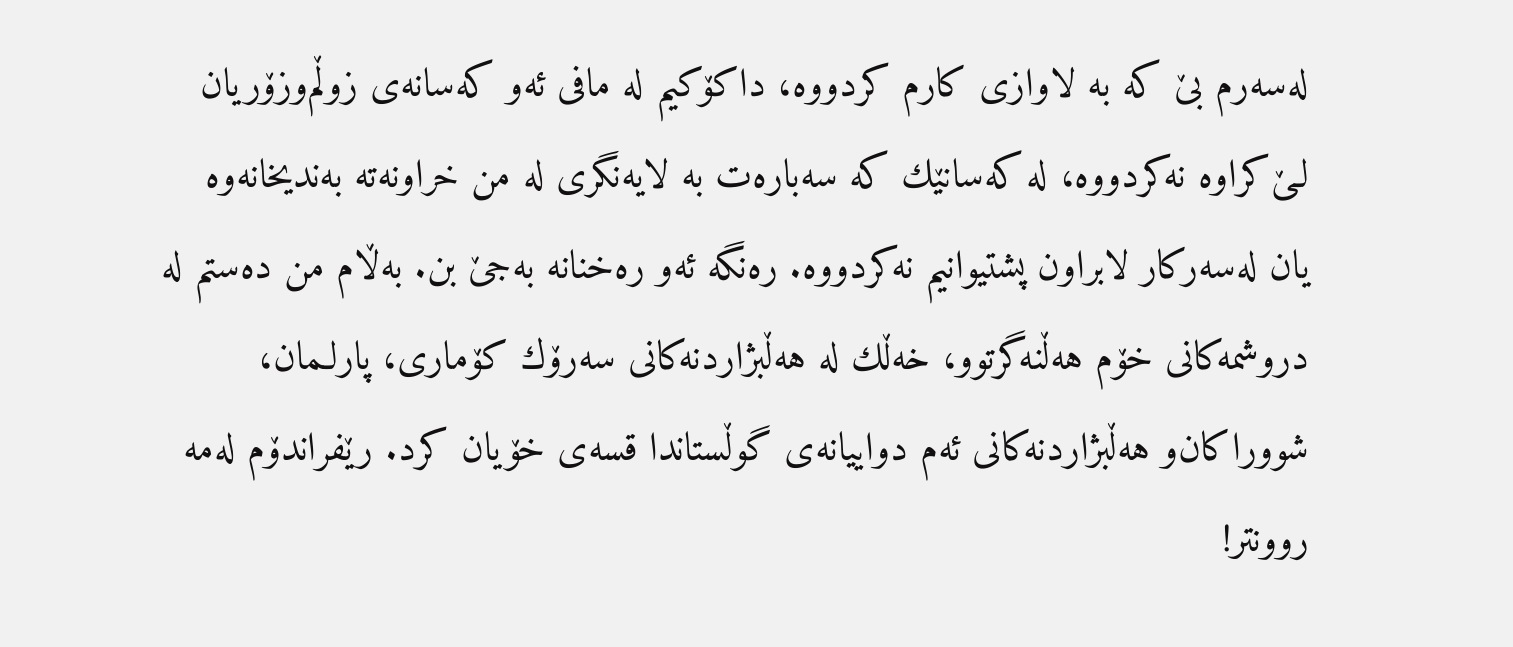له‌سه‌رم بێ‌ كه‌ به‌ لاوازی‌ كارم كردووه‌، داكۆكیم له‌ مافی‌ ئه‌و كه‌سانه‌ی‌ زوڵم‌وزۆریان لـێ‌كراوه‌ نه‌كردووه‌، له‌ كه‌سانێك كه‌ سه‌باره‌ت به‌ لایه‌نگری‌ له‌ من خراونه‌ته‌ به‌ندیخانه‌وه‌ یان له‌سه‌ركار لابراون پشتیوانیم نه‌كردووه‌. ره‌نگه‌ ئه‌و ره‌خنانه‌ به‌جێ‌ بن. به‌ڵام من ده‌ستم له‌ دروشمه‌كانی‌ خۆم هه‌ڵنه‌گرتوو، خه‌ڵك له‌ هه‌ڵبژاردنه‌كانی‌ سه‌رۆك كۆماری‌، پارلـمان، شووراكان‌و هه‌ڵبژاردنه‌كانی‌ ئه‌م دواییانه‌ی‌ گوڵستاندا قسه‌ی‌ خۆیان كرد. رێفراندۆم له‌مه‌ روونتر!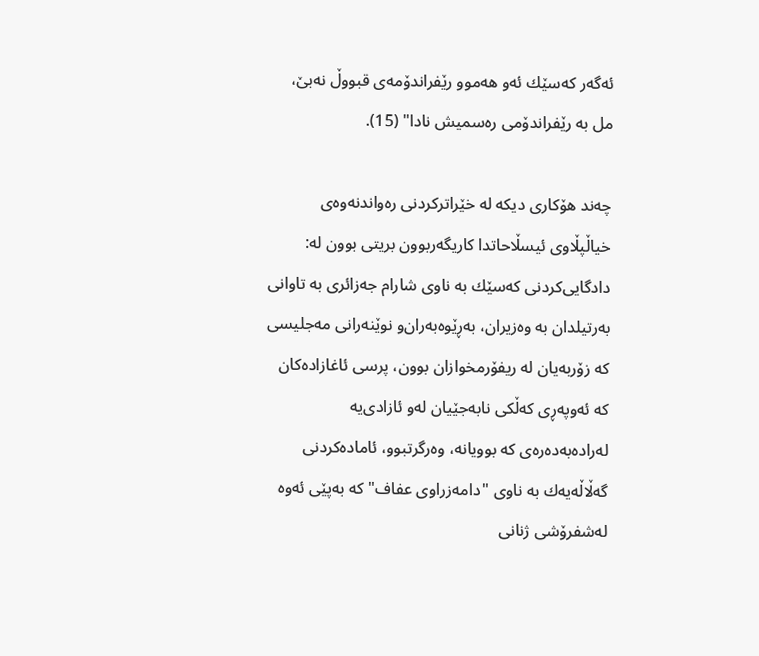ئه‌گه‌ر كه‌سێك ئه‌و هه‌موو رێفراندۆمه‌ی‌ قبووڵ‌ نه‌بێ‌، مل به‌ رێفراندۆمی‌ ره‌سمیش نادا" (15).

چه‌ند هۆكاری‌ دیكه‌ له‌ خێراتركردنی‌ ره‌واندنه‌وه‌ی‌ خیاڵپڵاوی‌ ئیسڵاحاتدا كاریگه‌ربوون بریتی‌ بوون له‌: دادگایی‌كردنی‌ كه‌سێك به‌ ناوی‌ شارام جه‌زائری‌ به‌ تاوانی‌ به‌رتیلدان به‌ وه‌زیران، به‌ڕێوه‌به‌ران‌و نوێنه‌رانی‌ مه‌جلیسی‌ كه‌ زۆربه‌یان له‌ ریفۆرمخوازان بوون، پرسی‌ ئاغازاده‌كان كه‌ ئه‌وپه‌ڕی‌ كه‌ڵكی‌ نابه‌جێیان له‌و ئازادی‌یه‌ له‌راده‌به‌ده‌ره‌ی‌ كه‌ بوویانه‌، وه‌رگرتبوو، ئاماده‌كردنی‌ گه‌ڵاڵه‌یه‌ك به‌ ناوی‌ "دامه‌زراوی‌ عفاف" كه‌ به‌پێی‌ ئه‌وه‌ له‌شفرۆشی‌ ژنانی‌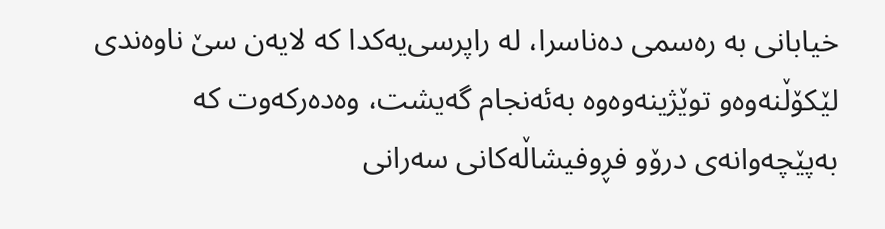خیابانی‌ به‌ ره‌سمی‌ ده‌ناسرا، له‌ راپرسی‌یه‌كدا كه‌ لایه‌ن سێ‌ ناوه‌ندی‌ لێكۆڵنه‌وه‌‌و توێژینه‌وه‌وه‌ به‌ئه‌نجام گه‌یشت، وه‌ده‌ركه‌وت كه‌ به‌پێچه‌وانه‌ی‌ درۆ‌و فڕوفیشاڵه‌كانی‌ سه‌رانی‌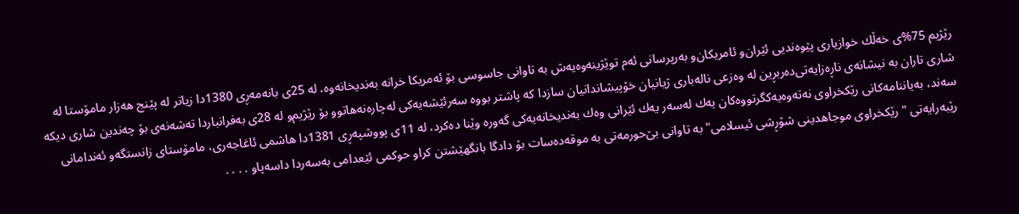رێژیم 75%ی‌ خه‌ڵك خوازیاری‌ پێوه‌ندیی‌ ئێران‌و ئامریكان‌و به‌رپرسانی‌ ئه‌م توێژینه‌وه‌یه‌ش به‌ تاوانی‌ جاسوسی‌ بۆ ئه‌مریكا خرانه‌ به‌ندیخانه‌وه‌، له‌ 25ی‌ بانه‌مه‌ڕی‌ 1380دا زیاتر له‌ پێنج هه‌زار مامۆستا له‌ شاری‌ تاران به‌ نیشانه‌ی‌ ناڕه‌زایه‌تی‌ده‌ربڕین له‌ وه‌زعی‌ ناله‌باری‌ ژیانیان خۆپیشاندانیان سازدا كه‌ پاشتر بووه‌ سه‌رئێشه‌یه‌كی‌ له‌چاره‌نه‌هاتوو بۆ رێژیم‌و له‌ 28ی‌ به‌فرانباردا ته‌شه‌نه‌ی‌ بۆ چه‌ندین شاری‌ دیكه‌ سه‌ند، به‌یاننامه‌كانی‌ رێكخراوی‌ نه‌ته‌وه‌یه‌كگرتووه‌كان یه‌ك له‌سه‌ر یه‌ك ئێرانی‌ وه‌ك به‌ندیخانه‌یه‌كی‌ گه‌وره‌ وێنا ده‌كرد، له‌ 11ی‌ پووشپه‌ڕی‌ 1381دا هاشمی‌ ئاغاجه‌ری‌، مامۆستای‌ زانستگه‌‌و ئه‌ندامانی‌ رێبه‌رایه‌تی‌ "رێكخراوی‌ موجاهدینی‌ شۆڕشی‌ ئیسلامی‌" به‌ تاوانی‌ بێ‌حورمه‌تی‌ به‌ موقه‌ده‌سات بۆ دادگا بانگهێشتن كرا‌و حوكمی‌ ئێعدامی‌ به‌سه‌ردا داسه‌پا‌و . . . .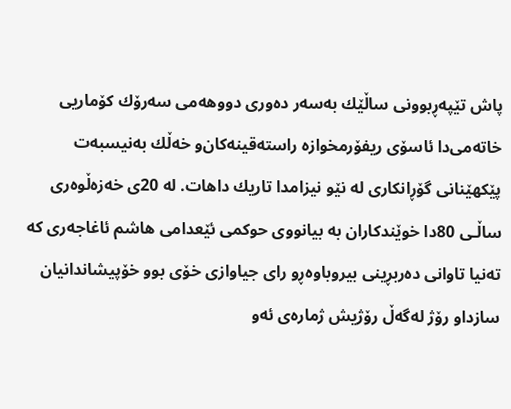پاش تێپه‌ڕبوونی‌ ساڵێك به‌سه‌ر ده‌وری‌ دووهه‌می‌ سه‌رۆك كۆماریی‌ خاته‌می‌دا ئاسۆی‌ ریفۆرمخوازه‌ راسته‌قینه‌كان‌و خه‌ڵك به‌نیسبه‌ت پێكهێنانی‌ گۆڕانكاری‌ له‌ نێو نیزامدا تاریك داهات. له‌ 20ی‌ خه‌زه‌ڵوه‌ری‌ ساڵـی‌ 80دا خوێندكاران به‌ بیانووی‌ حوكمی‌ ئێعدامی‌ هاشم ئاغاجه‌ری‌ كه‌ ته‌نیا تاوانی‌ ده‌ربڕینی‌ بیروباوه‌ڕ‌و رای‌ جیاوازی‌ خۆی‌ بوو خۆپیشاندانیان سازدا‌و رۆژ له‌گه‌ڵ‌ رۆژیش ژماره‌ی‌ ئه‌و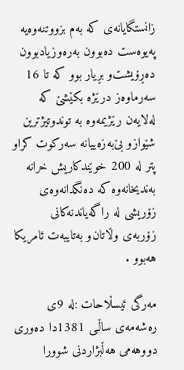زانستگایانه‌ی‌ كه‌ به‌م بزووتنه‌وه‌یه‌ په‌یوه‌ست ده‌بوون به‌ره‌وزیادبوون ده‌ڕۆیشت‌و بڕیار بوو كه‌ تا 16 سه‌رماوه‌ز درێژه‌ بكێشێ‌ كه‌ له‌لایه‌ن رێژیمه‌وه‌ به‌ توندوتیژترین شێواز‌و بێ‌به‌زه‌ییانه‌ سه‌ركوت كرا‌و پتر له‌ 200 خوێندكاریش خرانه‌ به‌ندیخانه‌وه‌ كه‌ ده‌نگدانه‌وه‌ی‌ زۆریشی‌ له‌ راگه‌یاندنه‌كانی‌ زۆربه‌ی‌ وڵاتان‌و به‌تایبه‌ت ئامریكا هه‌بوو .

مه‌رگی‌ ئیسڵاحات :له‌ 9ی‌ ره‌شه‌مه‌ی‌ ساڵـی‌ 1381دا ده‌وری‌ دووهه‌می‌ هه‌ڵبژاردنی‌ شوورا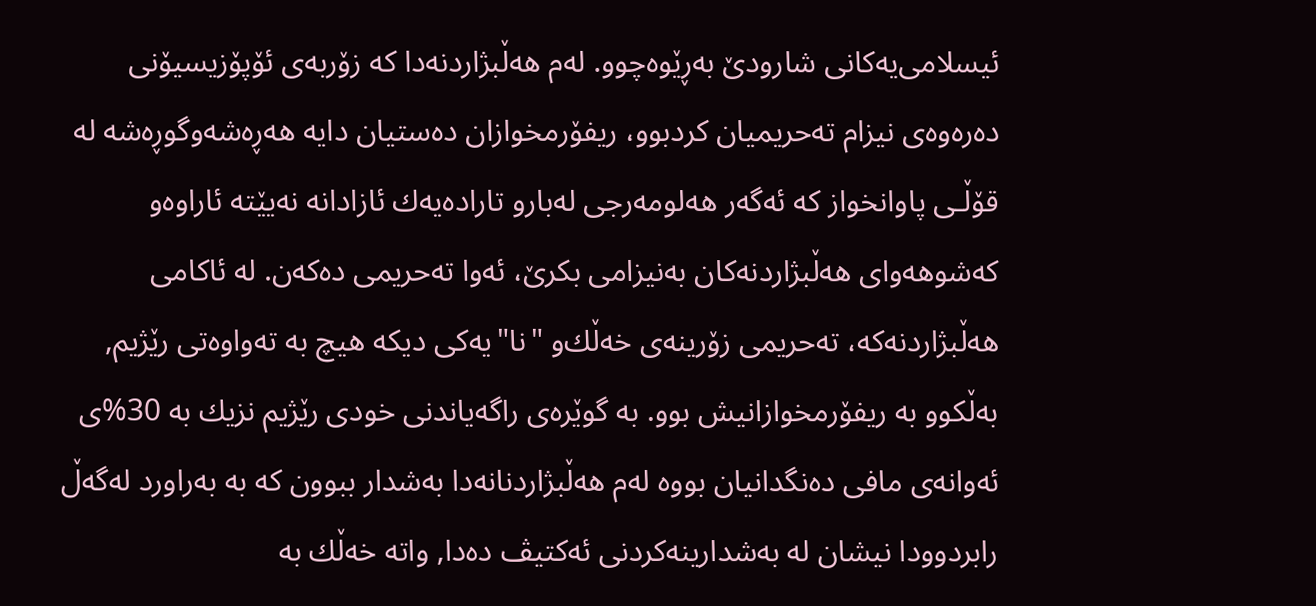ئیسلامی‌یه‌كانی‌ شارودێ‌ به‌ڕێوه‌چوو. له‌م هه‌ڵبژاردنه‌دا كه‌ زۆربه‌ی‌ ئۆپۆزیسیۆنی‌ ده‌ره‌وه‌ی‌ نیزام ته‌حریمیان كردبوو، ریفۆرمخوازان ده‌ستیان دایه‌ هه‌ڕه‌شه‌وگوڕه‌شه‌ له‌ قۆڵـی‌ پاوانخواز كه‌ ئه‌گه‌ر هه‌لومه‌رجی‌ له‌بار‌و تاراده‌یه‌ك ئازادانه‌ نه‌یێته‌ ئاراوه‌‌و كه‌شوهه‌وای‌ هه‌ڵبژاردنه‌كان به‌نیزامی‌ بكرێ‌، ئه‌وا ته‌حریمی‌ ده‌كه‌ن. له‌ ئاكامی‌ هه‌ڵبژاردنه‌كه‌، ته‌حریمی‌ زۆرینه‌ی‌ خه‌ڵك‌و "نا"یه‌كی‌ دیكه‌ هیچ به‌ ته‌واوه‌تی‌ رێژیم, به‌ڵكوو به‌ ریفۆرمخوازانیش بوو. به‌ گوێره‌ی‌ راگه‌یاندنی‌ خودی‌ رێژیم نزیك به‌ 30%ی‌ ئه‌وانه‌ی‌ مافی‌ ده‌نگدانیان بووه‌ له‌م هه‌ڵبژاردنانه‌دا به‌شدار ببوون كه‌ به‌ به‌راورد له‌گه‌ڵ‌ رابردوودا نیشان له‌ به‌شدارینه‌كردنی‌ ئه‌كتیڤ ده‌دا, واته‌ خه‌ڵك به‌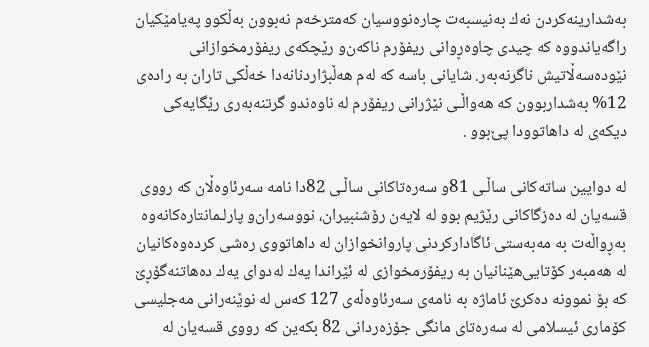به‌شدارینه‌كردن نه‌ك به‌نیسبه‌ت چاره‌نووسیان كه‌مترخه‌م نه‌بوون به‌ڵكوو په‌یامێكیان راگه‌یاندووه‌ كه‌ چیدی‌ چاوه‌ڕوانی‌ ریفۆرم ناكه‌ن‌و رێچكه‌ی‌ ریفۆرمخوازانی‌ نێوده‌سه‌ڵاتیش ناگرنه‌به‌ر. شایانی‌ باسه‌ كه‌ له‌م هه‌ڵبژاردنانه‌دا خه‌ڵكی‌ تاران به‌ راده‌ی‌ 12% به‌شداربوون كه‌ هه‌واڵـی‌ نێژرانی‌ ریفۆرم له‌ ناوه‌ند‌و گرتنه‌به‌ری‌ رێگایه‌كی‌ دیكه‌ی‌ له‌ داهاتوودا پێ‌بوو .

له‌ دوایین ساته‌كانی‌ ساڵـی‌ 81و سه‌ره‌تاكانی‌ ساڵـی‌ 82دا نامه‌ سه‌رئاوه‌ڵان كه‌ رووی‌ قسه‌یان له‌ ده‌زگاكانی‌ رێژیم بوو له‌ لایه‌ن رۆشنبیران، نووسه‌ران‌و پارلـمانتاره‌كانه‌وه‌ به‌ڕواڵه‌ت به‌ مه‌به‌ستی‌ ئاگاداركردنی‌ پاروانخوازان له‌ داهاتووی‌ ره‌شی‌ كرده‌وه‌كانیان له‌ هه‌مبه‌ر كۆتایی‌هێنانیان به‌ ریفۆرمخوازی‌ له‌ ئێراندا یه‌ك له‌دوای‌ یه‌ك ده‌هاتنه‌گۆڕێ‌ كه‌ بۆ نموونه‌ ده‌كرێ‌ ئاماژه‌ به‌ نامه‌ی‌ سه‌رئاوه‌ڵه‌ی‌ 127 كه‌س له‌ نوێنه‌رانی‌ مه‌جلیسی‌ كۆماری‌ ئیسلامی‌ له‌ سه‌ره‌تای‌ مانگی‌ جۆزه‌ردانی‌ 82 بكه‌ین كه‌ رووی‌ قسه‌یان له‌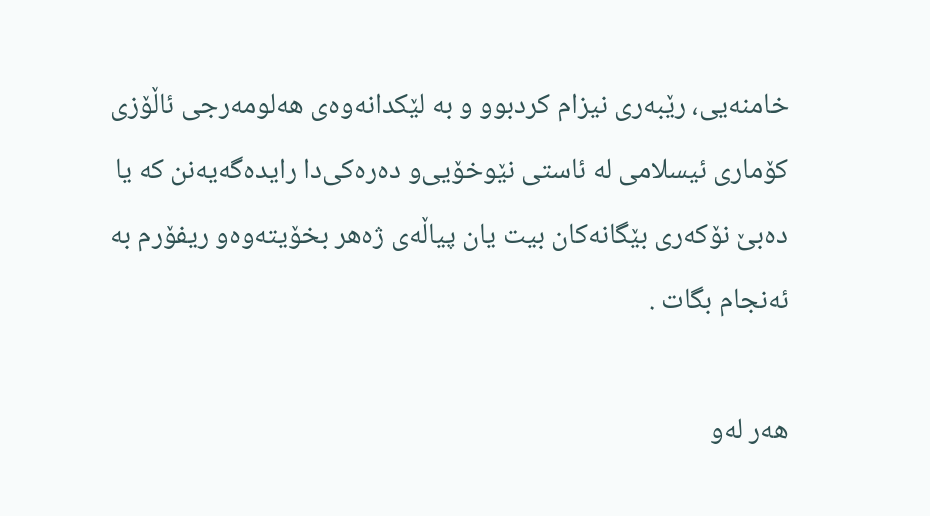خامنه‌یی‌، رێبه‌ری‌ نیزام كردبوو و به‌ لێكدانه‌وه‌ی‌ هه‌لومه‌رجی‌ ئاڵۆزی‌ كۆماری‌ ئیسلامی‌ له‌ ئاستی‌ نێوخۆیی‌‌و ده‌ره‌كی‌دا رایده‌گه‌یه‌نن كه‌ یا ده‌بێ‌ نۆكه‌ری‌ بێگانه‌كان بیت یان پیاڵه‌ی‌ ژه‌هر بخۆیته‌وه‌‌و ریفۆرم به‌ ئه‌نجام بگات .

هه‌ر له‌و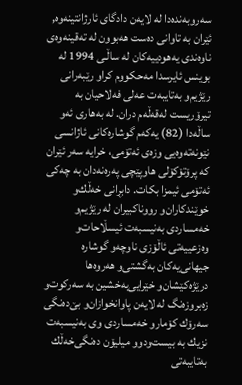سه‌روبه‌نده‌دا له‌ لایه‌ن دادگای‌ ئارژانتینه‌وه‌, ئێران به‌ تاوانی‌ ده‌ست هه‌بوون له‌ ته‌قینه‌وه‌ی‌ ناوه‌ندی‌ یه‌هودییه‌كان له‌ ساڵـی‌ 1994 له‌ بوینس ئایرسدا مه‌حكووم كرا‌و رێبه‌رانی‌ رێژیم‌و به‌تایبه‌ت عه‌لی‌ فه‌لاحیان به‌ تیرۆریست له‌قه‌ڵه‌م دران. له‌ به‌هاری‌ ئه‌و ساڵه‌دا (82) یه‌كه‌م گوشاره‌كانی‌ ئاژانسی‌ نێونه‌ته‌وه‌یی‌ وزه‌ی‌ ئه‌تۆمی‌، خرایه‌ سه‌ر ئێران كه‌ پرۆتۆكۆلی‌ هاوپێچی‌ په‌ره‌نه‌دان به‌ چه‌كی‌ ئه‌تۆمی‌ ئیمزا بكات. دابڕانی‌ خه‌ڵك‌و خوێندكاران‌و رووناكبیران له‌ رێژیم‌و خه‌مساردی‌ به‌نیسبه‌ت ئیسڵاحات‌و وه‌زعییه‌تی‌ ئاڵۆزی‌ ناوچه‌‌و گوشاره‌ جیهانی‌یه‌كان به‌گشتی‌‌و هه‌روه‌ها درێژه‌كێشان‌و خێرایی‌به‌خشین به‌ سه‌ركوت‌و زه‌بروزه‌نگ له‌ لایه‌ن پاوانخوازان‌و بێ‌ده‌نگی‌ سه‌رۆك كۆمار‌و خه‌مساردی‌ وی‌ به‌نیسبه‌ت نزیك به‌ بیست‌ودوو میلیۆن ده‌نگی‌خه‌ڵك به‌تایبه‌تی‌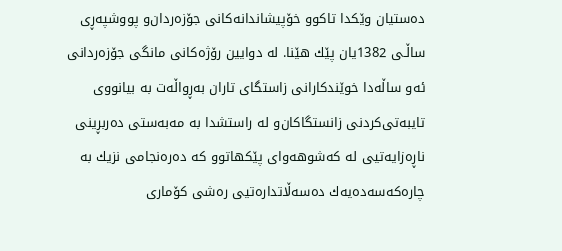ده‌ستیان وێكدا تاكوو خۆپیشاندانه‌كانی‌ جۆزه‌ردان‌و پووشپه‌ڕی‌ ساڵـی‌ 1382یان پێك هێنا. له‌ دوایین رۆژه‌كانی‌ مانگی‌ جۆزه‌ردانی‌ ئه‌و ساڵه‌دا خوێندكارانی‌ زاستگای‌ تاران به‌ڕواڵه‌ت به‌ بیانووی‌ تایبه‌تی‌كردنی‌ زانستگاكان‌و له‌ راستشدا به‌ مه‌به‌ستی‌ ده‌ربڕینی‌ ناڕه‌زایه‌تیی‌ له‌ كه‌شوهه‌وای‌ پێكهاتوو كه‌ ده‌ره‌نجامی‌ نزیك به‌ چاره‌كه‌سه‌ده‌یه‌ك ده‌سه‌ڵاتداره‌تیی‌ ره‌شی‌ كۆماری‌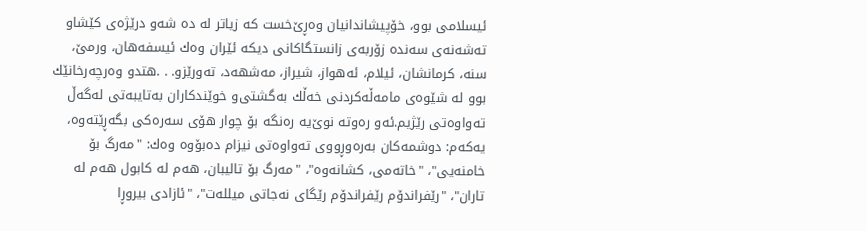ئیسلامی‌ بوو، خۆپیشاندانیان وه‌ڕێ‌خست كه‌ زیاتر له‌ ده‌ شه‌و درێژه‌ی‌ كێشا‌و ته‌شه‌نه‌ی‌ سه‌نده‌ زۆربه‌ی‌ زانستگاكانی‌ دیكه‌ ئێران وه‌ك ئیسفه‌هان، ورمێ‌، سنه‌، كرمانشان، ئیلام، ئه‌هواز، شیراز، مه‌شهه‌د، ته‌ورێز‌و. . .هتدو وه‌رچه‌رخانێك بوو له‌ شێوه‌ی‌ مامه‌ڵه‌كردنی‌ خه‌ڵك به‌گشتی‌‌و خوێندكاران به‌تایبه‌تی‌ له‌گه‌ڵ‌ ته‌واوه‌تی‌ رێژیم.ئه‌و ره‌وته‌ نوێ‌یه‌ ره‌نگه‌ بۆ چوار هۆی‌ سه‌ره‌كی‌ بگه‌ڕێته‌وه‌، یه‌كه‌م: دوشمه‌كان به‌ره‌وڕووی‌ ته‌واوه‌تی نیزام ده‌بۆوه‌ وه‌ك: "مه‌رگ بۆ خامنه‌یی‌"، "خاته‌می‌، كشانه‌وه‌"، "مه‌رگ بۆ تالیبان، هه‌م له‌ كابول هه‌م له‌ تاران"، "رێفراندۆم رێفراندۆم رێگای‌ نه‌جاتی‌ میلله‌ت"، "ئازادی‌ بیروڕا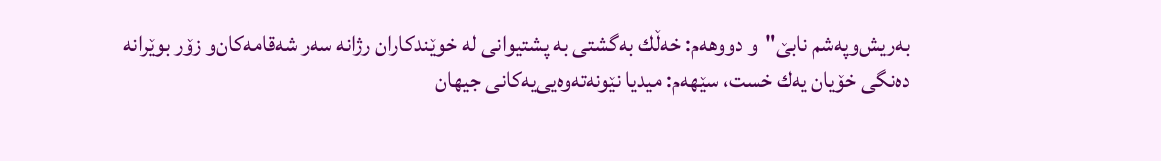به‌ریش‌وپه‌شم نابێ‌"و دووهه‌م: خه‌ڵك به‌گشتی‌ به‌ پشتیوانی‌ له‌ خوێندكاران رژانه‌ سه‌ر شه‌قامه‌كان‌و زۆر بوێرانه‌ ده‌نگی‌ خۆیان یه‌ك خست، سێهه‌م: میدیا نێونه‌ته‌وه‌یی‌یه‌كانی‌ جیهان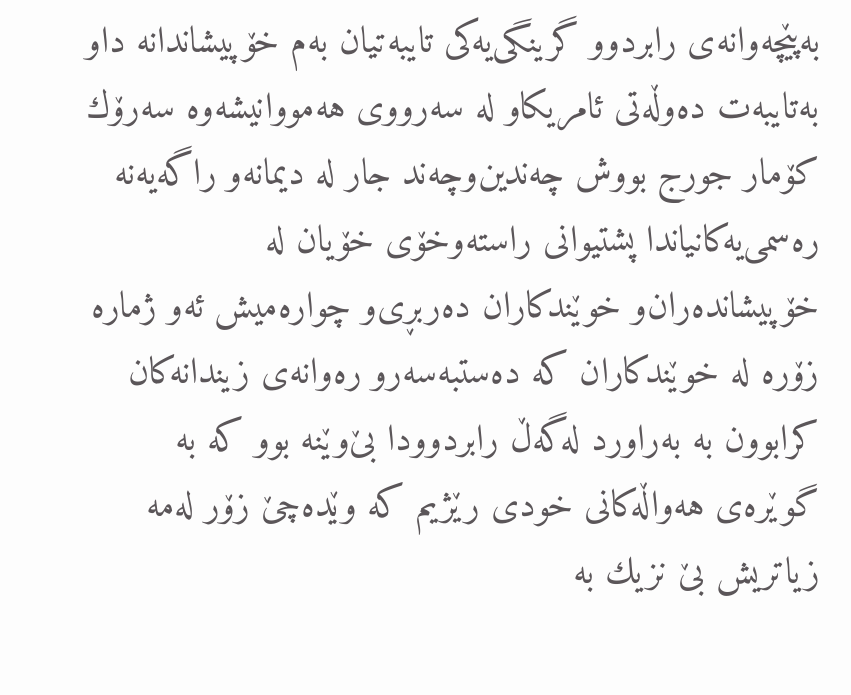به‌پێچه‌وانه‌ی‌ رابردوو گرینگی‌یه‌كی‌ تایبه‌تیان به‌م خۆپیشاندانه‌ دا‌و به‌تایبه‌ت ده‌وڵه‌تی‌ ئامریكا‌و له‌ سه‌رووی‌ هه‌مووانیشه‌وه‌ سه‌رۆك كۆمار جورج بووش چه‌ندین‌وچه‌ند جار له‌ دیمانه‌‌و راگه‌یه‌نه‌ ره‌سمی‌یه‌كانیاندا پشتیوانی‌ راسته‌وخۆی‌ خۆیان له‌ خۆپیشانده‌ران‌و خوێندكاران ده‌ربڕی‌‌و چواره‌میش ئه‌و ژماره‌ زۆره‌ له‌ خوێندكاران كه‌ ده‌ستبه‌سه‌ر‌و ره‌وانه‌ی‌ زیندانه‌كان كرابوون به‌ به‌راورد له‌گه‌ڵ‌ رابردوودا بێ‌وێنه‌ بوو كه‌ به‌ گوێره‌ی‌ هه‌واڵه‌كانی‌ خودی‌ رێژیم كه‌ وێده‌چێ‌ زۆر له‌مه‌ زیاتریش بێ‌ نزیك به‌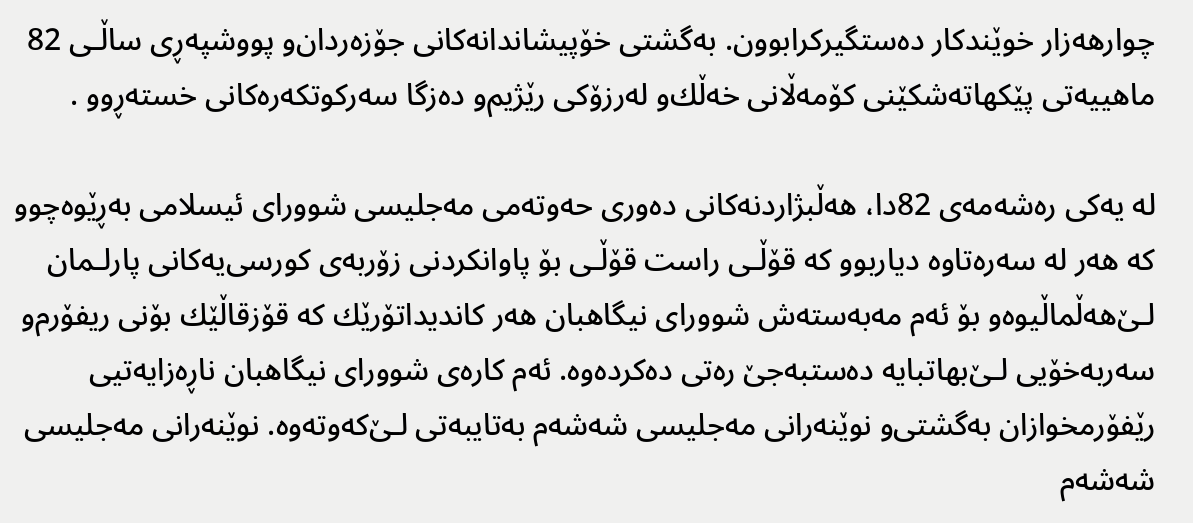چوارهه‌زار خوێندكار ده‌ستگیركرابوون. به‌گشتی‌ خۆپیشاندانه‌كانی‌ جۆزه‌ردان‌و پووشپه‌ڕی‌ ساڵـی‌ 82 ماهییه‌تی‌ پێكهاته‌شكێنی‌ كۆمه‌ڵانی‌ خه‌ڵك‌و له‌رزۆكی‌ رێژیم‌و ده‌زگا سه‌ركوتكه‌ره‌كانی‌ خسته‌ڕوو .

له‌ یه‌كی‌ ره‌شه‌مه‌ی‌ 82دا، هه‌ڵبژاردنه‌كانی‌ ده‌وری‌ حه‌وته‌می‌ مه‌جلیسی‌ شوورای‌ ئیسلامی‌ به‌ڕێوه‌چوو كه‌ هه‌ر له‌ سه‌ره‌تاوه‌ دیاربوو كه‌ قۆڵـی‌ راست قۆڵـی‌ بۆ پاوانكردنی‌ زۆربه‌ی‌ كورسی‌یه‌كانی‌ پارلـمان لـێ‌هه‌ڵماڵیوه‌‌و بۆ ئه‌م مه‌به‌سته‌ش شوورای‌ نیگاهبان هه‌ر كاندیداتۆرێك كه‌ قۆزقاڵێك بۆنی‌ ریفۆرم‌و سه‌ربه‌خۆیی‌ لـێ‌بهاتبایه‌ ده‌ستبه‌جێ‌ ره‌تی‌ ده‌كرده‌وه‌. ئه‌م كاره‌ی‌ شوورای‌ نیگاهبان ناڕه‌زایه‌تیی‌ رێفۆرمخوازان به‌گشتی‌‌و نوێنه‌رانی‌ مه‌جلیسی‌ شه‌شه‌م به‌تایبه‌تی‌ لـێ‌كه‌وته‌وه‌. نوێنه‌رانی‌ مه‌جلیسی‌ شه‌شه‌م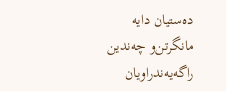ده‌ستیان دایه‌ مانگرتن‌و چه‌ندین راگه‌یه‌ندراویان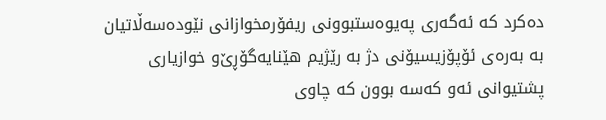ده‌كرد كه‌ ئه‌گه‌ری‌ په‌یوه‌ستبوونی‌ ریفۆرمخوازانی‌ نێوده‌سه‌ڵاتیان به‌ به‌ره‌ی‌ ئۆپۆزیسیۆنی‌ دژ به‌ رێژیم هێنایه‌گۆڕێ‌‌و خوازیاری‌ پشتیوانی‌ ئه‌و كه‌سه‌ بوون كه‌ چاوی‌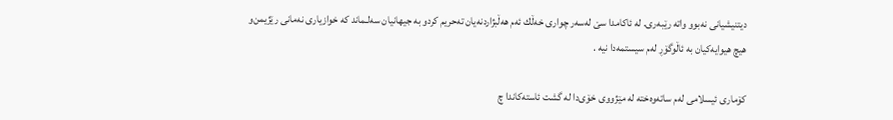دیتنیشیانی‌ نه‌بوو واته‌ رێبه‌ری‌. له‌ ئاكامدا سێ‌ له‌سه‌ر چواری‌ خه‌ڵك ئه‌م هه‌ڵبژاردنه‌یان ته‌حریم كرد‌و به‌ جیهانیان سه‌لـماند كه‌ خوازیاری‌ نه‌مانی‌ رێژیمن‌و هیچ هیوایه‌كیان به‌ ئاڵوگۆڕ له‌م سیستمه‌دا نیه‌ .

كۆماری‌ ئیسلامی‌ له‌م ساته‌وه‌خته‌ له‌ مێژووی‌ خۆی‌دا له‌ گشت ئاسته‌كاندا چ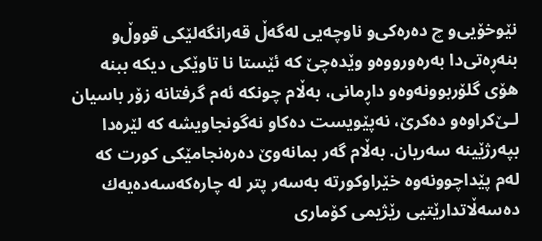نێوخۆیی‌‌و چ ده‌ره‌كی‌‌و ناوچه‌یی‌ له‌گه‌ڵ‌ قه‌رانگه‌لێكی‌ قووڵ‌‌و بنه‌ڕه‌تی‌دا به‌ره‌ورووه‌‌و وێده‌چێ‌ كه‌ ئێستا نا تاوێكی‌ دیكه‌ ببنه‌ هۆی‌ گلۆربوونه‌وه‌‌و داڕمانی‌، به‌ڵام چونكه‌ ئه‌م گرفتانه‌ زۆر باسیان لـێ‌كراوه‌‌و ده‌كرێ‌، نه‌پێویست ده‌كا‌و نه‌گونجاویشه‌ كه‌ لێره‌دا بپه‌رژێینه‌ سه‌ریان. به‌ڵام گه‌ر بمانه‌وێ‌ ده‌ره‌نجامێكی‌ كورت كه‌ له‌م پێداچوونه‌وه‌ خێراوكورته‌ به‌سه‌ر پتر له‌ چاره‌كه‌سه‌ده‌یه‌ك ده‌سه‌ڵاتدارێتیی‌ رێژیمی‌ كۆماری‌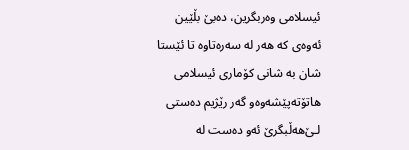ئیسلامی‌ وه‌ربگرین، ده‌بێ‌ بڵێین ئه‌وه‌ی‌ كه‌ هه‌ر له‌ سه‌ره‌تاوه‌ تا ئێستا شان به‌ شانی‌ كۆماری‌ ئیسلامی‌ هاتۆته‌پێشه‌وه‌‌و گه‌ر رێژیم ده‌ستی‌ لـێ‌هه‌ڵبگرێ‌ ئه‌و ده‌ست له‌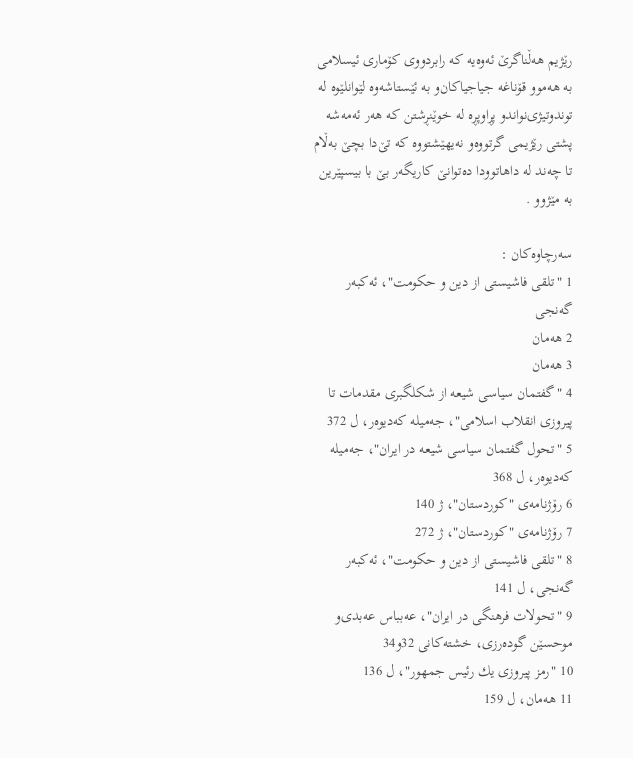رێژیم هه‌ڵناگرێ‌ ئه‌وه‌یه‌ كه‌ رابردووی‌ كۆماری‌ ئیسلامی‌ به‌ هه‌موو قۆناغه‌ جیاجیاكان‌و به‌ ئێستاشه‌وه‌ لێوانلێوه‌ له‌ توندوتیژی‌نواند‌و پڕاوپڕه‌ له‌ خوێنڕشتن كه‌ هه‌ر ئه‌مه‌شه‌ پشتی‌ رێژیمی‌ گرتووه‌‌و نه‌یهێشتووه‌ كه‌ تێ‌دا بچێ‌ به‌ڵام تا چه‌ند له‌ داهاتوودا ده‌توانێ‌ كاریگه‌ر بێ‌ با بیسپێرین به‌ مێژوو .

سه‌رچاوه‌كان :
1 "تلقی‌ فاشیستی‌ از دین و حكومت"، ئه‌كبه‌ر گه‌نجی‌
2 هه‌مان
3 هه‌مان
4 "گفتمان سیاسی‌ شیعه‌ از شكلگبری‌ مقدمات تا پیروزی‌ انقلاب اسلامی‌"، جه‌میله‌ كه‌دیوه‌ر، ل 372
5 "تحول گفتمان سیاسی‌ شیعه‌ در ایران"، جه‌میله‌ كه‌دیوه‌ر، ل 368
6 رۆژنامه‌ی‌ "كوردستان"، ژ 140
7 رۆژنامه‌ی‌ "كوردستان"، ژ 272
8 "تلقی‌ فاشیستی‌ از دین و حكومت"، ئه‌كبه‌ر گه‌نجی‌، ل 141
9 "تحولات فرهنگی‌ در ایران"، عه‌بباس عه‌بدی‌‌و موحسێن گوده‌رزی‌، خشته‌كانی‌ 32و34
10 "رمز پیروزی‌ یك رئیس جمهور"، ل 136
11 هه‌مان، ل 159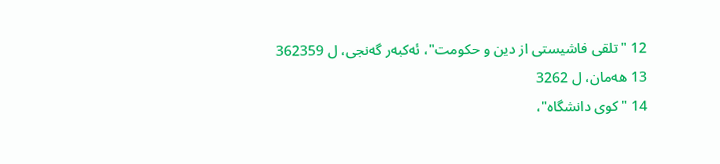12 "تلقی‌ فاشیستی‌ از دین و حكومت"، ئه‌كبه‌ر گه‌نجی‌، ل 362359
13 هه‌مان، ل 3262
14 "كوی‌ دانشگاه‌"،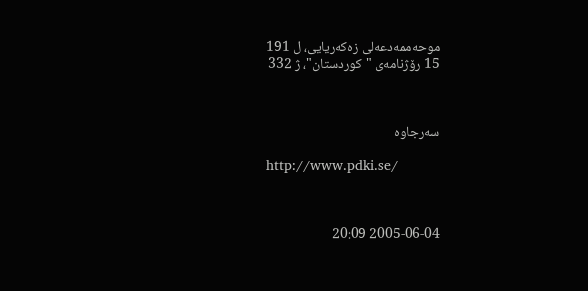موحه‌ممه‌دعه‌لی‌ زه‌كه‌ریایی‌، ل 191
15 رۆژنامه‌ی‌ "كوردستان"، ژ 332



سه‌رجاوه‌

http://www.pdki.se/



2005-06-04 20:09